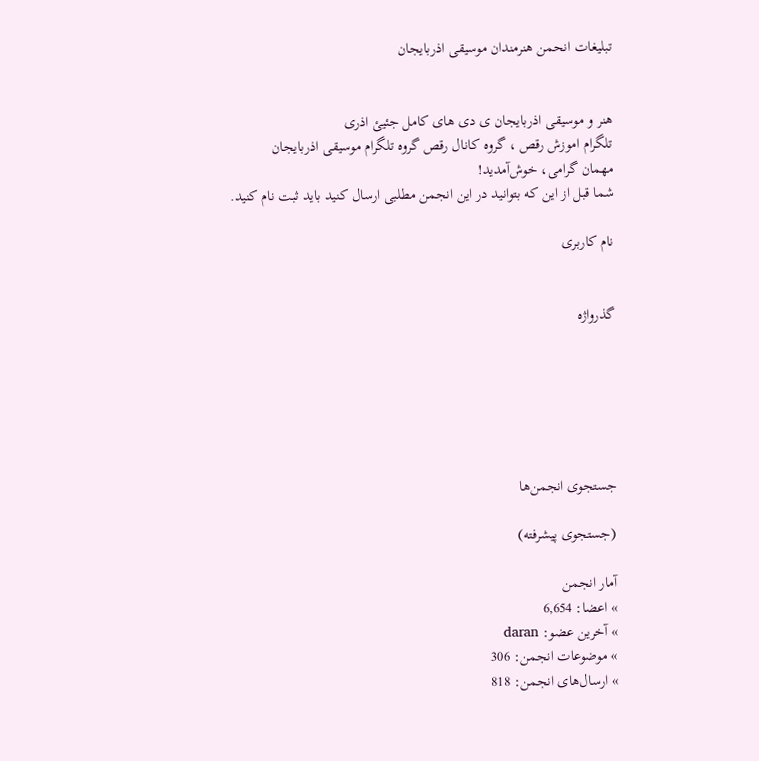تبلیغات انحمن هنرمندان موسیقی اذربایجان


هنر و موسیقی اذربایجان ی دی های کامل جئیئ اذری
تلگرام اموزش رقص ، گروه کانال رقص گروه تلگرام موسیقی اذربایجان
مهمان گرامی، خوش‌آمدید!
شما قبل از این که بتوانید در این انجمن مطلبی ارسال کنید باید ثبت نام کنید.

نام کاربری


گذرواژه‌






جستجوی انجمن‌ها

(جستجوی پیشرفته)

آمار انجمن
» اعضا: 6,654
» آخرین عضو: daran
» موضوعات انجمن: 306
» ارسال‌های انجمن: 818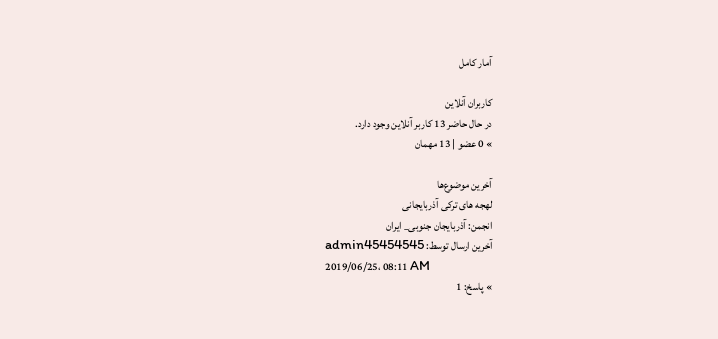آمار کامل

کاربران آنلاین
در حال حاضر 13 کاربر آنلاین وجود دارد.
» 0 عضو | 13 مهمان

آخرین موضوع‌ها
لهجه های ترکی آذربایجانی
انجمن: آذربایجان جنوبی_ ایران
آخرین ارسال توسط: admin45454545
2019/06/25، 08:11 AM
» پاسخ: 1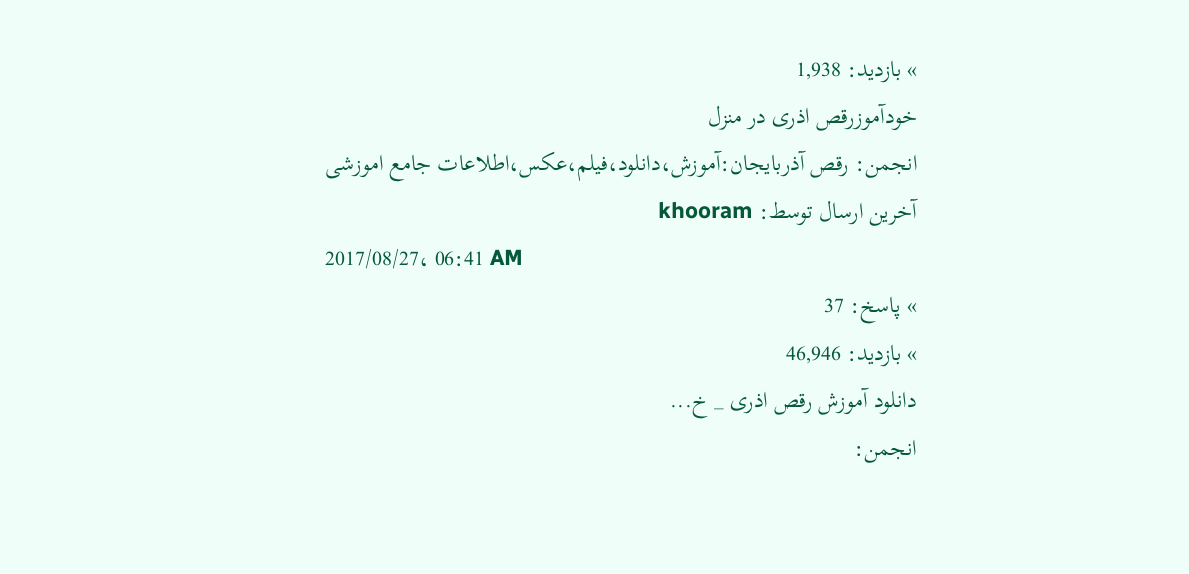» بازدید: 1,938
خودآموزرقص اذری در منزل
انجمن: رقص آذربایجان:آموزش،دانلود،فیلم،عکس،اطلاعات جامع اموزشی
آخرین ارسال توسط: khooram
2017/08/27، 06:41 AM
» پاسخ: 37
» بازدید: 46,946
دانلود آموزش رقص اذری _ خ...
انجمن: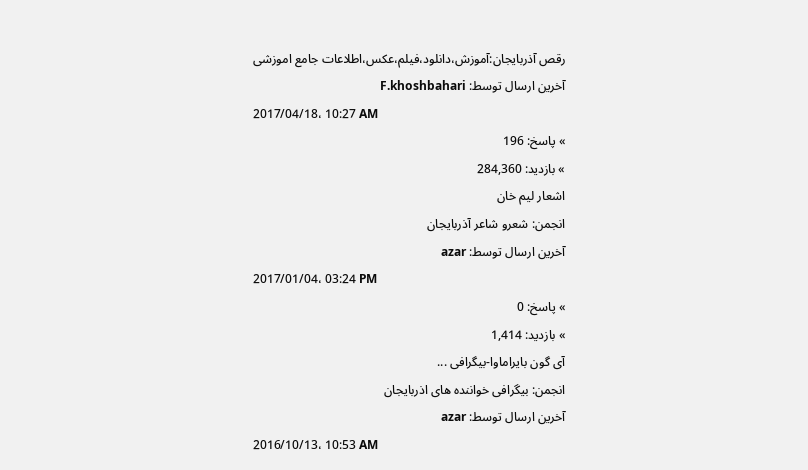رقص آذربایجان:آموزش،دانلود،فیلم،عکس،اطلاعات جامع اموزشی
آخرین ارسال توسط: F.khoshbahari
2017/04/18، 10:27 AM
» پاسخ: 196
» بازدید: 284,360
اشعار لیم خان
انجمن: شعرو شاعر آذربایجان
آخرین ارسال توسط: azar
2017/01/04، 03:24 PM
» پاسخ: 0
» بازدید: 1,414
آی گون بایراماوا-بیگرافی ...
انجمن: بیگرافی خواننده های اذربایجان
آخرین ارسال توسط: azar
2016/10/13، 10:53 AM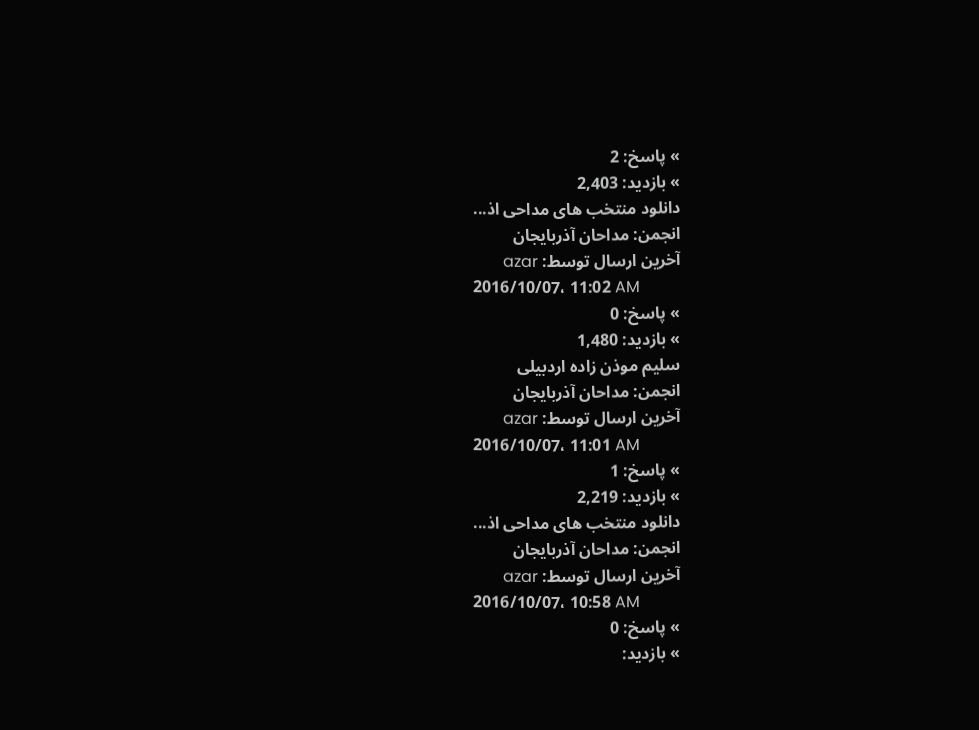» پاسخ: 2
» بازدید: 2,403
دانلود منتخب های مداحی اذ...
انجمن: مداحان آذربایجان
آخرین ارسال توسط: azar
2016/10/07، 11:02 AM
» پاسخ: 0
» بازدید: 1,480
سلیم موذن زاده اردبیلی
انجمن: مداحان آذربایجان
آخرین ارسال توسط: azar
2016/10/07، 11:01 AM
» پاسخ: 1
» بازدید: 2,219
دانلود منتخب های مداحی اذ...
انجمن: مداحان آذربایجان
آخرین ارسال توسط: azar
2016/10/07، 10:58 AM
» پاسخ: 0
» بازدید: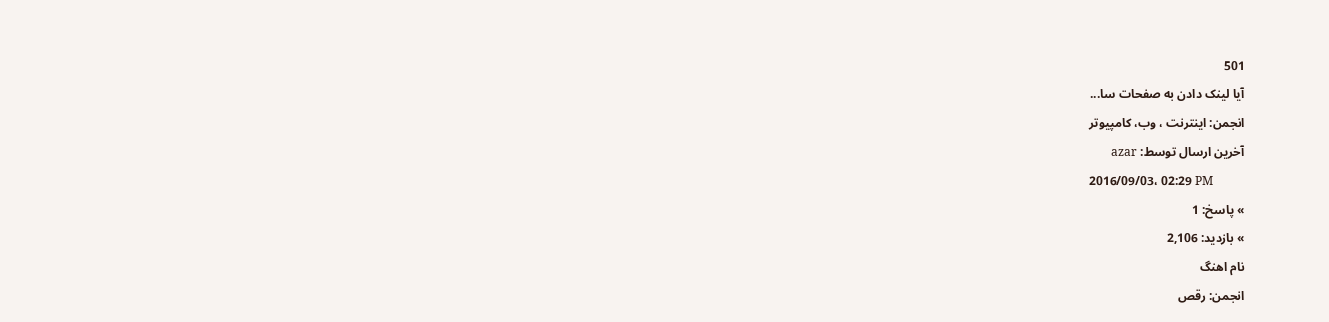501
آیا لینک دادن به صفحات سا...
انجمن: اینترنت ، وب، کامپیوتر
آخرین ارسال توسط: azar
2016/09/03، 02:29 PM
» پاسخ: 1
» بازدید: 2,106
نام اهنگ
انجمن: رقص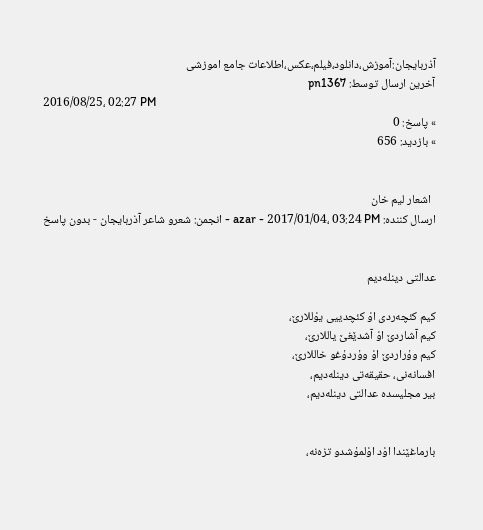آذربایجان:آموزش،دانلود،فیلم،عکس،اطلاعات جامع اموزشی
آخرین ارسال توسط: pn1367
2016/08/25، 02:27 PM
» پاسخ: 0
» بازدید: 656


  اشعار لیم خان
ارسال کننده: azar - 2017/01/04، 03:24 PM - انجمن: شعرو شاعر آذربایجان - بدون پاسخ


عدالتی دینله‌دیم

کیم کئچه‌ردی اوْ کئچدییی یوْللارێ،
کیم آشاردێ اوْ آشدێغێ یاللارێ،
کیم وۇراردێ اوْ وۇردۇغو خاللارێ،
افسانه‌نی، حقیقه‌تی دینله‌دیم،
بیر مجلیسده عدالتی دینله‌دیم،


بارماغێندا اوْد اوْلمۇشدو تزه‌نه،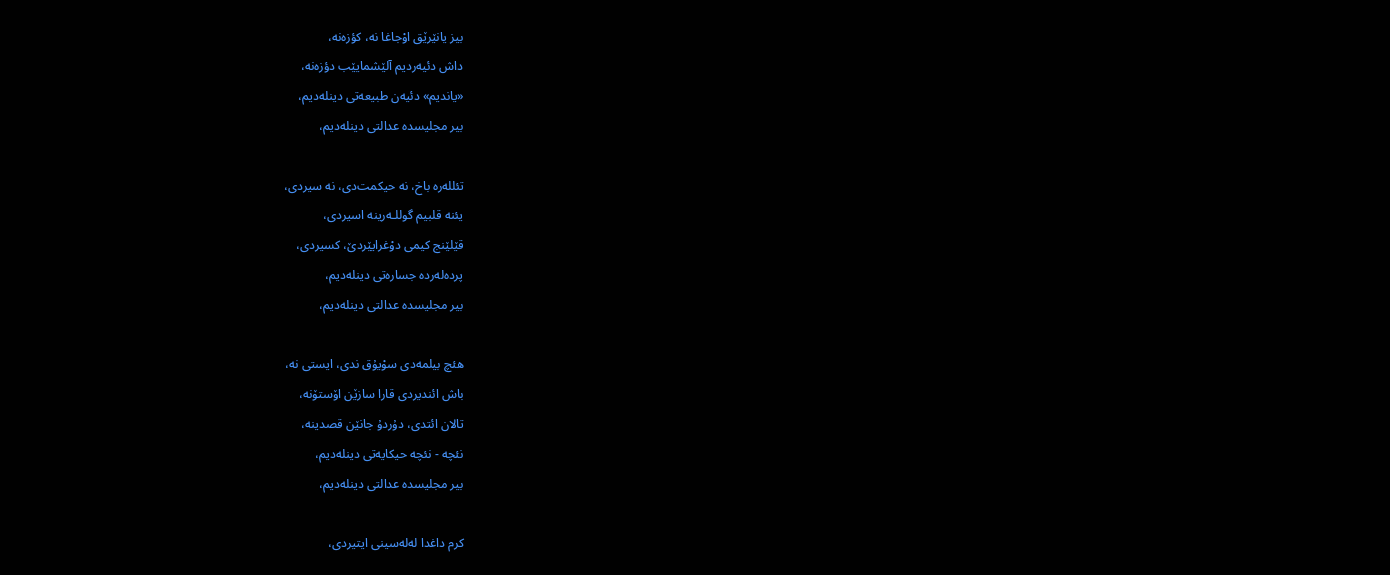بیز یانێرێق اوْجاغا نه، کؤزه‌نه،
داش دئیه‌ردیم آلێشمایێب دؤزه‌نه،
«یاندیم» دئیه‌ن طبیعه‌تی دینله‌دیم،
بیر مجلیسده عدالتی دینله‌دیم،

تئلله‌ره باخ، نه حیکمت‌دی، نه سیردی،
یئنه قلبیم گوللـه‌رینه اسیردی،
قێلێنج کیمی دوْغرایێردێ، کسیردی،
پرده‌له‌رده جساره‌تی دینله‌دیم،
بیر مجلیسده عدالتی دینله‌دیم،

هئچ بیلمه‌دی سوْیۇق ندی، ایستی نه،
باش ائندیردی قارا سازێن اۆستۆنه،
تالان ائتدی، دۇردۇ جانێن قصدینه،
نئچه - نئچه حیکایه‌تی دینله‌دیم،
بیر مجلیسده عدالتی دینله‌دیم،

کرم داغدا له‌له‌سینی ایتیردی،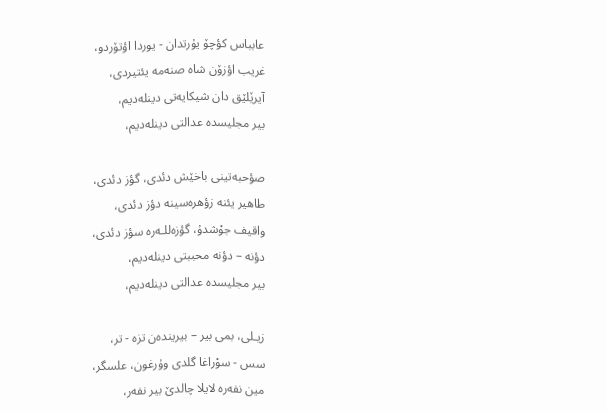عابباس کؤچۆ یۇرتدان - یوردا اؤتۆردو،
غریب اؤزۆن شاه صنه‌مه یئتیردی،
آیرێلێق دان شیکایه‌تی دینله‌دیم،
بیر مجلیسده عدالتی دینله‌دیم،

صؤحبه‌تینی باخێش دئدی، گؤز دئدی،
طاهیر یئنه زؤهره‌سینه دؤز دئدی،
واقیف جوْشدۇ، گؤزه‌للـه‌ره سؤز دئدی،
دؤنه – دؤنه محببتی دینله‌دیم،
بیر مجلیسده عدالتی دینله‌دیم،

زیـلی، بمی بیر – بیرینده‌ن تزه - تر،
سس - سوْراغا گلدی وۇرغون، علسگر،
مین نفه‌ره لایلا چالدێ بیر نفه‌ر،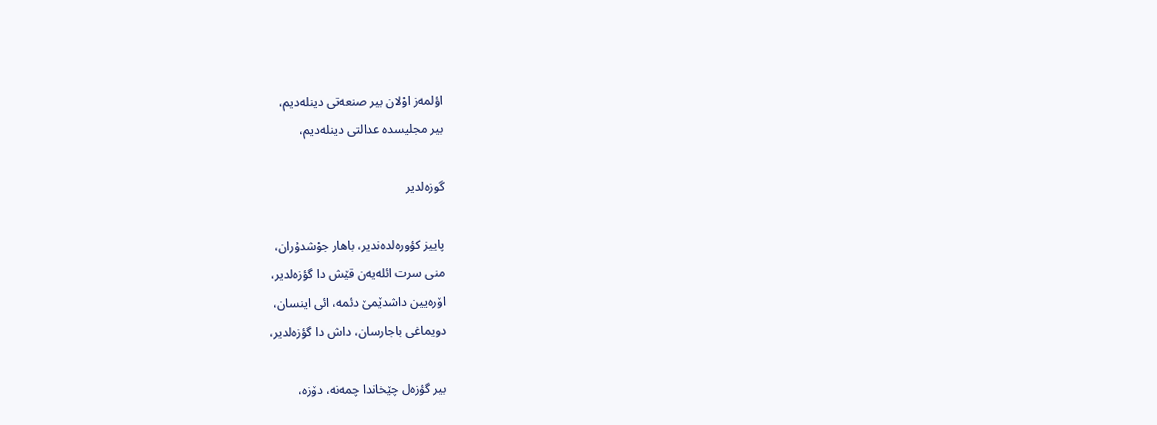اؤلمه‌ز اوْلان بیر صنعه‌تی دینله‌دیم،
بیر مجلیسده عدالتی دینله‌دیم،

گوزه‌لدیر

پاییز کؤوره‌لده‌ندیر، باهار جوْشدۇران،
منی سرت ائله‌یه‌ن قێش دا گؤزه‌لدیر،
اۆره‌یین داشدێمێ دئمه، ائی اینسان،
دویماغی باجارسان، داش دا گؤزه‌لدیر،

بیر گؤزه‌ل چێخاندا چمه‌نه، دۆزه،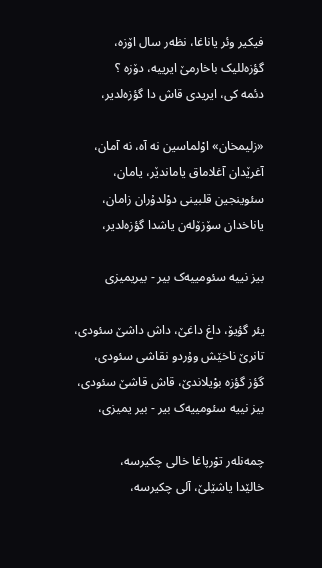فیکیر وئر یاناغا، نظه‌ر سال اۆزه،
گؤزه‌للیک باخارمێ ایرییه، دۆزه ؟
دئمه کی، ایریدی قاش دا گؤزه‌لدیر،

«زلیمخان» اوْلماسین نه آه، نه آمان،
آغرێدان آغلاماق یاماندێر، یامان،
سئوینجین قلبینی دوْلدۇران زامان،
یاناخدان سۆزۆله‌ن یاشدا گؤزه‌لدیر،

بیز نییه سئومییه‌ک بیر - بیریمیزی

یئر گؤیۆ، داغ داغێ، داش داشێ سئودی،
تانرێ ناخێش وۇردو نقاشی سئودی،
گؤز گؤزه بوْیلاندێ، قاش قاشێ سئودی،
بیز نییه سئومییه‌ک بیر - بیر یمیزی،

چمه‌نله‌ر توْرپاغا خالی چکیرسه،
خالێدا یاشێلێ، آلی چکیرسه،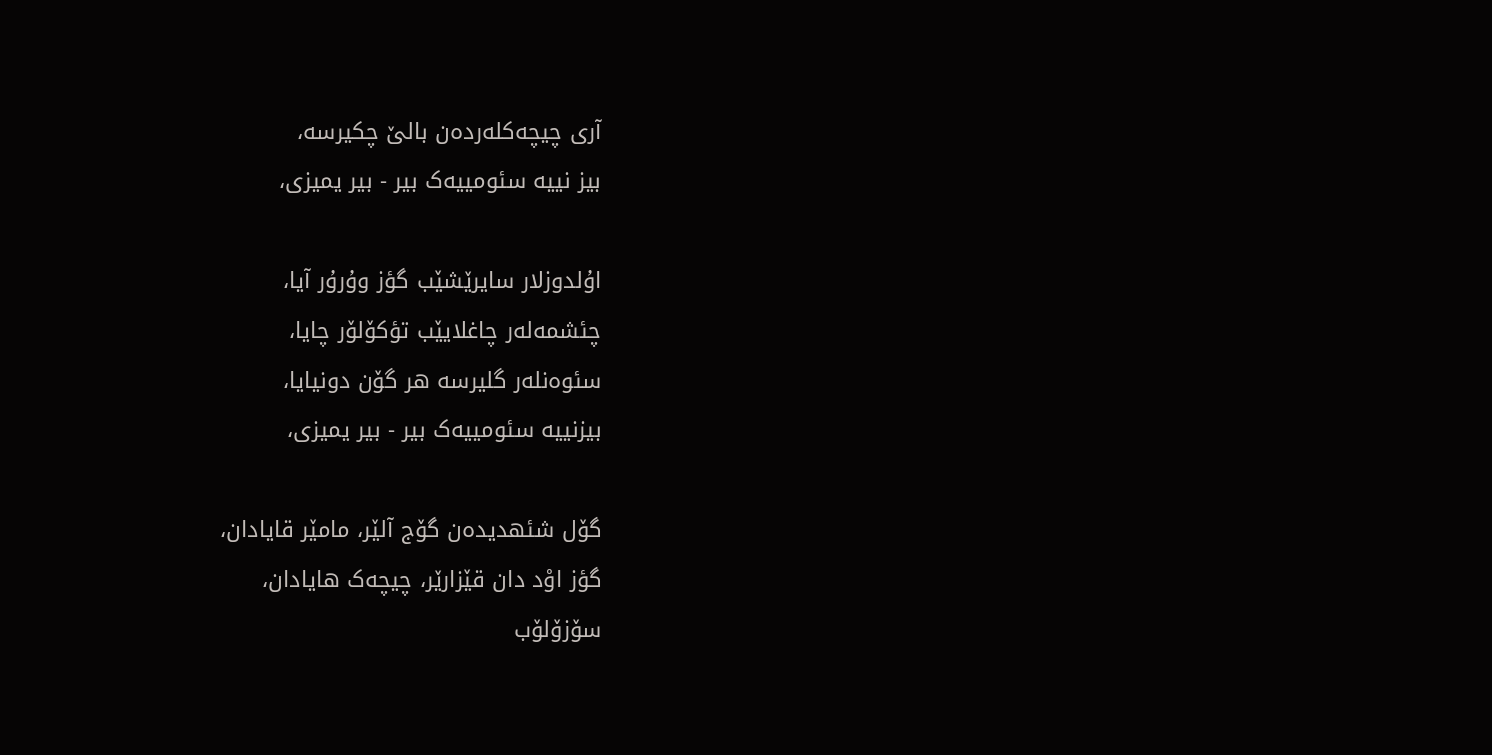آری چیچه‌کله‌رده‌ن بالێ چکیرسه،
بیز نییه سئومییه‌ک بیر - بیر یمیزی،

اۇلدوزلار سایرێشێب گؤز وۇرۇر آیا،
چئشمه‌له‌ر چاغلایێب تؤکۆلۆر چایا،
سئوه‌نله‌ر گلیرسه هر گۆن دونیایا،
بیزنییه سئومییه‌ک بیر - بیر یمیزی،

گۆل شئهدیده‌ن گۆج آلێر، مامێر قایادان،
گؤز اوْد دان قێزارێر، چیچه‌ک هایادان،
سۆزۆلۆب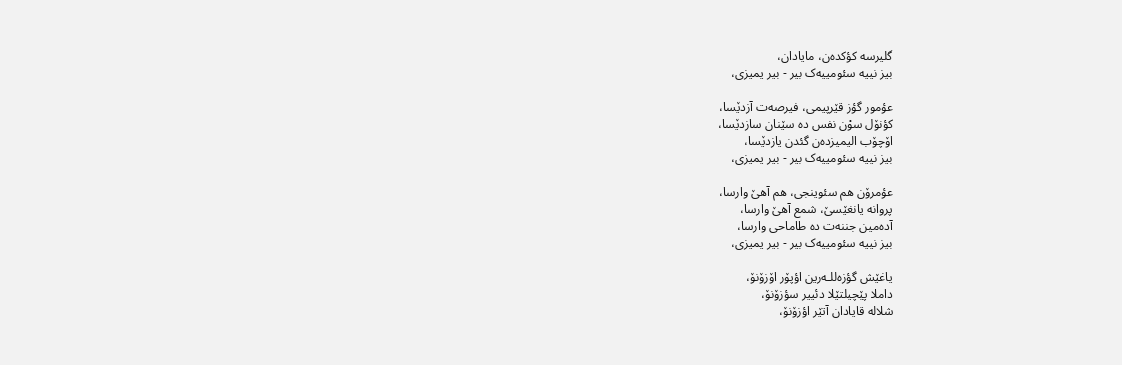گلیرسه کؤکده‌ن، مایادان،
بیز نییه سئومییه‌ک بیر - بیر یمیزی،

عؤمور گؤز قێرپیمی، فیرصه‌ت آزدێسا،
کؤنۆل سوْن نفس ده سێنان سازدێسا،
اۆچۆب الیمیزده‌ن گئدن یازدێسا،
بیز نییه سئومییه‌ک بیر - بیر یمیزی،

عؤمرۆن هم سئوینجی، هم آهێ وارسا،
پروانه یانغێسێ، شمع آهێ وارسا،
آده‌مین جننه‌ت ده طاماحی وارسا،
بیز نییه سئومییه‌ک بیر - بیر یمیزی،

یاغێش گؤزه‌للـه‌رین اؤپۆر اۆزۆنۆ،
داملا پێچیلتێلا دئییر سؤزۆنۆ،
شلاله قایادان آتێر اؤزۆنۆ،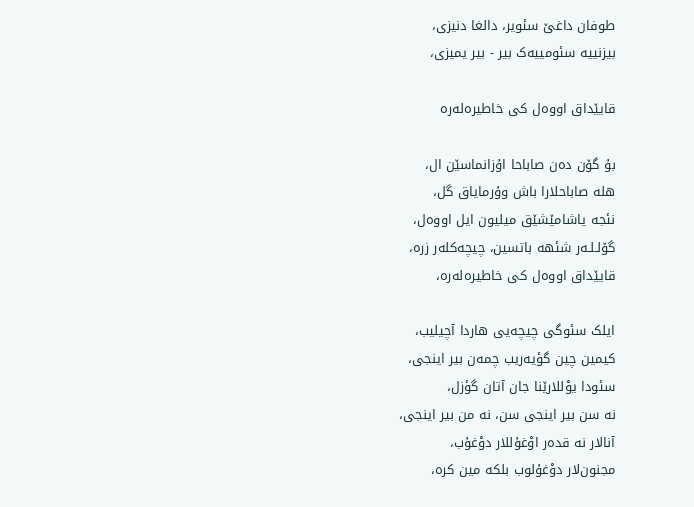طوفان داغێ سئویر، دالغا دنیزی،
بیزنییه سئومییه‌ک بیر - بیر یمیزی،

قایێداق اووه‌ل کی خاطیره‌له‌ره

بۇ گۆن ده‌ن صاباحا اۇزانماسێن ال،
هله صاباحلارا باش وۇرمایاق گل،
نئجه یاشامێشێق میلیون ایل اووه‌ل،
گۆلـلـه‌ر شئهه باتسین، چیچه‌کله‌ر زره،
قایێداق اووه‌ل کی خاطیره‌له‌ره،

ایلک سئوگی چیچه‌یی هاردا آچیلیب،
کیمین چین گؤیه‌ریب چمه‌ن بیر اینجی،
سئودا یوْللارێنا جان آتان گؤزل،
نه سن بیر اینجی سن، نه من بیر اینجی،
آنالار نه قده‌ر اوْغۇللار دوْغۇب،
مجنون‌لار دوْغۇلوب بلکه مین کره،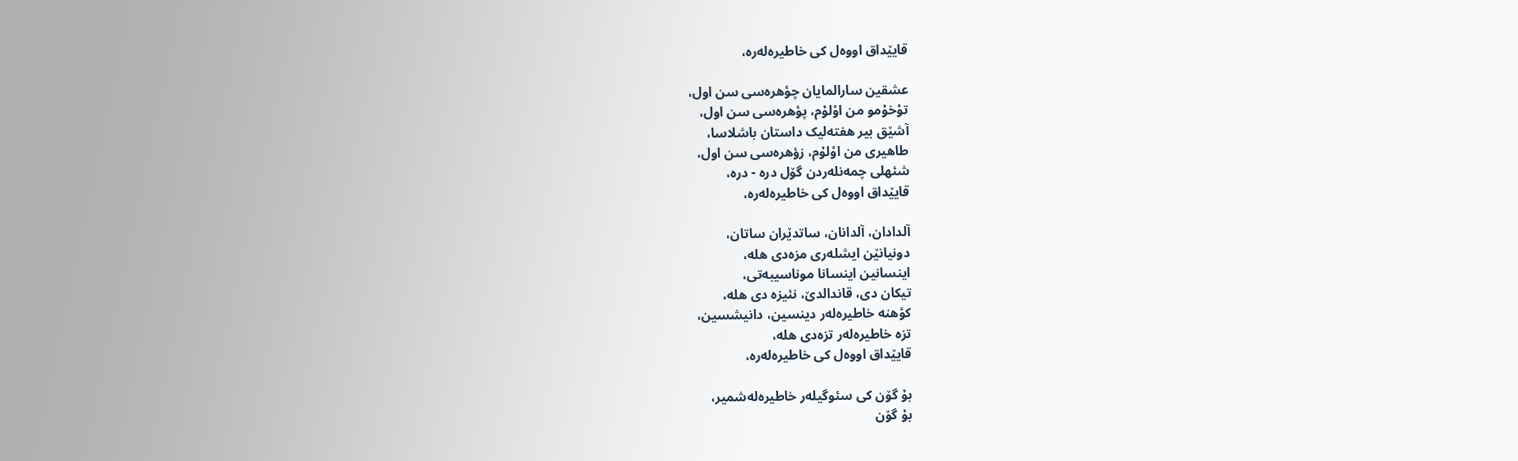قایێداق اووه‌ل کی خاطیره‌له‌ره،

عشقین سارالمایان چؤهره‌سی سن اول،
توْخۇمو من اوْلۇم، پؤهره‌سی سن اول،
آشێق بیر هفته‌لیک داستان باشلاسا،
طاهیری من اوْلۇم، زؤهره‌سی سن اول،
شئهلی چمه‌نله‌ردن گۆل دره - دره،
قایێداق اووه‌ل کی خاطیره‌له‌ره،

آلدادان، آلدانان، ساتدێران ساتان،
دونیانێن ایشله‌ری مزه‌دی هله،
اینسانین اینسانا موناسیبه‌تی،
تیکان دی، قاندالدێ، نئیزه دی هله،
کؤهنه خاطیره‌له‌ر دینسین، دانیشسین،
تزه خاطیره‌له‌ر تزه‌دی هله،
قایێداق اووه‌ل کی خاطیره‌له‌ره،

بۇ گۆن کی سئوگیله‌ر خاطیره‌له‌شمیر،
بۇ گۆن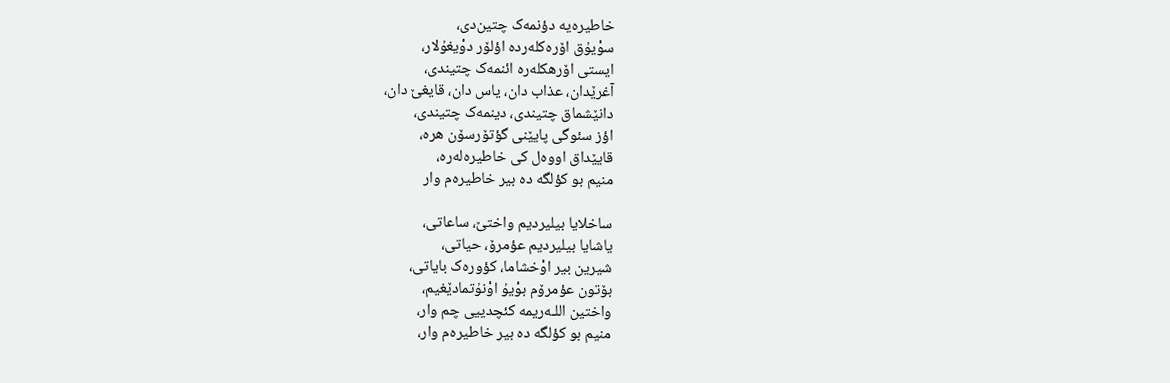خاطیره‌یه دؤنمه‌ک چتین‌دی،
سوْیۇق اۆره‌کله‌رده اؤلۆر دوْیغۇلار،
ایستی اۆرهکله‌ره ائنمه‌ک چتیندی،
آغرێدان، عذاب دان، یاس دان، قایغێ دان،
دانێشماق چتیندی، دینمه‌ک چتیندی،
اؤز سئوگی پایێنی گؤتۆرسۆن هره،
قایێداق اووه‌ل کی خاطیره‌له‌ره،
منیم بو کؤلگه ده بیر خاطیره‌م وار

ساخلایا بیلیردیم واختێ، ساعاتی،
یاشایا بیلیردیم عؤمرۆ، حیاتی،
شیرین بیر اوْخشاما، کؤوره‌ک بایاتی،
بۆتون عؤمرۆم بوْیۇ اوْنۇتمادێغیم،
واختین اللـه‌ریمه کئچدییی چم وار،
منیم بو کؤلگه ده بیر خاطیره‌م وار،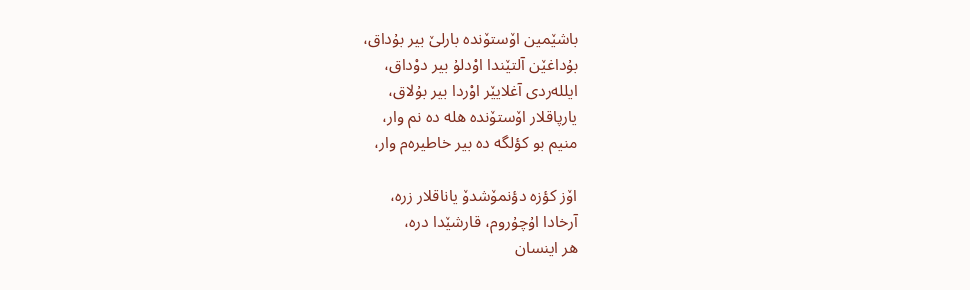باشێمین اۆستۆنده بارلێ بیر بۇداق،
بۇداغێن آلتێندا اوْدلۇ بیر دوْداق،
ایلله‌ردی آغلایێر اوْردا بیر بۇلاق،
یارپاقلار اۆستۆنده هله ده نم وار،
منیم بو کؤلگه ده بیر خاطیره‌م وار،

اۆز کؤزه دؤنمۆشدۆ یاناقلار زره،
آرخادا اۇچۇروم، قارشێدا دره،
هر اینسان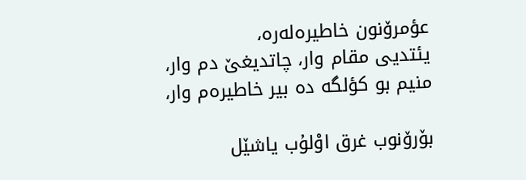عؤمرۆنون خاطیره‌له‌ره،
یئتدیی مقام وار، چاتدیغێ دم وار،
منیم بو کؤلگه ده بیر خاطیره‌م وار،

بۆرۆنوب غرق اوْلۇب یاشێل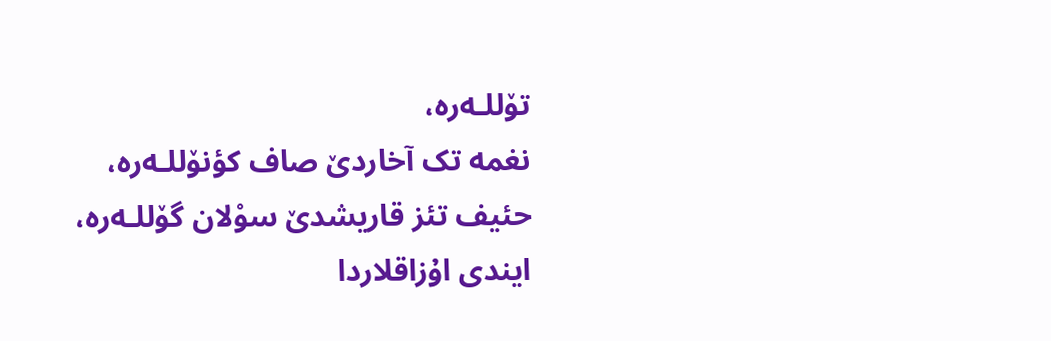تۆللـه‌ره،
نغمه تک آخاردێ صاف کؤنۆللـه‌ره،
حئیف تئز قاریشدێ سوْلان گۆللـه‌ره،
ایندی اۇزاقلاردا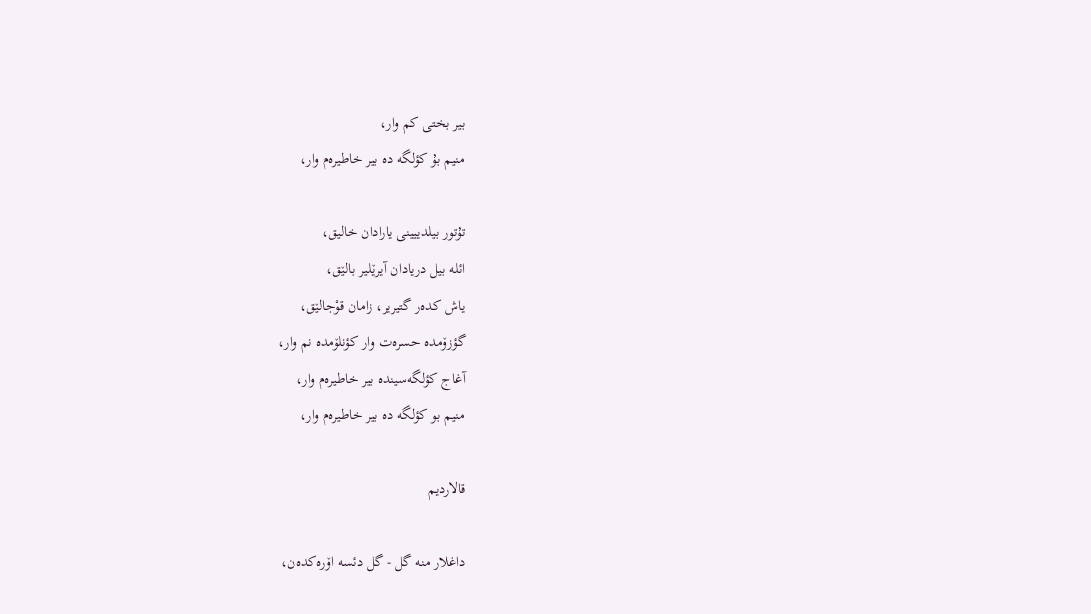بیر بختی کم وار،
منیم بۇ کؤلگه ده بیر خاطیره‌م وار،

تۇتور بیلدییینی یارادان خالیق،
ائله بیل دریادان آیرێلیر بالێق،
یاش کده‌ر گتیریر، زامان قوْجالێق،
گؤزۆمده حسره‌ت وار کؤنلۆمده نم وار،
آغاج کؤلگه‌سینده بیر خاطیره‌م وار،
منیم بو کؤلگه ده بیر خاطیره‌م وار،

قالاردیم

داغلار منه گل - گل دئسه اۆره‌کده‌ن،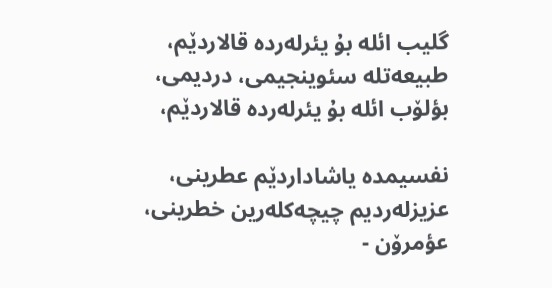گلیب ائله بۇ یئرله‌رده قالاردێم،
طبیعه‌تله سئوینجیمی، دردیمی،
بؤلۆب ائله بۇ یئرله‌رده قالاردێم،

نفسیمده یاشاداردێم عطرینی،
عزیزله‌ردیم چیچه‌کله‌رین خطرینی،
عؤمرۆن -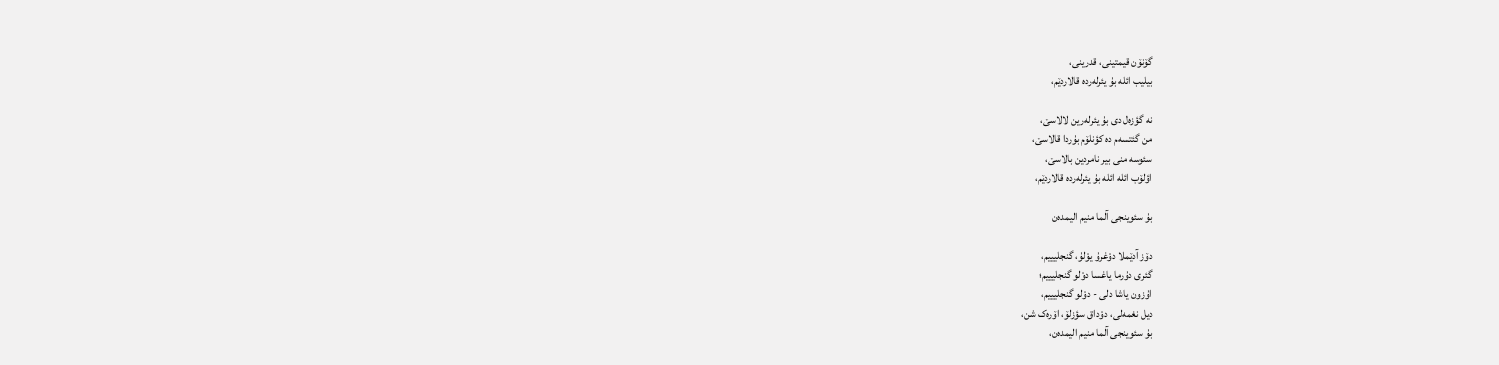گۆنۆن قیمتینی، قدرینی،
بیلیب ائله بۇ یئرله‌رده قالاردێم،

نه گؤزه‌ل دی بۇ یئرله‌رین لالاسێ،
من گئتسه‌م ده کؤنلۆم بۇردا قالاسێ،
سئوسه منی بیر نامردین بالاسێ،
اؤلۆب ائله ائله بۇ یئرله‌رده قالاردێم،

بۇ سئوینجی آلما منیم الیمده‌ن

دۆز آدێملا دوْغرۇ یوْلۇ، گنجلیییم،
گئری دۇرما یاغسا دوْلو گنجلیییم؛
اۇزون یاشا دلی - دوْلو گنجلیییم،
دیل نغمه‌لی، دوْداق سؤزلۆ، اۆره‌ک شن،
بۇ سئوینجی آلما منیم الیمده‌ن،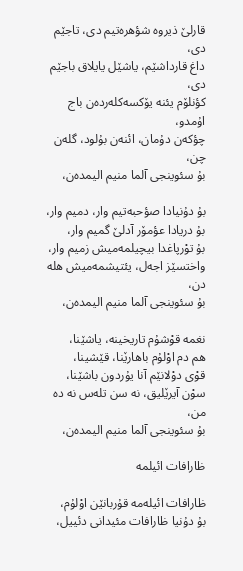قارلێ ذیروه شؤهره‌تیم دی، تاجێم دی،
داغ قارداشێم، یاشێل یایلاق باجێم دی،
کؤنلۆم یئنه یۆکسه‌کله‌رده‌ن باج اۇمدو،
چؤکه‌ن دۇمان، ائنه‌ن بۇلود، گله‌ن چن،
بۇ سئوینجی آلما منیم الیمده‌ن،

بۇ دۇنیادا صؤحبه‌تیم وار، دمیم وار،
بۇ دریادا عؤمۆر آدلێ گمیم وار،
بۇ توْرپاغدا بیچیلمه‌میش زمیم وار،
واختسێز اجه‌ل، یئتیشمه‌میش هله دن،
بۇ سئوینجی آلما منیم الیمده‌ن،

نغمه قوْشۇم تاریخینه، یاشێنا،
هم دم اوْلۇم باهارێنا، قێشینا،
قوْی دوْلانێم آنا یۇردون باشێنا،
سوْن آیرێلیق، نه سن تله‌س نه ده من،
بۇ سئوینجی آلما منیم الیمده‌ن،

ظارافات ائیلمه

ظارافات ائیله‌مه قۇربانێن اوْلۇم،
بۇ دۇنیا ظارافات مئیدانی دئییل،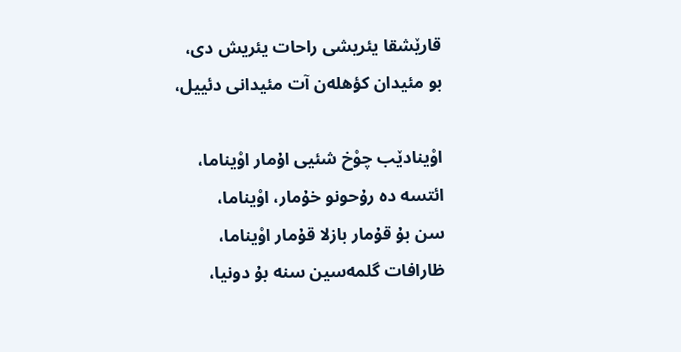قارێشقا یئریشی راحات یئریش دی،
بو مئیدان کؤهله‌ن آت مئیدانی دئییل،

اوْینادێب چوْخ شئیی اۇمار اوْیناما،
ائتسه ده رۇحونو خۇمار، اوْیناما،
سن بۇ قۇمار بازلا قۇمار اوْیناما،
ظارافات گلمه‌سین سنه بۇ دونیا،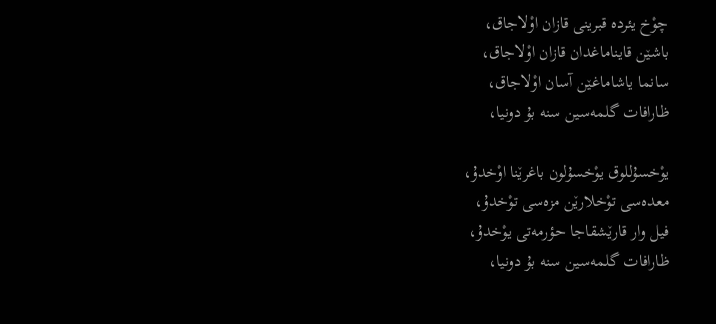چوْخ یئرده قبرینی قازان اوْلاجاق،
باشێن قایناماغدان قازان اوْلاجاق،
سانما یاشاماغێن آسان اوْلاجاق،
ظارافات گلمه‌سین سنه بۇ دونیا،

یوْخسۇللوق یوْخسۇلون باغرێنا اوْخدۇ،
معده‌سی توْخلارێن مزه‌سی توْخدۇ،
فیل وار قارێشقاجا حؤرمه‌تی یوْخدۇ،
ظارافات گلمه‌سین سنه بۇ دونیا،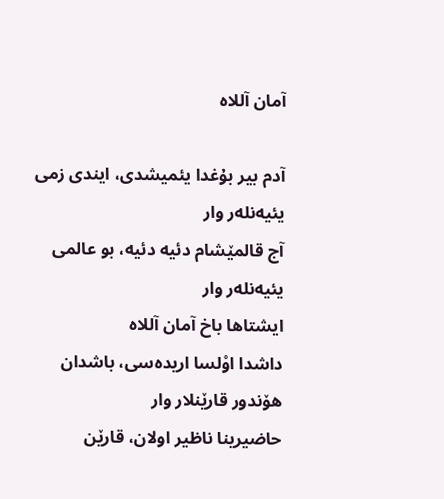آمان آللاه

آدم بیر بۇغدا یئمیشدی، ایندی زمی یئیه‌نله‌ر وار
آج قالمێشام دئیه دئیه، بو عالمی یئیه‌نله‌ر وار
ایشتاها باخ آمان آللاه
داشدا اوْلسا اریده‌سی، باشدان هۆندور قارێنلار وار
حاضیرینا ناظیر اولان، قارێن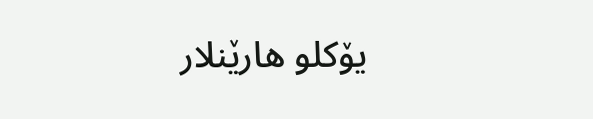یۆکلو هارێنلار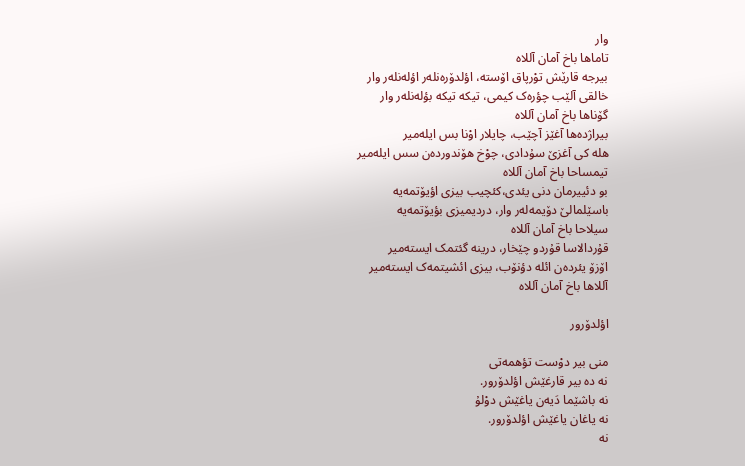وار
تاماها باخ آمان آللاه
بیرجه قارێش توْرپاق اۆسته، اؤلدۆره‌نله‌ر اؤله‌نله‌ر وار
خالقی آلێب چؤره‌ک کیمی، تیکه تیکه بؤله‌نله‌ر وار
گۆناها باخ آمان آللاه
بیراژده‌ها آغێز آچێب، چایلار اوْنا بس ایله‌میر
هله کی آغزێ سۇدادی، چوْخ هۆندورده‌ن سس ایله‌میر
تیمساحا باخ آمان آللاه
بو دئییرمان دنی یئدی،کئچیب بیزی اؤیۆتمه‌یه
باسێلمالێ دۆیمه‌له‌ر وار، دردیمیزی بؤیۆتمه‌یه
سیلاحا باخ آمان آللاه
قۇردالاسا قۇردو چێخار، درینه گئتمک ایسته‌میر
اۆزۆ یئرده‌ن ائله دؤنۆب، بیزی ائشیتمه‌ک ایسته‌میر
آللاها باخ آمان آللاه

اؤلدۆرور

منی بیر دوْست تؤهمه‌تی
نه ده بیر قارغێش اؤلدۆرور.
نه باشێما دَیه‌ن یاغێش دوْلۇ
نه یاغان یاغێش اؤلدۆرور.
نه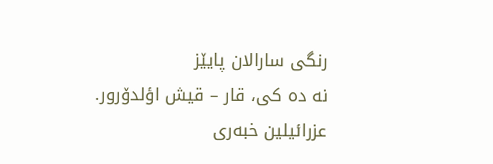رنگی سارالان پایێز
نه ده کی، قار – قیش اؤلدۆرور.
عزرائیلین خبه‌ری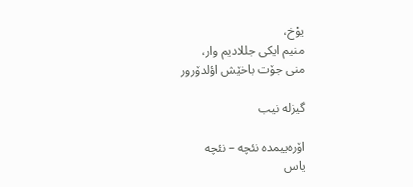یوْخ،
منیم ایکی جللادیم وار،
منی جۆت باخێش اؤلدۆرور

گیزله نیب

اۆره‌ییمده نئچه – نئچه
یاس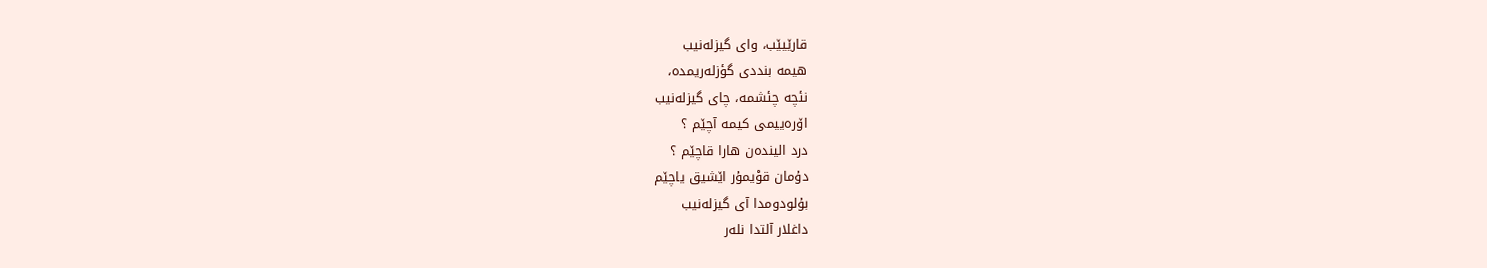قارێیێب، وای گیزله‌نیب
هیمه بنددی گؤزله‌ریمده،
نئچه چئشمه، چای گیزله‌نیب
اۆره‌ییمی کیمه آچێم ؟
درد الینده‌ن هارا قاچێم ؟
دۇمان قوْیمۇر اێشیق یاچێم
بۇلودومدا آی گیزله‌نیب
داغلار آلتدا نله‌ر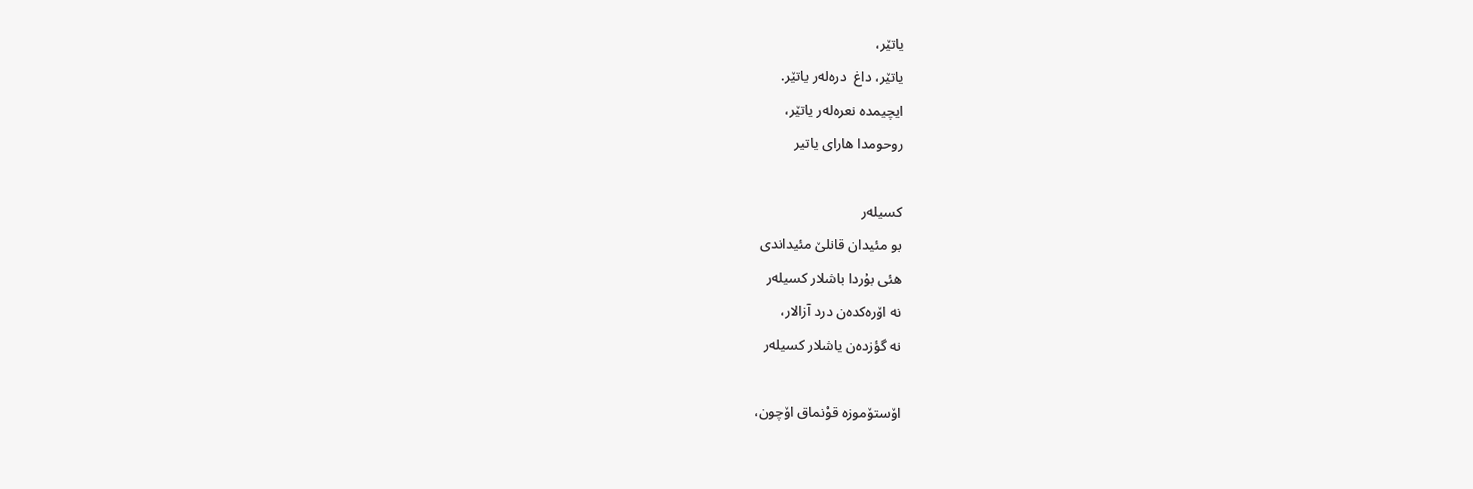یاتێر،
یاتێر، داغ  دره‌له‌ر یاتێر.
ایچیمده نعره‌له‌ر یاتێر،
روحومدا هارای یاتیر

کسیله‌ر
بو مئیدان قانلێ مئیداندی
هئی بۇردا باشلار کسیله‌ر
نه اۆره‌کده‌ن درد آزالار،
نه گؤزده‌ن یاشلار کسیله‌ر

اۆستۆموزه قوْنماق اۆچون،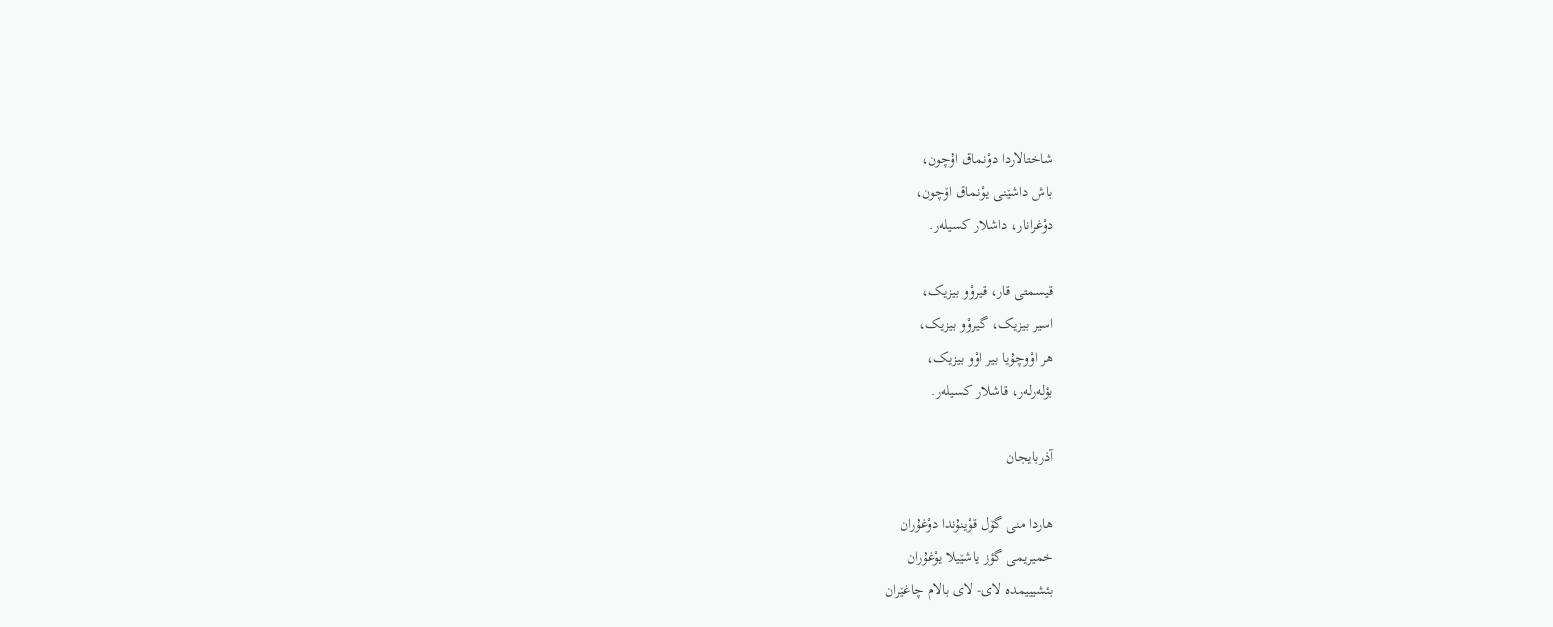شاختالاردا دوْنماق اۇچون،
باش داشێنی یوْنماق اۆچون،
دوْغرانار، داشلار کسیله‌ر.

قیسمتی قار، قیروْو بیزیک،
اسیر بیزیک، گیروْو بیزیک،
هر اوْوچۇیا بیر اوْو بیزیک،
بؤله‌رله‌ر، قاشلار کسیله‌ر.

آذربایجان

هاردا منی گۆل قوْینۇندا دوْغۇران
خمیریمی گؤز یاشێیلا یوْغۇران
بئشیییمده لای- لای بالام چاغێران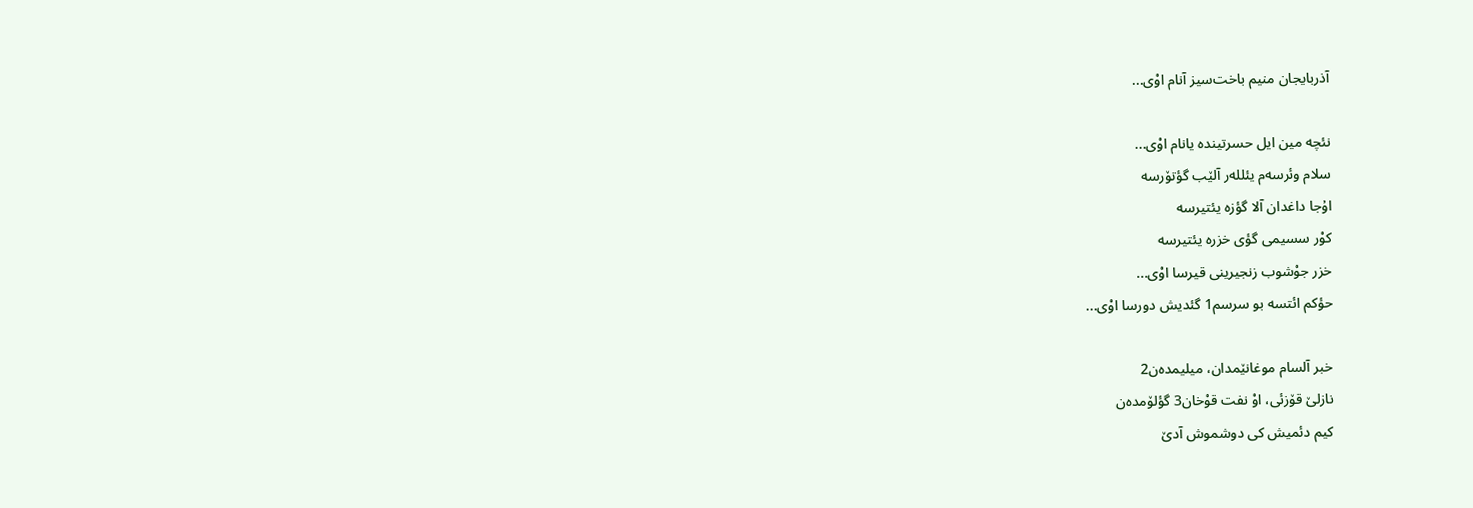آذربایجان منیم باخت‌سیز آنام اوْی...

نئچه مین ایل حسرتینده یانام اوْی...
سلام وئرسه‌م یئلله‌ر آلێب گؤتۆرسه
اۇجا داغدان آلا گؤزه یئتیرسه
کوْر سسیمی گؤی خزره یئتیرسه
خزر جوْشوب زنجیرینی قیرسا اوْی...
حؤکم ائتسه بو سرسم1 گئدیش دورسا اوْی...

خبر آلسام موغانێمدان، میلیمده‌ن2
نازلێ قۆزئی، اوْ نفت قوْخان3 گؤلۆمده‌ن
کیم دئمیش کی دوشموش آدێ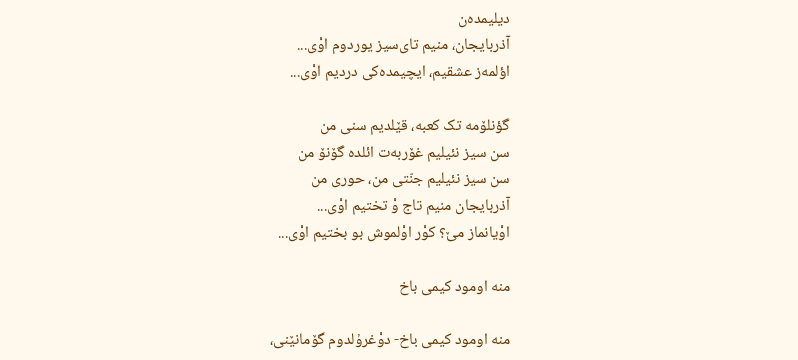دیلیمده‌ن
آذربایجان، منیم تای‌سیز یوردوم اوْی...
اؤلمه‌ز عشقیم، ایچیمده‌کی دردیم اوْی...

گؤنلۆمه تک کعبه، قێلدیم سنی من
سن سیز نئیلیم غۆربه‌ت ائلده گۆنۆ من
سن سیز نئیلیم جنّتی من، حوری من
آذربایجان منیم تاج وْ تختیم اوْی...
اوْیانماز مێ؟ کوْر اوْلموش بو بختیم اوْی...

منه اومود کیمی باخ

منه اومود کیمی باخ- دوْغرۇلدوم گۆمانێنی،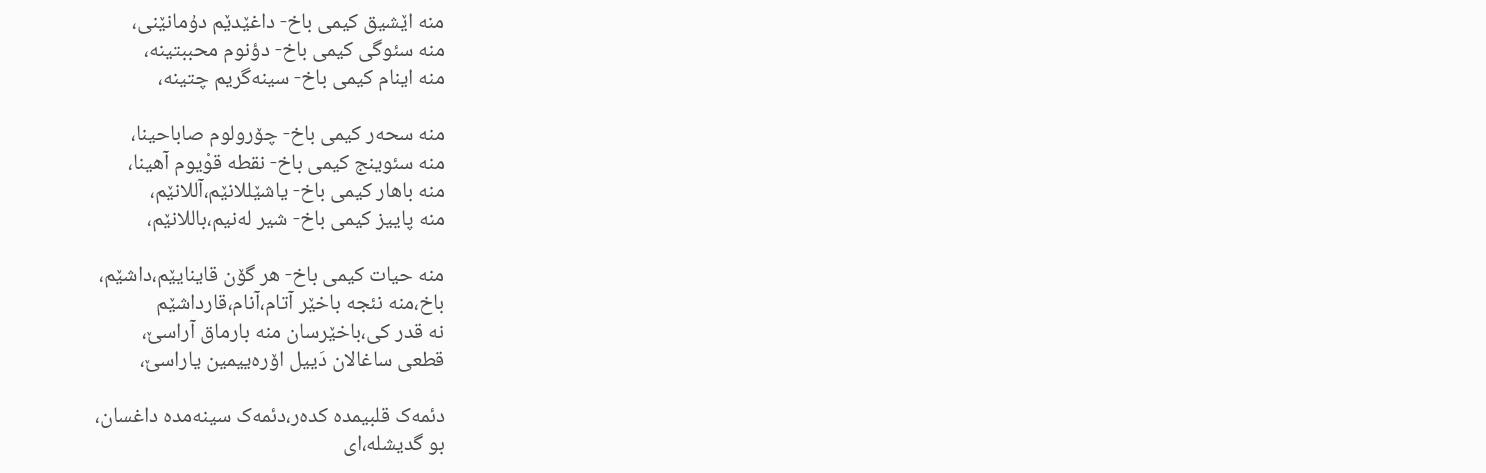منه اێشیق کیمی باخ- داغێدێم دۇمانێنی،
منه سئوگی کیمی باخ- دؤنوم محببتینه،
منه اینام کیمی باخ- سینه‌گریم چتینه،

منه سحه‌ر کیمی باخ- چۆرولوم صاباحینا،
منه سئوینج کیمی باخ- نقطه قوْیوم آهینا،
منه باهار کیمی باخ- یاشێللانێم،آللانێم،
منه پاییز کیمی باخ- شیر‌ له‌نیم،باللانێم،

منه حیات کیمی باخ- هر گۆن قاینایێم،داشێم،
باخ،منه نئجه باخێر آتام،آنام،قارداشێم
نه قدر کی،باخێرسان منه بارماق آراسێ،
قطعی ساغالان دَییل اۆره‌ییمین یاراسێ،

دئمه‌ک قلبیمده کده‌ر،دئمه‌ک سینه‌مده داغسان،
بو گدیشله،ای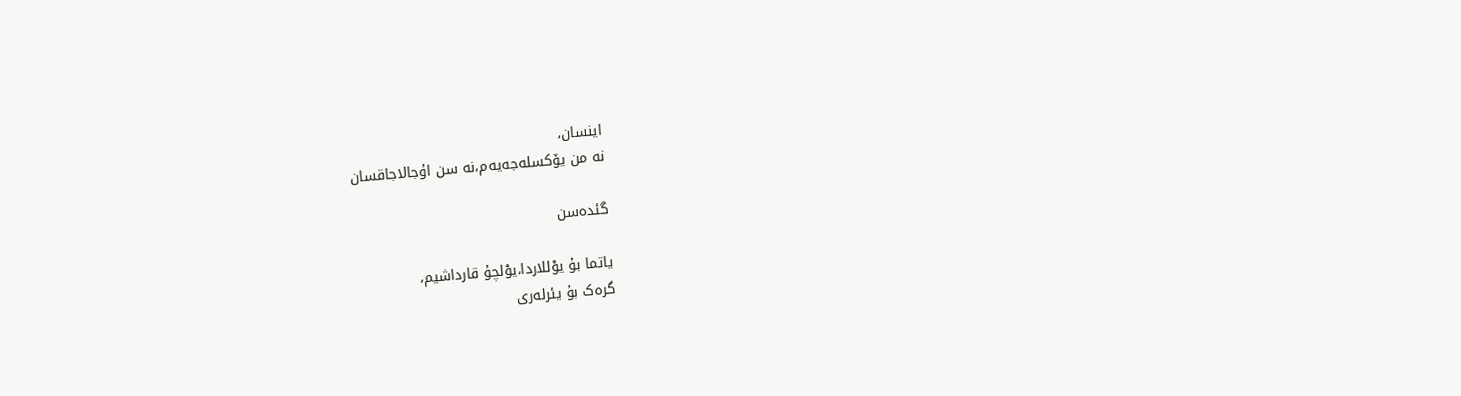اینسان،
نه من یۆکسله‌جه‌یه‌م،نه سن اۇجالاجاقسان

گئده‌سن

یاتما بۇ یوْللاردا،یوْلچۇ قارداشیم،
گره‌ک بۇ یئرله‌ری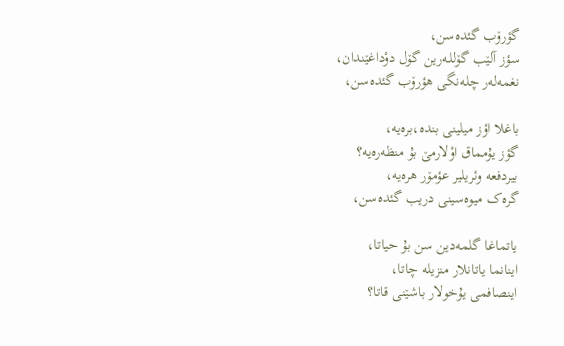گؤرۆب گئده‌سن،
سؤز آلێب گۆللـه‌رین گۆل دوْداغێندان،
نغمه‌له‌ر چله‌نگی هؤرۆب گئده‌سن،

باغلا اؤز میلینی بنده،بره‌یه،
گؤز یۇمماق اوْلارمێ بۇ منظه‌ره‌یه؟
بیردفعه وئریلیر عؤمۆر هره‌یه،
گره‌ک میوه‌سینی دریب گئده‌سن،

یاتماغا گلمه‌دین سن بۇ حیاتا،
اینانما یاتانلار منزیله چاتا،
اینصافمی یۇخولار باشێنی قاتا؟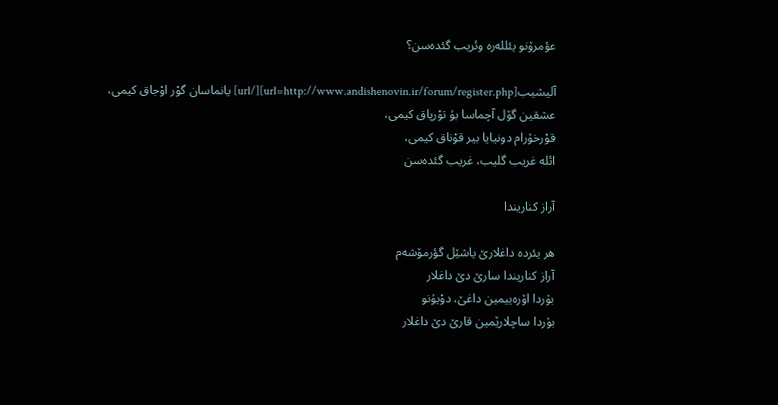عؤمرۆنو یئلله‌ره وئریب گئده‌سن؟

آلیشیب[url=http://www.andishenovin.ir/forum/register.php][/url] یانماسان گوْر اوْجاق کیمی،
عشقین گۆل آچماسا بۇ توْرپاق کیمی،
قوْرخۇرام دونیایا بیر قوْناق کیمی،
ائله غریب گلیب، غریب گئده‌سن

آراز کناریندا

هر یئرده داغلارێ یاشێل گؤرمۆشه‌م
آراز کناریندا سارێ دێ داغلار
بۇردا اۆره‌ییمین داغێ، دوْیۇنو
بۇردا ساچلارێمین قارێ دێ داغلار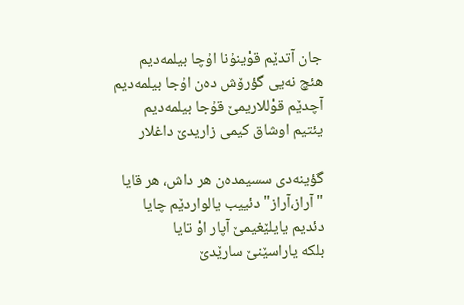جان آتدێم قوْینۇنا اۇچا بیلمه‌دیم
هئچ نه‌یی گؤرۆش ده‌ن اۇجا بیلمه‌دیم
آچدێم قوْللاریمێ قۇجا بیلمه‌دیم
یئتیم اوشاق کیمی زاریدێ داغلار

گؤینه‌دی سسیمده‌ن هر داش، هر قایا
"آراز،آراز" دئییب یالواردێم چایا
دئدیم یایلێغیمێ آپار اوْ تایا
بلکه یاراسێنێ سارێدێ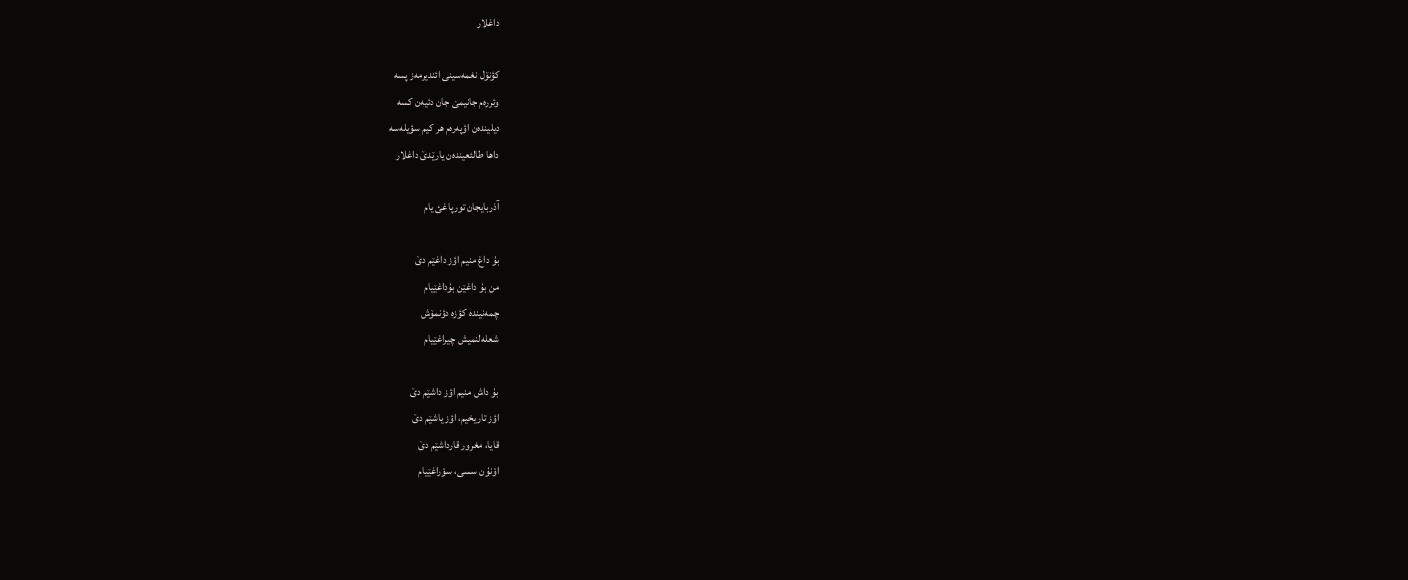داغلار

کؤنۆل نغمه‌سینی ائندیرمه‌ز پسه
وئرره‌م جانیمێ جان دئیه‌ن کسه
دیلینده‌ن اؤپه‌ره‌م هر کیم سؤیله‌سه
داها طالئعینده‌ن یارێدێ داغلار

آذربایجان تورپاغئ یام

بۇ داغ منیم اؤز داغێم دێ
من بۇ داغێن بۇداغێیام
چمه‌نینده کؤزه دؤنمۆش
شعله‌لنمیش چیراغێیام

بۇ داش منیم اؤز داشێم دێ
اؤز تاریخیم، اؤز یاشێم دێ
قایا، مغرور قارداشێم دێ
اوْنۇن سسی، سوْراغێیام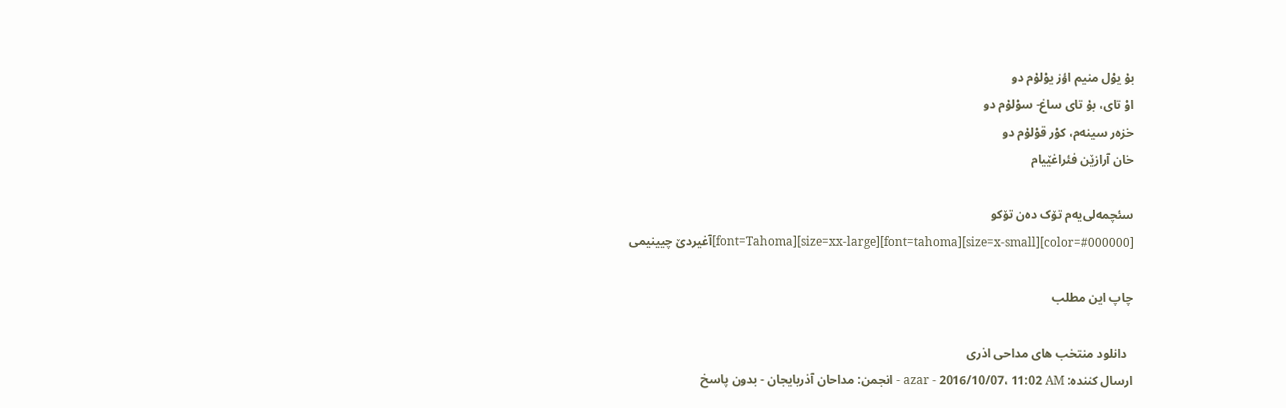بۇ یوْل منیم اؤز یوْلۇم دو
اوْ تای، بۇ تای ساغ- سوْلۇم دو
خزه‌ر سینه‌م، کوْر قوْلۇم دو
خان آرازێن فئراغێیام

سئچمه‌لی‌یه‌م تۆک ده‌ن تۆکو
[color=#000000][size=x-small][font=tahoma][size=xx-large][font=Tahoma]آغیردێ چیینیمی

چاپ این مطلب

  دانلود منتخب های مداحی اذری
ارسال کننده: azar - 2016/10/07، 11:02 AM - انجمن: مداحان آذربایجان - بدون پاسخ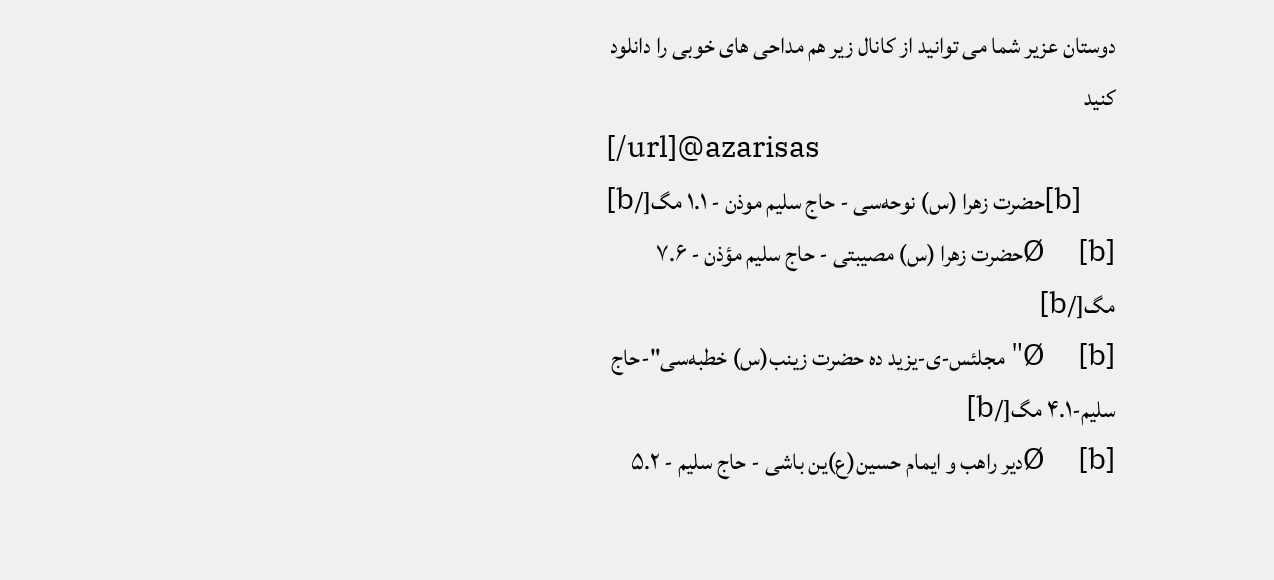دوستان عزیر شما می توانید از کانال زیر هم مداحی های خوبی را دانلود کنید
[/url]@azarisas
     [b]حضرت زهرا (س) نوحه‌سی - حاج سلیم موذن - ١.١ مگ[/b]
Ø     [b]حضرت زهرا (س) مصیبتی - حاج سلیم مؤذن - ٧.۶ مگ[/b]
Ø     [b]"مجلئس-ی-یزید ده حضرت زینب(س) خطبه‌سی"-حاج سلیم-۴.١ مگ[/b]
Ø     [b]دیر راهب و ایمام حسین(ع)ین باشی - حاج سلیم - ۵.٢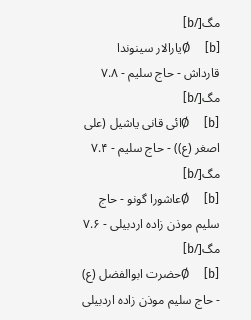مگ[/b]
Ø     [b]یارالار سینوندا قارداش - حاج سلیم - ٧.٨ مگ[/b]
Ø     [b]ائی قانی یاشیل (علی اصغر (ع)) - حاج سلیم - ٧.۴ مگ[/b]
Ø     [b]عاشورا گونو - حاج سلیم موذن زاده اردبیلی - ٧.۶ مگ[/b]
Ø     [b]حضرت ابوالفضل (ع) - حاج سلیم موذن زاده اردبیلی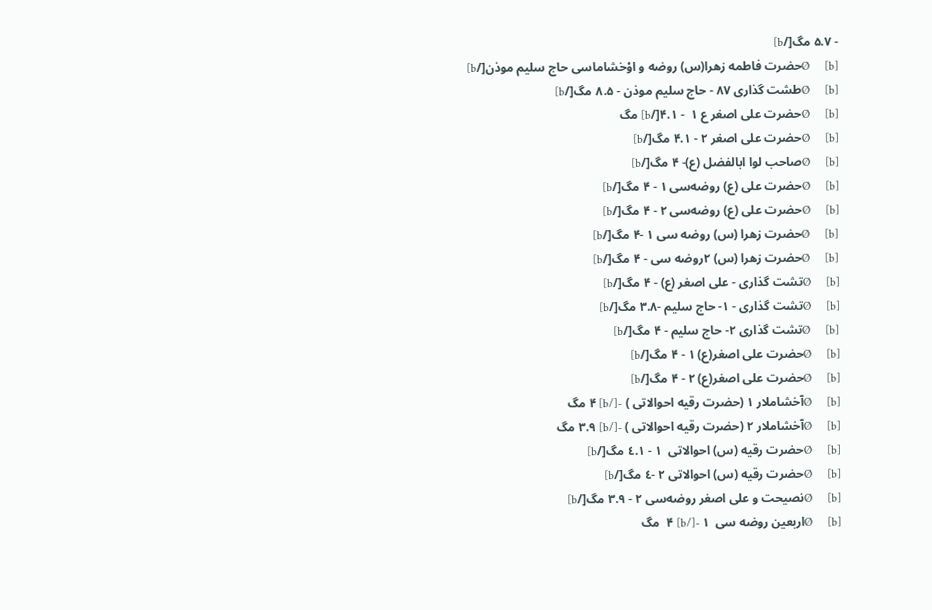- ٧.۵ مگ[/b]
Ø     [b]حضرت فاطمه زهرا(س) روضه و اوْخشاماسی حاج سلیم موذن[/b]
Ø     [b]طشت گذاری ٨٧ - حاج سلیم موذن - ٨.۵ مگ[/b]
Ø     [b]حضرت علی اصغر ع ١  - ۴.١[/b] مگ
Ø     [b]حضرت علی اصغر ٢ - ۴.١ مگ[/b]
Ø     [b]صاحب لوا ابالفضل (ع)- ۴ مگ[/b]
Ø     [b]حضرت علی (ع) روضه‌سی ١ - ۴ مگ[/b]
Ø     [b]حضرت علی (ع) روضه‌سی ٢ - ۴ مگ[/b]
Ø     [b]حضرت زهرا (س) روضه سی ١ -۴ مگ[/b]
Ø     [b]حضرت زهرا (س) ٢روضه سی - ۴ مگ[/b]
Ø     [b]تشت گذاری - علی اصغر (ع) - ۴ مگ[/b]
Ø     [b]تشت گذاری - ١- حاج سلیم -٣.٨ مگ[/b]
Ø     [b]تشت گذاری ٢- حاج سلیم - ۴ مگ[/b]
Ø     [b]حضرت علی اصغر(ع) ١ - ۴ مگ[/b]
Ø     [b]حضرت علی اصغر(ع) ٢ - ۴ مگ[/b]
Ø     [b]آخشاملار ١ (حضرت رقیه احوالاتی ) -[/b] ۴ مگ
Ø     [b]آخشاملار ٢ (حضرت رقیه احوالاتی ) -[/b] ٣.٩ مگ
Ø     [b]حضرت رقیه (س) احوالاتی  ١ - ٤.١ مگ[/b]
Ø     [b]حضرت رقیه (س) احوالاتی ٢ -٤ مگ[/b]
Ø     [b]نصیحت و علی اصغر روضه‌سی ٢ - ٣.٩ مگ[/b]
Ø     [b]اربعین روضه سی  ١ -[/b] ۴  مگ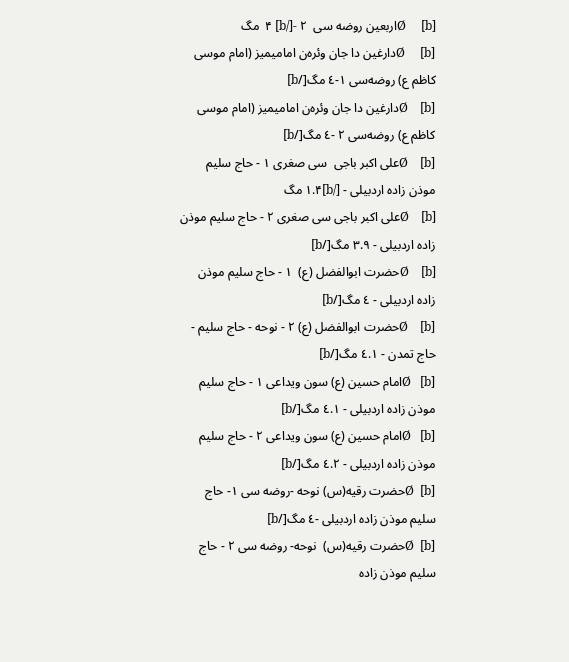Ø     [b]اربعین روضه سی  ٢ -[/b] ۴  مگ
Ø     [b]دارغین دا جان وئره‌ن امامیمیز (امام موسی کاظم ع) روضه‌سی ١-٤ مگ[/b]
Ø    [b]دارغین دا جان وئره‌ن امامیمیز (امام موسی کاظم ع) روضه‌سی ٢ -٤ مگ[/b]
Ø    [b]علی اکبر باجی  سی صغری ١ - حاج سلیم موذن زاده اردبیلی - [/b]۴.١ مگ
Ø    [b]علی اکبر باجی سی صغری ٢ - حاج سلیم موذن زاده اردبیلی - ٣.٩ مگ[/b]
Ø    [b]حضرت ابوالفضل (ع)  ١ - حاج سلیم موذن زاده اردبیلی - ٤ مگ[/b]
Ø    [b]حضرت ابوالفضل (ع) ٢ - نوحه - حاج سلیم - حاج تمدن - ٤.١ مگ[/b]
Ø   [b]امام حسین (ع) سون ویداعی ١ - حاج سلیم موذن زاده اردبیلی - ٤.١ مگ[/b]
Ø   [b]امام حسین (ع) سون ویداعی ٢ - حاج سلیم موذن زاده اردبیلی - ٤.٢ مگ[/b]
Ø  [b]حضرت رقیه(س) نوحه -روضه سی ١- حاج سلیم موذن زاده اردبیلی -٤ مگ[/b]
Ø  [b]حضرت رقیه(س)  نوحه- روضه سی ٢ - حاج سلیم موذن زاده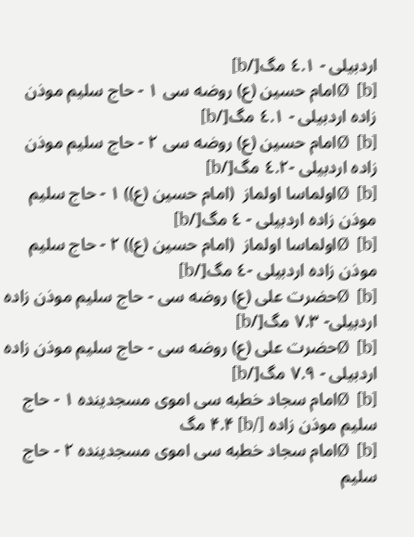اردبیلی - ٤.١ مگ[/b]
Ø  [b]امام حسین (ع) روضه سی ١ - حاج سلیم موذن زاده اردبیلی - ٤.١ مگ[/b]
Ø  [b]امام حسین (ع) روضه سی ٢ - حاج سلیم موذن زاده اردبیلی -٤.٢ مگ[/b]
Ø  [b]اولماسا اولماز  (امام حسین (ع)) ١ - حاج سلیم موذن زاده اردبیلی - ٤ مگ[/b]
Ø  [b]اولماسا اولماز  (امام حسین (ع)) ٢ - حاج سلیم موذن زاده اردبیلی -٤ مگ[/b]
Ø  [b]حضرت علی (ع) روضه سی - حاج سلیم موذن زاده اردبیلی- ٧.٣ مگ[/b]
Ø  [b]حضرت علی (ع) روضه سی - حاج سلیم موذن زاده اردبیلی - ٧.٩ مگ[/b]
Ø  [b]امام سجاد خطبه سی اموی مسجدینده ١ - حاج سلیم موذن زاده [/b] ۴.۴ مگ
Ø  [b]امام سجاد خطبه سی اموی مسجدینده ٢ - حاج سلیم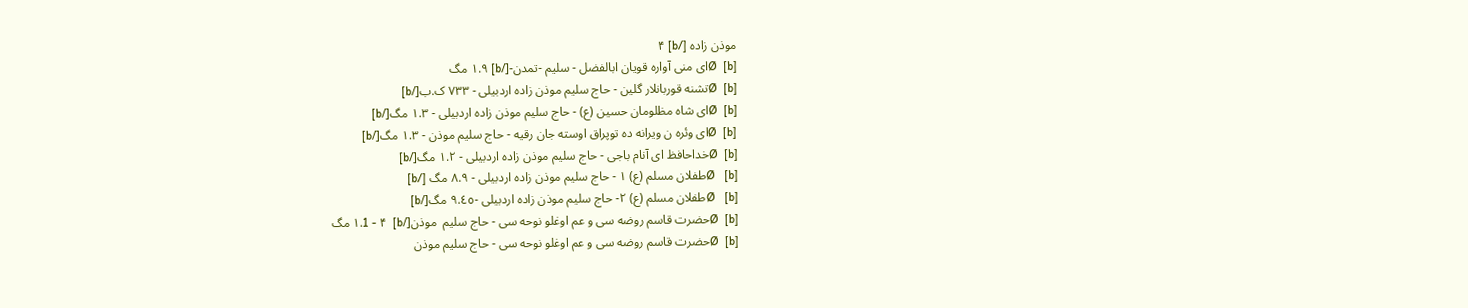موذن زاده [/b] ۴
Ø  [b]ای منی آواره قویان ابالفضل - سلیم -تمدن-[/b] ١.٩ مگ
Ø  [b]تشنه قوربانلار گلین - حاج سلیم موذن زاده اردبیلی - ٧٣٣ ک.ب[/b]
Ø  [b]ای شاه مظلومان حسین (ع) - حاج سلیم موذن زاده اردبیلی - ١.٣ مگ[/b]
Ø  [b]ای وئره ن ویرانه ده توپراق اوسته جان رقیه - حاج سلیم موذن - ١.٣ مگ[/b]
Ø  [b]خداحافظ ای آنام باجی - حاج سلیم موذن زاده اردبیلی - ١.٢ مگ[/b]
Ø   [b]طفلان مسلم (ع) ١ - حاج سلیم موذن زاده اردبیلی - ٨.٩ مگ [/b]
Ø   [b]طفلان مسلم (ع) ٢- حاج سلیم موذن زاده اردبیلی -٩.٤٥ مگ[/b]
Ø  [b]حضرت قاسم روضه سی و عم اوغلو نوحه سی - حاج سلیم  موذن[/b]  1 - ۴.١ مگ
Ø  [b]حضرت قاسم روضه سی و عم اوغلو نوحه سی - حاج سلیم موذن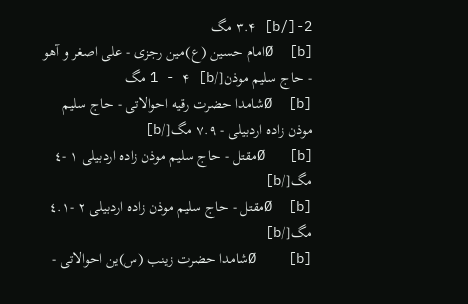2-[/b] ۴.٣ مگ
Ø  [b]امام حسین (ع)مین رجزی - علی اصغر و آهو - حاج سلیم موذن[/b] 1 - ۴ مگ
Ø  [b]شامدا حضرت رقیه احوالاتی - حاج سلیم موذن زاده اردبیلی - ٧.٩ مگ[/b]
Ø   [b]مقتل - حاج سلیم موذن زاده اردبیلی ١ -٤ مگ[/b]
Ø  [b]مقتل - حاج سلیم موذن زاده اردبیلی ٢ -٤.١ مگ[/b]
Ø    [b]شامدا حضرت زینب (س)ین احوالاتی -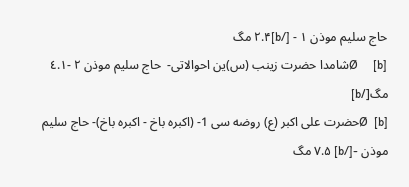حاج سلیم موذن ١ - [/b]۴.٢ مگ
Ø     [b]شامدا حضرت زینب (س)ین احوالاتی-  حاج سلیم موذن ٢ -٤.١ مگ[/b]
Ø  [b]حضرت علی اکبر (ع) روضه سی 1- (اکبره باخ - اکبره باخ)- حاج سلیم موذن -[/b] ۵.٧ مگ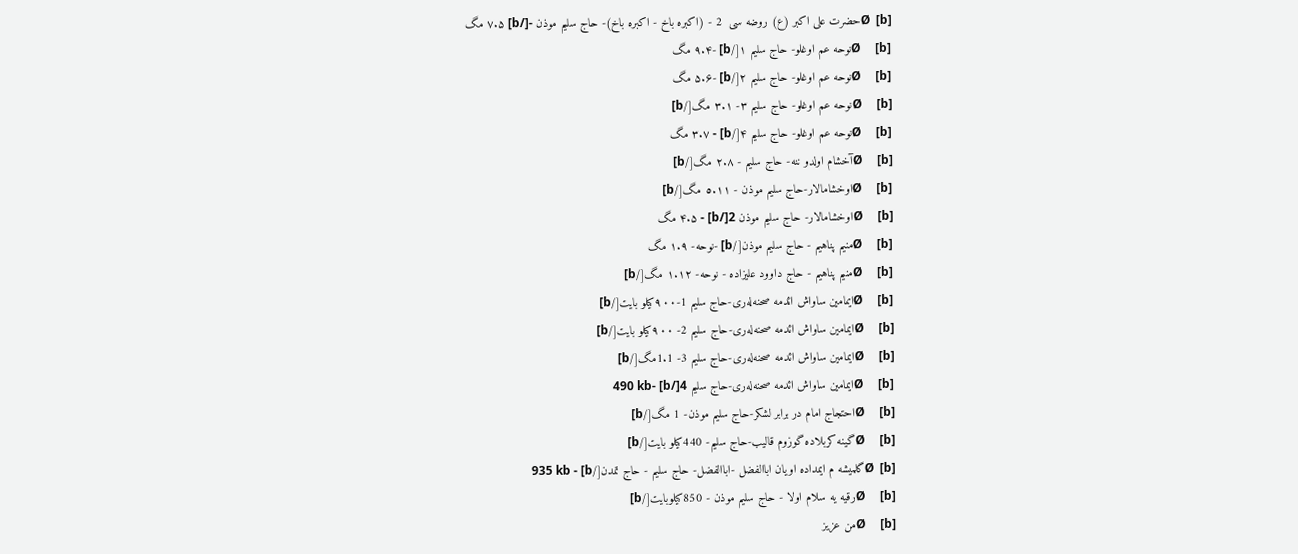Ø  [b]حضرت علی اکبر (ع) روضه سی  2 - (اکبره باخ - اکبره باخ)- حاج سلیم موذن -[/b] ۵.٧ مگ
Ø     [b]نوحه عم اوغلو- حاج سلیم ١[/b] -۴.٩ مگ
Ø     [b]نوحه عم اوغلو- حاج سلیم ٢[/b] -۵.۶ مگ
Ø     [b]نوحه عم اوغلو- حاج سلیم ٣- ٣.١ مگ[/b]
Ø     [b]نوحه عم اوغلو- حاج سلیم ۴[/b] - ٣.٧ مگ
Ø     [b]آخشام اولدو ننه- حاج سلیم - ٢.٨ مگ[/b]
Ø     [b]اوخشامالار-حاج سلیم موذن - ٥.١١ مگ[/b]
Ø     [b]اوخشامالار- حاج سلیم موذن 2[/b] - ۴.۵ مگ
Ø     [b]منیم پناهیم - حاج سلیم موذن[/b] -نوحه- ١.٩ مگ
Ø     [b]منیم پناهیم - حاج داوود علیزاده - نوحه- ١.١٢ مگ[/b]
Ø     [b]ایمامین ساواش ائدمه‌ صحنه‌له‌ری-حاج سلیم 1-٩٠٠کیلو بایت[/b]
Ø     [b]ایمامین ساواش ائدمه صحنه‌له‌ری-حاج سلیم 2- ٩٠٠کیلو بایت[/b]
Ø     [b]ایمامین ساواش ائدمه صحنه‌له‌ری-حاج سلیم 3- 1.1مگ[/b]
Ø     [b]ایمامین ساواش ائدمه صحنه‌له‌ری-حاج سلیم 4[/b] -490 kb
Ø     [b]احتجاج امام در برابر لشکر-حاج سلیم موذن- 1 مگ[/b]
Ø     [b]گینه کربلاده گوزوم قالیب-حاج سلیم- 440کیلو بایت[/b]
Ø  [b]گلمیشه م ایمداده اویان اباالفضل -اباالفضل- حاج سلیم - حاج تمدن[/b] - 935 kb
Ø     [b]رقیه یه سلام اولا - حاج سلیم موذن - 850کیلوبایت[/b]
Ø     [b]من عزیز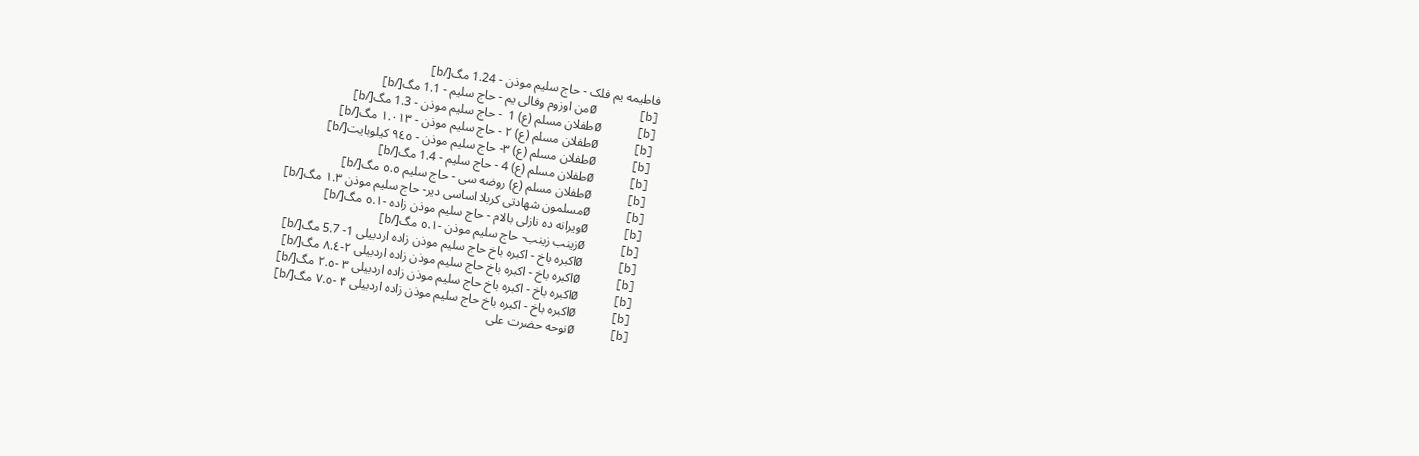فاطیمه یم فلک - حاج سلیم موذن - 1.24 مگ[/b]
Ø      [b]من اوزوم وفالی یم - حاج سلیم - 1.1 مگ[/b]
Ø     [b]طفلان مسلم (ع) 1  - حاج سلیم موذن - 1.3 مگ[/b]
Ø     [b]طفلان مسلم (ع) ٢ - حاج سلیم موذن - ١.٠١٣ مگ[/b]
Ø     [b]طفلان مسلم (ع) ٣- حاج سلیم موذن - ٩٤٥ کیلوبایت[/b]
Ø     [b]طفلان مسلم (ع) 4 - حاج سلیم - 1.4 مگ[/b]
Ø     [b]طفلان مسلم (ع) روضه سی - حاج سلیم ٥.٥ مگ[/b]
Ø     [b]مسلمون شهادتی کربلا اساسی دیر- حاج سلیم موذن ١.٣ مگ[/b]
Ø     [b]ویرانه ده نازلی بالام - حاج سلیم موذن زاده -٥.١ مگ[/b]
Ø     [b]زینب زینب- حاج سلیم موذن -٥.١ مگ[/b]
Ø     [b]اکبره باخ - اکبره باخ حاج سلیم موذن زاده اردبیلی 1- 5.7 مگ[/b]
Ø     [b]اکبره باخ - اکبره باخ حاج سلیم موذن زاده اردبیلی ٢-٨.٤ مگ[/b]
Ø     [b]اکبره باخ - اکبره باخ حاج سلیم موذن زاده اردبیلی ٣ -٢.٥ مگ[/b]
Ø     [b]اکبره باخ - اکبره باخ حاج سلیم موذن زاده اردبیلی ۴ -٧.٥ مگ[/b]
Ø     [b]نوحه حضرت علی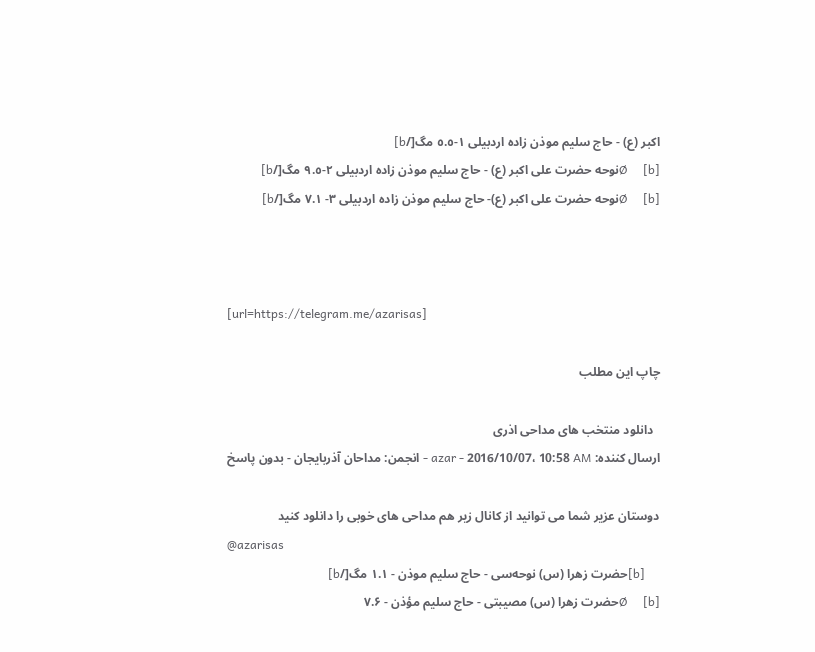اکبر (ع) - حاج سلیم موذن زاده اردبیلی ١-٥.٥ مگ[/b]
Ø     [b]نوحه حضرت علی اکبر (ع) - حاج سلیم موذن زاده اردبیلی ٢-٩.٥ مگ[/b]
Ø     [b]نوحه حضرت علی اکبر (ع)- حاج سلیم موذن زاده اردبیلی ٣- ٧.١ مگ[/b]



[url=https://telegram.me/azarisas]

چاپ این مطلب

  دانلود منتخب های مداحی اذری
ارسال کننده: azar - 2016/10/07، 10:58 AM - انجمن: مداحان آذربایجان - بدون پاسخ

دوستان عزیر شما می توانید از کانال زیر هم مداحی های خوبی را دانلود کنید
@azarisas
     [b]حضرت زهرا (س) نوحه‌سی - حاج سلیم موذن - ١.١ مگ[/b]
Ø     [b]حضرت زهرا (س) مصیبتی - حاج سلیم مؤذن - ٧.۶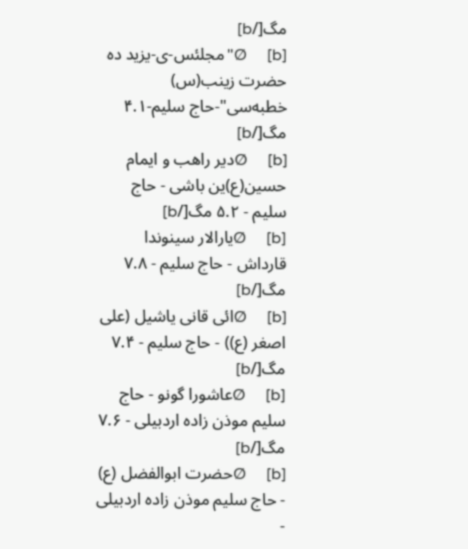مگ[/b]
Ø     [b]"مجلئس-ی-یزید ده حضرت زینب(س) خطبه‌سی"-حاج سلیم-۴.١ مگ[/b]
Ø     [b]دیر راهب و ایمام حسین(ع)ین باشی - حاج سلیم - ۵.٢ مگ[/b]
Ø     [b]یارالار سینوندا قارداش - حاج سلیم - ٧.٨ مگ[/b]
Ø     [b]ائی قانی یاشیل (علی اصغر (ع)) - حاج سلیم - ٧.۴ مگ[/b]
Ø     [b]عاشورا گونو - حاج سلیم موذن زاده اردبیلی - ٧.۶ مگ[/b]
Ø     [b]حضرت ابوالفضل (ع) - حاج سلیم موذن زاده اردبیلی -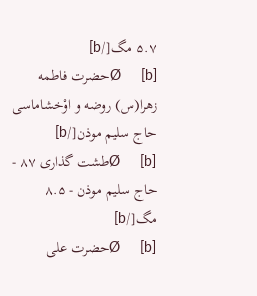٧.۵ مگ[/b]
Ø     [b]حضرت فاطمه زهرا(س) روضه و اوْخشاماسی حاج سلیم موذن[/b]
Ø     [b]طشت گذاری ٨٧ - حاج سلیم موذن - ٨.۵ مگ[/b]
Ø     [b]حضرت علی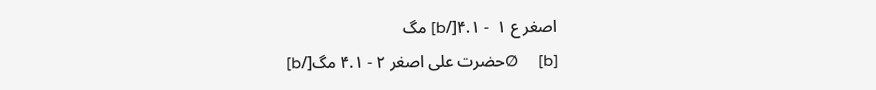اصغر ع ١  - ۴.١[/b] مگ
Ø     [b]حضرت علی اصغر ٢ - ۴.١ مگ[/b]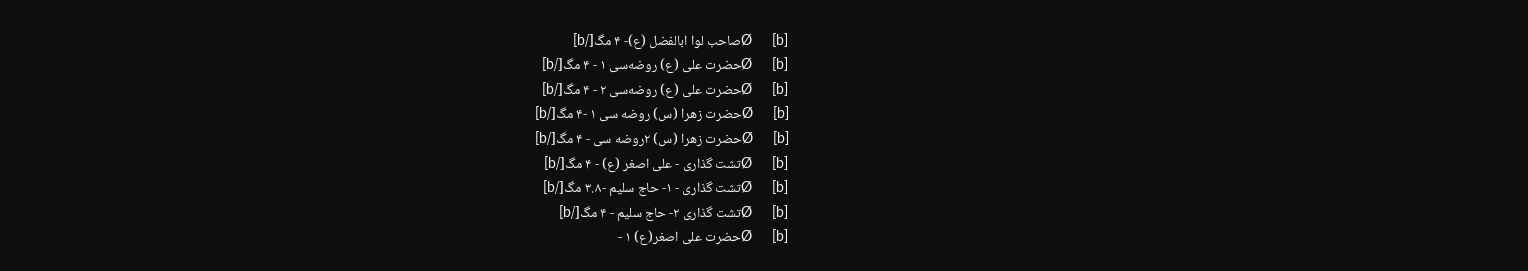Ø     [b]صاحب لوا ابالفضل (ع)- ۴ مگ[/b]
Ø     [b]حضرت علی (ع) روضه‌سی ١ - ۴ مگ[/b]
Ø     [b]حضرت علی (ع) روضه‌سی ٢ - ۴ مگ[/b]
Ø     [b]حضرت زهرا (س) روضه سی ١ -۴ مگ[/b]
Ø     [b]حضرت زهرا (س) ٢روضه سی - ۴ مگ[/b]
Ø     [b]تشت گذاری - علی اصغر (ع) - ۴ مگ[/b]
Ø     [b]تشت گذاری - ١- حاج سلیم -٣.٨ مگ[/b]
Ø     [b]تشت گذاری ٢- حاج سلیم - ۴ مگ[/b]
Ø     [b]حضرت علی اصغر(ع) ١ -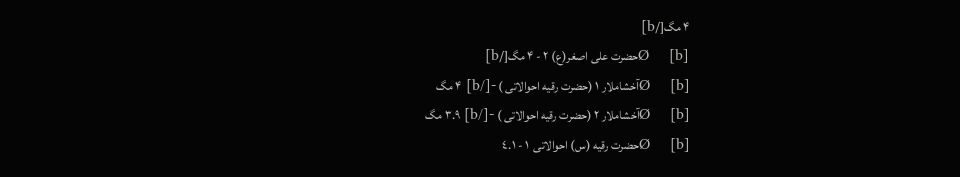۴ مگ[/b]
Ø     [b]حضرت علی اصغر(ع) ٢ - ۴ مگ[/b]
Ø     [b]آخشاملار ١ (حضرت رقیه احوالاتی ) -[/b] ۴ مگ
Ø     [b]آخشاملار ٢ (حضرت رقیه احوالاتی ) -[/b] ٣.٩ مگ
Ø     [b]حضرت رقیه (س) احوالاتی  ١ - ٤.١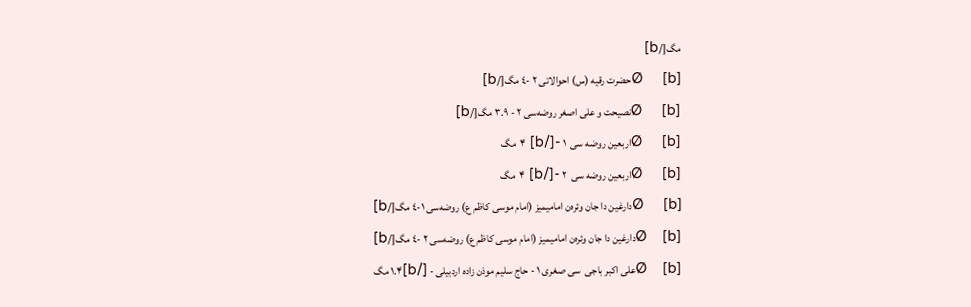مگ[/b]
Ø     [b]حضرت رقیه (س) احوالاتی ٢ -٤ مگ[/b]
Ø     [b]نصیحت و علی اصغر روضه‌سی ٢ - ٣.٩ مگ[/b]
Ø     [b]اربعین روضه سی  ١ -[/b] ۴  مگ
Ø     [b]اربعین روضه سی  ٢ -[/b] ۴  مگ
Ø     [b]دارغین دا جان وئره‌ن امامیمیز (امام موسی کاظم ع) روضه‌سی ١-٤ مگ[/b]
Ø    [b]دارغین دا جان وئره‌ن امامیمیز (امام موسی کاظم ع) روضه‌سی ٢ -٤ مگ[/b]
Ø    [b]علی اکبر باجی  سی صغری ١ - حاج سلیم موذن زاده اردبیلی - [/b]۴.١ مگ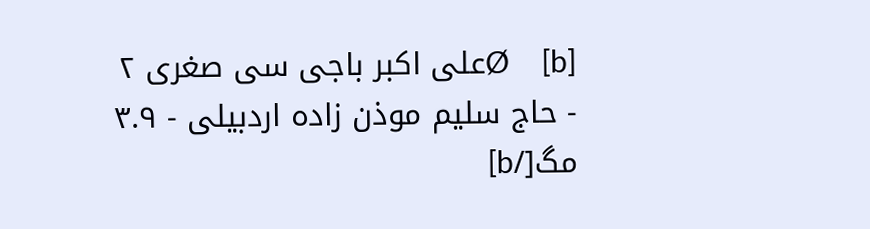Ø    [b]علی اکبر باجی سی صغری ٢ - حاج سلیم موذن زاده اردبیلی - ٣.٩ مگ[/b]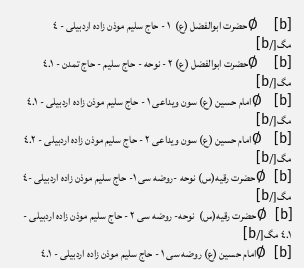Ø    [b]حضرت ابوالفضل (ع)  ١ - حاج سلیم موذن زاده اردبیلی - ٤ مگ[/b]
Ø    [b]حضرت ابوالفضل (ع) ٢ - نوحه - حاج سلیم - حاج تمدن - ٤.١ مگ[/b]
Ø   [b]امام حسین (ع) سون ویداعی ١ - حاج سلیم موذن زاده اردبیلی - ٤.١ مگ[/b]
Ø   [b]امام حسین (ع) سون ویداعی ٢ - حاج سلیم موذن زاده اردبیلی - ٤.٢ مگ[/b]
Ø  [b]حضرت رقیه(س) نوحه -روضه سی ١- حاج سلیم موذن زاده اردبیلی -٤ مگ[/b]
Ø  [b]حضرت رقیه(س)  نوحه- روضه سی ٢ - حاج سلیم موذن زاده اردبیلی - ٤.١ مگ[/b]
Ø  [b]امام حسین (ع) روضه سی ١ - حاج سلیم موذن زاده اردبیلی - ٤.١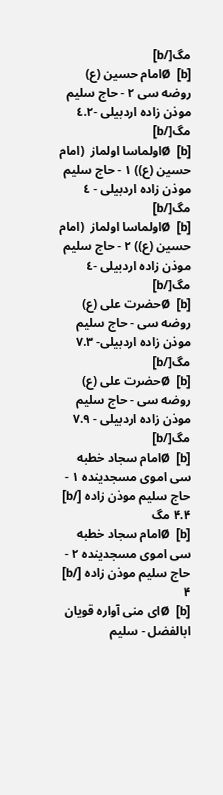مگ[/b]
Ø  [b]امام حسین (ع) روضه سی ٢ - حاج سلیم موذن زاده اردبیلی -٤.٢ مگ[/b]
Ø  [b]اولماسا اولماز  (امام حسین (ع)) ١ - حاج سلیم موذن زاده اردبیلی - ٤ مگ[/b]
Ø  [b]اولماسا اولماز  (امام حسین (ع)) ٢ - حاج سلیم موذن زاده اردبیلی -٤ مگ[/b]
Ø  [b]حضرت علی (ع) روضه سی - حاج سلیم موذن زاده اردبیلی- ٧.٣ مگ[/b]
Ø  [b]حضرت علی (ع) روضه سی - حاج سلیم موذن زاده اردبیلی - ٧.٩ مگ[/b]
Ø  [b]امام سجاد خطبه سی اموی مسجدینده ١ - حاج سلیم موذن زاده [/b] ۴.۴ مگ
Ø  [b]امام سجاد خطبه سی اموی مسجدینده ٢ - حاج سلیم موذن زاده [/b] ۴
Ø  [b]ای منی آواره قویان ابالفضل - سلیم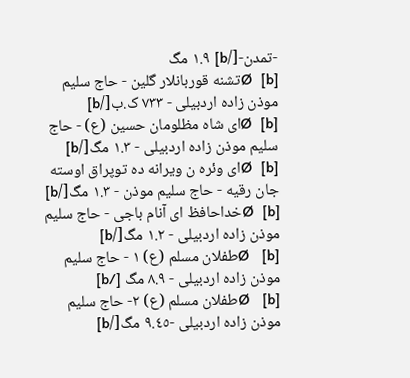-تمدن-[/b] ١.٩ مگ
Ø  [b]تشنه قوربانلار گلین - حاج سلیم موذن زاده اردبیلی - ٧٣٣ ک.ب[/b]
Ø  [b]ای شاه مظلومان حسین (ع) - حاج سلیم موذن زاده اردبیلی - ١.٣ مگ[/b]
Ø  [b]ای وئره ن ویرانه ده توپراق اوسته جان رقیه - حاج سلیم موذن - ١.٣ مگ[/b]
Ø  [b]خداحافظ ای آنام باجی - حاج سلیم موذن زاده اردبیلی - ١.٢ مگ[/b]
Ø   [b]طفلان مسلم (ع) ١ - حاج سلیم موذن زاده اردبیلی - ٨.٩ مگ [/b]
Ø   [b]طفلان مسلم (ع) ٢- حاج سلیم موذن زاده اردبیلی -٩.٤٥ مگ[/b]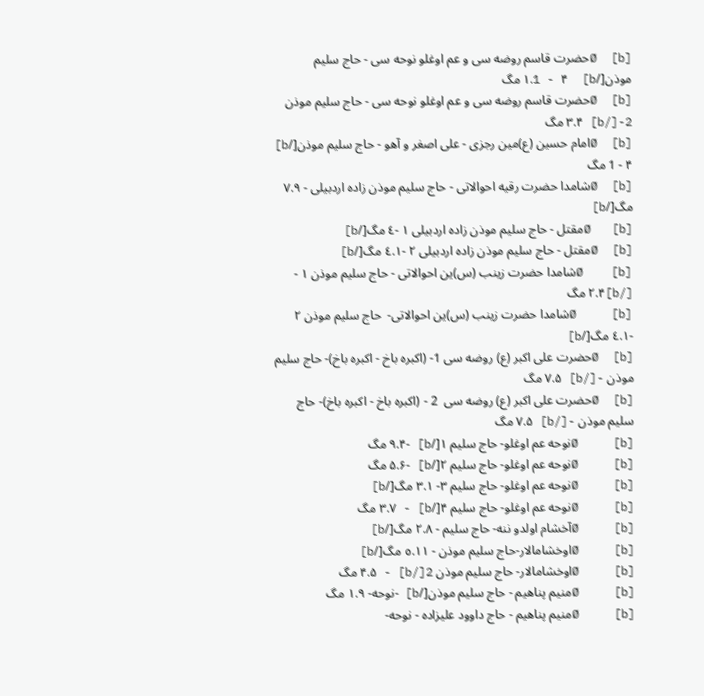Ø  [b]حضرت قاسم روضه سی و عم اوغلو نوحه سی - حاج سلیم  موذن[/b]  1 - ۴.١ مگ
Ø  [b]حضرت قاسم روضه سی و عم اوغلو نوحه سی - حاج سلیم موذن 2-[/b] ۴.٣ مگ
Ø  [b]امام حسین (ع)مین رجزی - علی اصغر و آهو - حاج سلیم موذن[/b] 1 - ۴ مگ
Ø  [b]شامدا حضرت رقیه احوالاتی - حاج سلیم موذن زاده اردبیلی - ٧.٩ مگ[/b]
Ø   [b]مقتل - حاج سلیم موذن زاده اردبیلی ١ -٤ مگ[/b]
Ø  [b]مقتل - حاج سلیم موذن زاده اردبیلی ٢ -٤.١ مگ[/b]
Ø    [b]شامدا حضرت زینب (س)ین احوالاتی - حاج سلیم موذن ١ - [/b]۴.٢ مگ
Ø     [b]شامدا حضرت زینب (س)ین احوالاتی-  حاج سلیم موذن ٢ -٤.١ مگ[/b]
Ø  [b]حضرت علی اکبر (ع) روضه سی 1- (اکبره باخ - اکبره باخ)- حاج سلیم موذن -[/b] ۵.٧ مگ
Ø  [b]حضرت علی اکبر (ع) روضه سی  2 - (اکبره باخ - اکبره باخ)- حاج سلیم موذن -[/b] ۵.٧ مگ
Ø     [b]نوحه عم اوغلو- حاج سلیم ١[/b] -۴.٩ مگ
Ø     [b]نوحه عم اوغلو- حاج سلیم ٢[/b] -۵.۶ مگ
Ø     [b]نوحه عم اوغلو- حاج سلیم ٣- ٣.١ مگ[/b]
Ø     [b]نوحه عم اوغلو- حاج سلیم ۴[/b] - ٣.٧ مگ
Ø     [b]آخشام اولدو ننه- حاج سلیم - ٢.٨ مگ[/b]
Ø     [b]اوخشامالار-حاج سلیم موذن - ٥.١١ مگ[/b]
Ø     [b]اوخشامالار- حاج سلیم موذن 2[/b] - ۴.۵ مگ
Ø     [b]منیم پناهیم - حاج سلیم موذن[/b] -نوحه- ١.٩ مگ
Ø     [b]منیم پناهیم - حاج داوود علیزاده - نوحه-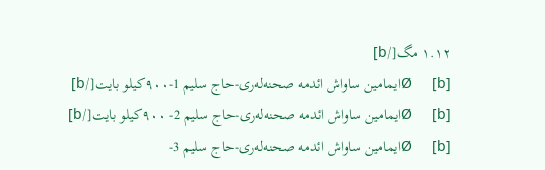١.١٢ مگ[/b]
Ø     [b]ایمامین ساواش ائدمه‌ صحنه‌له‌ری-حاج سلیم 1-٩٠٠کیلو بایت[/b]
Ø     [b]ایمامین ساواش ائدمه صحنه‌له‌ری-حاج سلیم 2- ٩٠٠کیلو بایت[/b]
Ø     [b]ایمامین ساواش ائدمه صحنه‌له‌ری-حاج سلیم 3-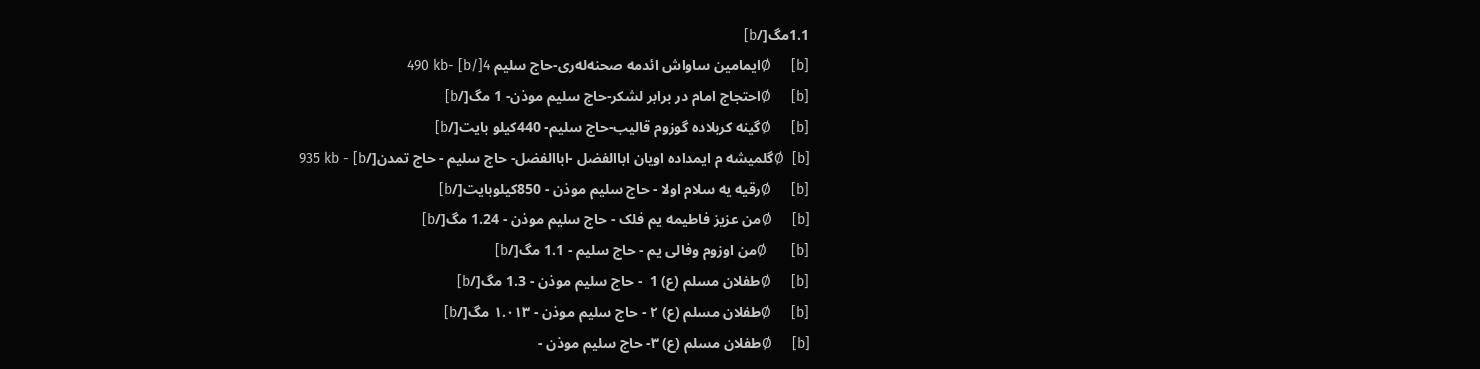1.1مگ[/b]
Ø     [b]ایمامین ساواش ائدمه صحنه‌له‌ری-حاج سلیم 4[/b] -490 kb
Ø     [b]احتجاج امام در برابر لشکر-حاج سلیم موذن- 1 مگ[/b]
Ø     [b]گینه کربلاده گوزوم قالیب-حاج سلیم- 440کیلو بایت[/b]
Ø  [b]گلمیشه م ایمداده اویان اباالفضل -اباالفضل- حاج سلیم - حاج تمدن[/b] - 935 kb
Ø     [b]رقیه یه سلام اولا - حاج سلیم موذن - 850کیلوبایت[/b]
Ø     [b]من عزیز فاطیمه یم فلک - حاج سلیم موذن - 1.24 مگ[/b]
Ø      [b]من اوزوم وفالی یم - حاج سلیم - 1.1 مگ[/b]
Ø     [b]طفلان مسلم (ع) 1  - حاج سلیم موذن - 1.3 مگ[/b]
Ø     [b]طفلان مسلم (ع) ٢ - حاج سلیم موذن - ١.٠١٣ مگ[/b]
Ø     [b]طفلان مسلم (ع) ٣- حاج سلیم موذن -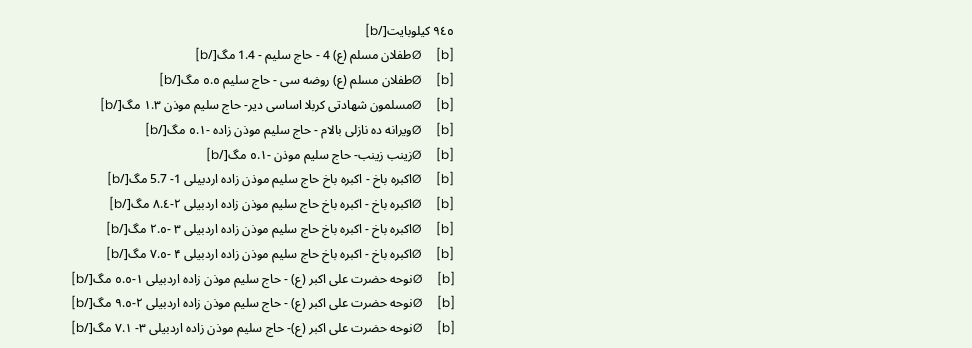٩٤٥ کیلوبایت[/b]
Ø     [b]طفلان مسلم (ع) 4 - حاج سلیم - 1.4 مگ[/b]
Ø     [b]طفلان مسلم (ع) روضه سی - حاج سلیم ٥.٥ مگ[/b]
Ø     [b]مسلمون شهادتی کربلا اساسی دیر- حاج سلیم موذن ١.٣ مگ[/b]
Ø     [b]ویرانه ده نازلی بالام - حاج سلیم موذن زاده -٥.١ مگ[/b]
Ø     [b]زینب زینب- حاج سلیم موذن -٥.١ مگ[/b]
Ø     [b]اکبره باخ - اکبره باخ حاج سلیم موذن زاده اردبیلی 1- 5.7 مگ[/b]
Ø     [b]اکبره باخ - اکبره باخ حاج سلیم موذن زاده اردبیلی ٢-٨.٤ مگ[/b]
Ø     [b]اکبره باخ - اکبره باخ حاج سلیم موذن زاده اردبیلی ٣ -٢.٥ مگ[/b]
Ø     [b]اکبره باخ - اکبره باخ حاج سلیم موذن زاده اردبیلی ۴ -٧.٥ مگ[/b]
Ø     [b]نوحه حضرت علی اکبر (ع) - حاج سلیم موذن زاده اردبیلی ١-٥.٥ مگ[/b]
Ø     [b]نوحه حضرت علی اکبر (ع) - حاج سلیم موذن زاده اردبیلی ٢-٩.٥ مگ[/b]
Ø     [b]نوحه حضرت علی اکبر (ع)- حاج سلیم موذن زاده اردبیلی ٣- ٧.١ مگ[/b]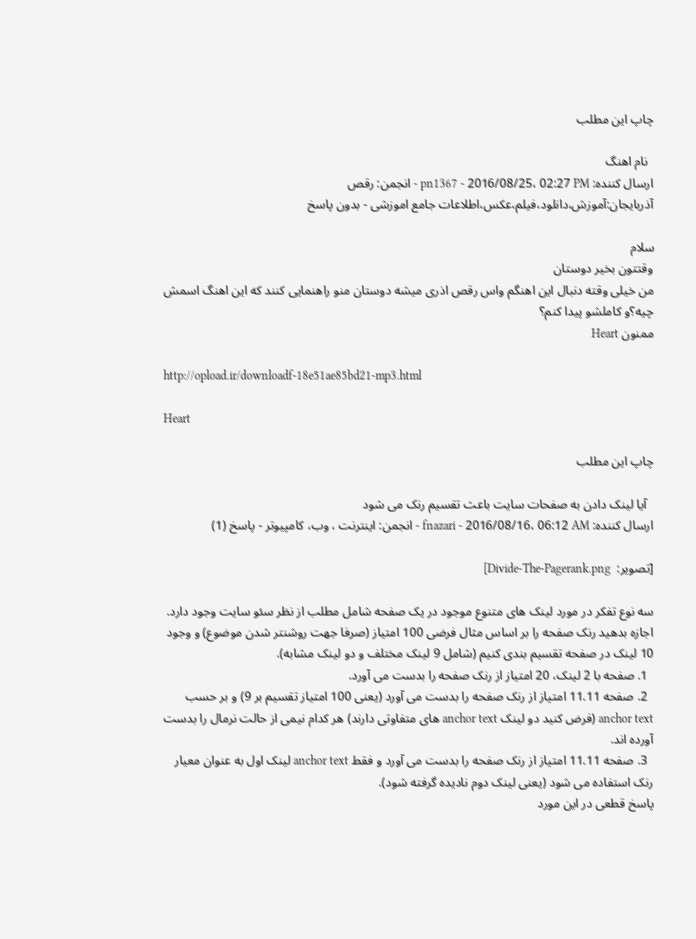چاپ این مطلب

  نام اهنگ
ارسال کننده: pn1367 - 2016/08/25، 02:27 PM - انجمن: رقص آذربایجان:آموزش،دانلود،فیلم،عکس،اطلاعات جامع اموزشی - بدون پاسخ

سلام
وقتتون بخیر دوستان
من خیلی وقته دنبال این اهنگم واس رقص اذری میشه دوستان منو راهنمایی کنند که این اهنگ اسمش چیه؟و کاملشو پیدا کنم؟
ممنون Heart

http://opload.ir/downloadf-18e51ae85bd21-mp3.html

Heart

چاپ این مطلب

  آیا لینک دادن به صفحات سایت باعث تقسیم رنک می شود
ارسال کننده: fnazari - 2016/08/16، 06:12 AM - انجمن: اینترنت ، وب، کامپیوتر - پاسخ (1)

[تصویر:  Divide-The-Pagerank.png]

سه نوع تفکر در مورد لینک های متنوع موجود در یک صفحه شامل مطلب از نظر سئو سایت وجود دارد.
اجازه بدهید رنک صفحه را بر اساس مثال فرضی 100 امتیاز (صرفا جهت روشنتر شدن موضوع) و وجود 10 لینک در صفحه تقسیم بندی کنیم (شامل 9 لینک مختلف و دو لینک مشابه).
  1. صفحه با 2 لینک، 20 امتیاز از رنک صفحه را بدست می آورد.
  2. صفحه 11.11 امتیاز از رنک صفحه را بدست می آورد (یعنی 100 امتیاز تقسیم بر 9) و بر حسب anchor text (فرض کنید دو لینک anchor text های متفاوتی دارند) هر کدام نیمی از حالت نرمال را بدست آورده اند.
  3. صفحه 11.11 امتیاز از رنک صفحه را بدست می آورد و فقط anchor text لینک اول به عنوان معیار رنک استفاده می شود (یعنی لینک دوم نادیده گرفته شود).
پاسخ قطعی در این مورد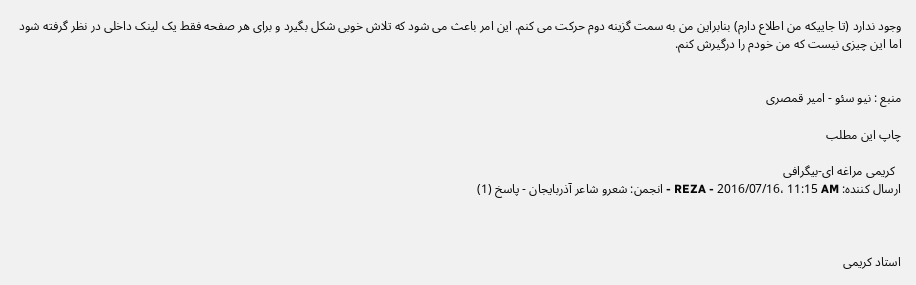وجود ندارد (تا جاییکه من اطلاع دارم) بنابراین من به سمت گزینه دوم حرکت می کنم. این امر باعث می شود که تلاش خوبی شکل بگیرد و برای هر صفحه فقط یک لینک داخلی در نظر گرفته شود اما این چیزی نیست که من خودم را درگیرش کنم.


منبع : نیو سئو - امیر قمصری

چاپ این مطلب

  کریمی مراغه ای-بیگرافی
ارسال کننده: REZA - 2016/07/16، 11:15 AM - انجمن: شعرو شاعر آذربایجان - پاسخ (1)



استاد کریمی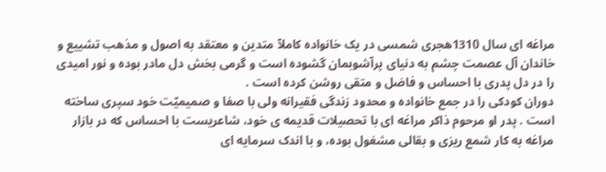مراغه ای سال 1310هجری شمسی در یک خانواده کاملآ متدین و معتقد به اصول و مذهب تشییع و خاندان آل عصمت چشم به دنیای پرآشوبمان گشوده است و گرمی بخش دل مادر بوده و نور امیدی را در دل پدری با احساس و فاضل و متقی روشن کرده است .
دوران کودکی را در جمع خانواده و محدود زندگی فقیرانه ولی با صفا و صمیمیّت خود سپری ساخته است . پدر او مرحوم ذاکر مراغه ای با تحصیلات قدیمه ی خود، شاعریست با احساس که در بازار مراغه به کار شمع ریزی و بقالی مشغول بوده، و با اندک سرمایه ای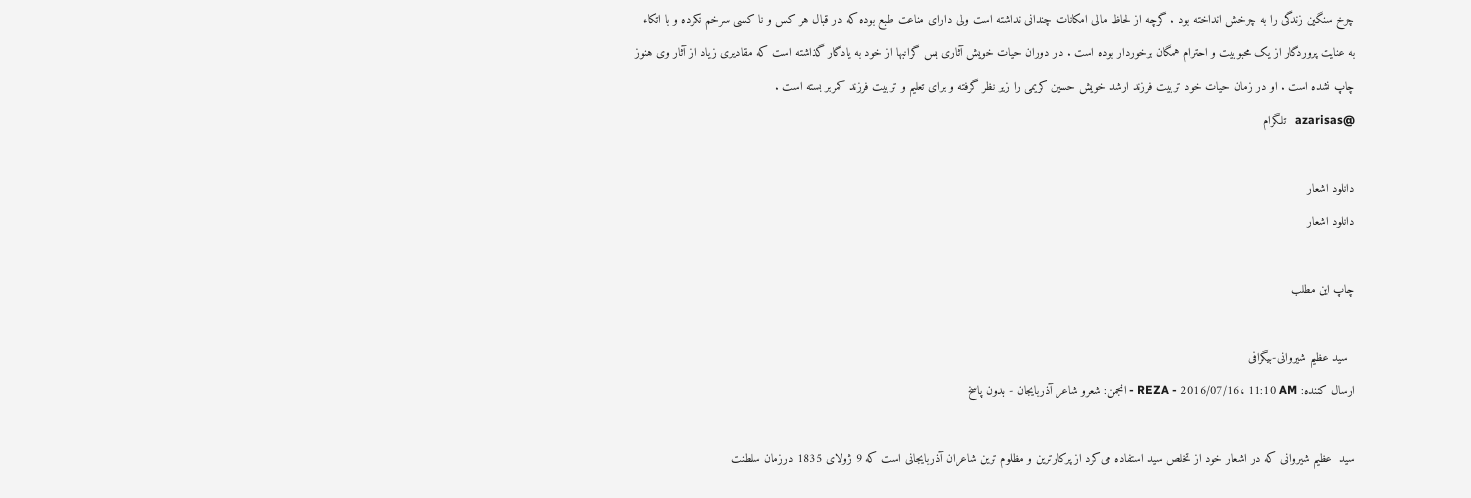چرخ سنگین زندگی را به چرخش انداخته بود . گرچه از لحاظ مالی امکانات چندانی نداشته است ولی دارای مناعت طبع بوده که در قبال هر کس و نا کسی سرخم نکرده و با اتکاء به عنایت پروردگار از یک محبوبیت و احترام همگان برخوردار بوده است . در دوران حیات خویش آثاری بس گرانبها از خود به یادگار گذاشته است که مقادیری زیاد از آثار وی هنوز چاپ نشده است . او در زمان حیات خود تربیت فرزند ارشد خویش حسین کریمی را زیر نظر گرفته و برای تعلیم و تربیت فرزند کمربر بسته است .
@azarisas   تلگرام

دانلود اشعار
دانلود اشعار

چاپ این مطلب

  سید عظيم شيروانی-بیگرافی
ارسال کننده: REZA - 2016/07/16، 11:10 AM - انجمن: شعرو شاعر آذربایجان - بدون پاسخ

سید  عظيم شيروانی که در اشعار خود از تخلص سید استفاده می‌کرد از پرکارترين و مظلوم ترين شاعران آذربايجانی است که 9 ژولای 1835 درزمان سلطنت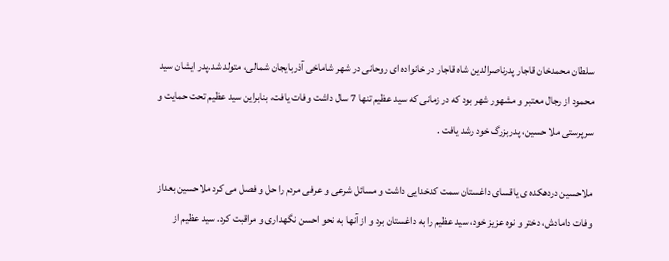سلطان محمدخان قاجار پدرناصرالدين شاه قاجار در خانواده ای روحانی در شهر شاماخی آذربایجان شمالی، متولد شد.پدر ایشان سید محمود از رجال معتبر و مشهور شهر بود که در زمانی که سید عظیم تنها 7 سال داشت وفات یافت، بنابراین سید عظیم تحت حمایت و سرپرستی ملا حسین، پدربزرگ خود رشد یافت .

ملاحسین دردهکده ی ياقسای داغستان سمت کدخدايی داشت و مسائل شرعی و عرفی مردم را حل و فصل می کرد ملاحسين بعداز وفات دامادش، دختر و نوه عزيز خود، سيد عظيم را به داغستان برد و از آنها به نحو احسن نگهداری و مراقبت کرد. سید عظیم از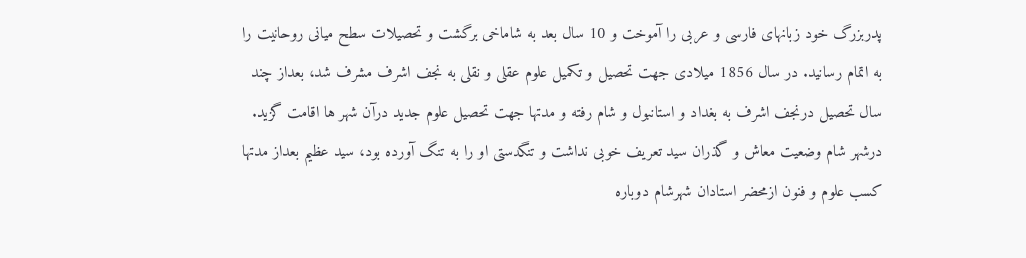پدربزرگ خود زبانهای فارسی و عربی را آموخت و 10 سال بعد به شاماخی برگشت و تحصیلات سطح میانی روحانیت را به اتمام رسانید. در سال 1856 میلادی جهت تحصيل و تکميل علوم عقلی و نقلی به نجف اشرف مشرف شد، بعداز چند سال تحصيل درنجف اشرف به بغداد و استانبول و شام رفته و مدتها جهت تحصيل علوم جديد درآن شهر ها اقامت گزيد.
درشهر شام وضعيت معاش و گذران سيد تعريف خوبی نداشت و تنگدستی او را به تنگ آورده بود، سيد عظيم بعداز مدتها کسب علوم و فنون ازمحضر استادان شهرشام دوباره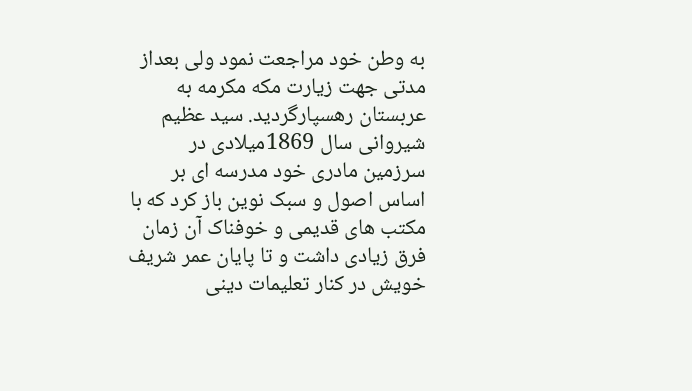به وطن خود مراجعت نمود ولی بعداز مدتی جهت زيارت مکه مکرمه به عربستان رهسپارگرديد. سيد عظيم شيروانی سال 1869میلادی در سرزمین مادری خود مدرسه ای بر اساس اصول و سبک نوین باز کرد که با مکتب های قدیمی و خوفناک آن زمان فرق زیادی داشت و تا پايان عمر شريف خويش در کنار تعلیمات دینی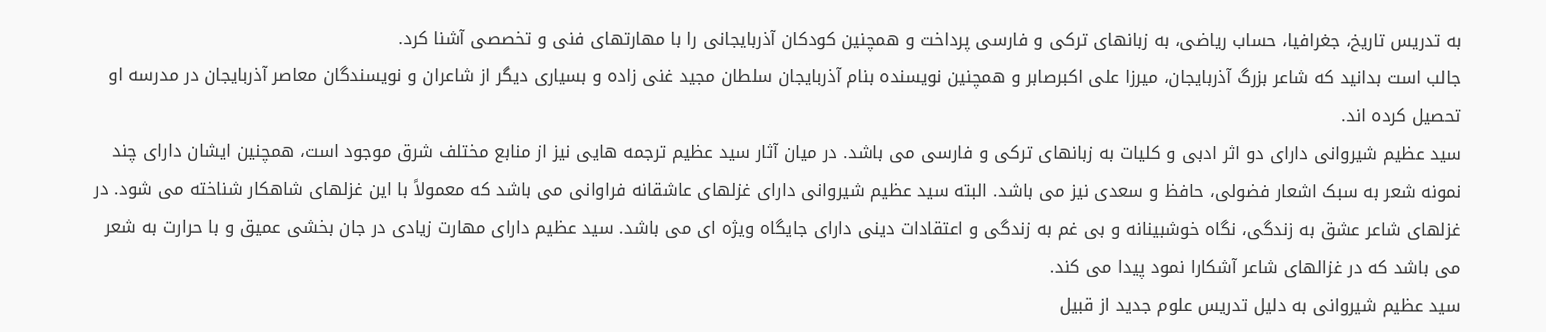به تدریس تاریخ، جغرافیا، حساب ریاضی، به زبانهای ترکی و فارسی پرداخت و همچنین کودکان آذربايجانی را با مهارتهای فنی و تخصصی آشنا کرد.
جالب است بدانید که شاعر بزرگ آذربایجان، میرزا علی اکبرصابر و همچنین نویسنده بنام آذربایجان سلطان مجید غنی زاده و بسیاری دیگر از شاعران و نویسندگان معاصر آذربایجان در مدرسه او تحصیل کرده اند.
سید عظیم شیروانی دارای دو اثر ادبی و کلیات به زبانهای ترکی و فارسی می باشد. در میان آثار سید عظیم ترجمه هایی نیز از منابع مختلف شرق موجود است، همچنین ایشان دارای چند نمونه شعر به سبک اشعار فضولی، حافظ و سعدی نیز می باشد. البته سید عظیم شیروانی دارای غزلهای عاشقانه فراوانی می باشد که معمولاً با این غزلهای شاهکار شناخته می شود. در غزلهای شاعر عشق به زندگی، نگاه خوشبینانه و بی غم به زندگی و اعتقادات دینی دارای جایگاه ویژه ای می باشد. سید عظیم دارای مهارت زیادی در جان بخشی عمیق و با حرارت به شعر می باشد که در غزالهای شاعر آشکارا نمود پیدا می کند.
سید عظیم شیروانی به دلیل تدريس علوم جديد از قبيل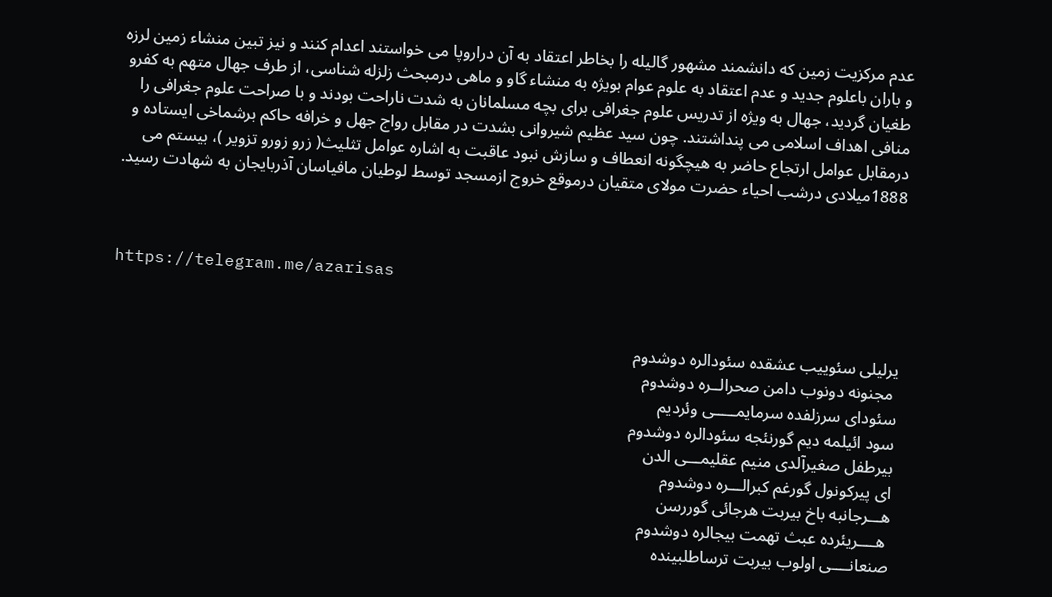عدم مرکزيت زمين که دانشمند مشهور گاليله را بخاطر اعتقاد به آن دراروپا می خواستند اعدام کنند و نيز تبين منشاء زمين لرزه و باران باعلوم جديد و عدم اعتقاد به علوم عوام بويژه به منشاء گاو و ماهی درمبحث زلزله شناسی، از طرف جهال متهم به کفرو طغيان گرديد، جهال به ويژه از تدريس علوم جغرافی برای بچه مسلمانان به شدت ناراحت بودند و با صراحت علوم جغرافی را منافی اهداف اسلامی می پنداشتند. چون سيد عظيم شيروانی بشدت در مقابل رواج جهل و خرافه حاکم برشماخی ايستاده و درمقابل عوامل ارتجاع حاضر به هيچگونه انعطاف و سازش نبود عاقبت به اشاره عوامل تثليث( زرو زورو تزوير )، بیستم می 1888میلادی درشب احياء حضرت مولای متقيان درموقع خروج ازمسجد توسط لوطيان مافياسان آذربايجان به شهادت رسيد.



https://telegram.me/azarisas


يرليلی سئوييب عشقده سئودالره دوشدوم
 مجنونه دونوب دامن صحرالــره دوشدوم
سئودای سرزلفده سرمايمـــــی وئرديم
سود ائيلمه ديم گورنئجه سئودالره دوشدوم
بيرطفل صغيرآلدی منيم عقليمـــی الدن
ای پيرکونول گورغم کبرالـــره دوشدوم
هـــرجانبه باخ بيربت هرجائی گوررسن
 هــــريئرده عبث تهمت بيجالره دوشدوم
صنعانــــی اولوب بيربت ترساطلبينده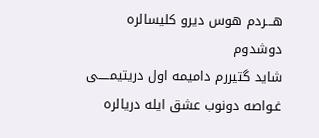هـــردم هوس ديرو کليسالره دوشدوم
شايد گتيررم داميمه اول دريتيمـــــی
غـواصه دونوب عشق ايله دريالره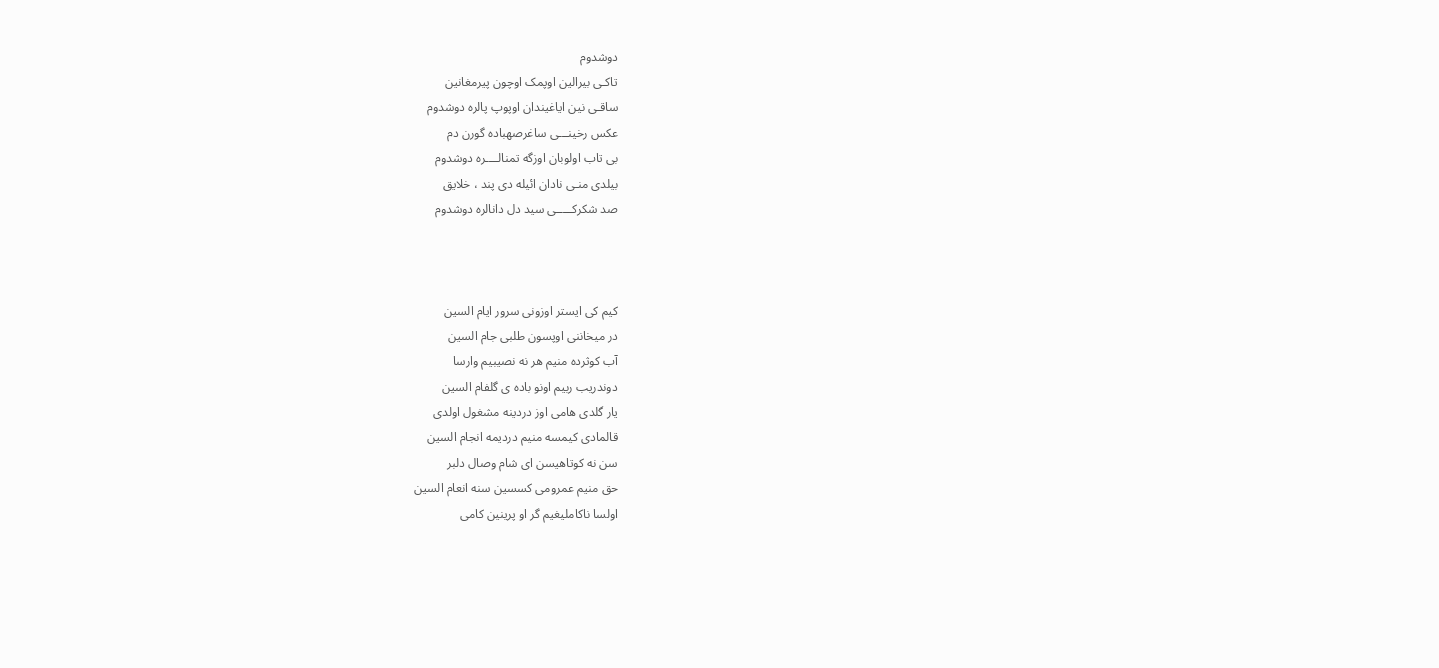دوشدوم
تاکـی بيرالين اوپمک اوچون پيرمغانين
ساقـی نين اياغيندان اوپوپ پالره دوشدوم
عکس رخينـــی ساغرصهباده گورن دم
بی تاب اولوبان اوزگه تمنالــــره دوشدوم
بيلدی منـی نادان ائيله دی پند ، خلايق
صد شکرکـــــی سيد دل دانالره دوشدوم



کیم کی ایستر اوزونی سرور ایام السین
در میخاننی اوپسون طلبی جام السین
آب کوثرده منیم هر نه نصیبیم وارسا
دوندریب ربیم اونو باده ی گلفام السین
یار گلدی هامی اوز دردینه مشغول اولدی
قالمادی کیمسه منیم دردیمه انجام السین
سن نه کوتاهیسن ای شام وصال دلبر
حق منیم عمرومی کسسین سنه انعام السین
اولسا ناکاملیغیم گر او پرینین کامی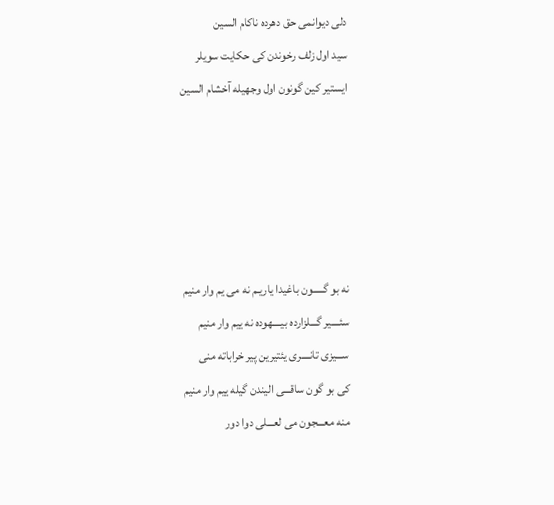دلی دیوانمی حق دهرده ناکام السین
سید اول زلف رخوندن کی حکایت سویلر
ایستیر کین گونون اول وجهیله آخشام السین





نه بو گـــــون باغیدا یاریـم نه می یم وار منیم
سئــــیر گـــلزارده بیــــهوده نه ییم وار منیم
ســـیزی تانــــری یئتیرین پیر خراباته منی
کی بو گون ساقـــی الیندن گیله ییم وار منیم
منه معـــجون می لعـــلی دوا دور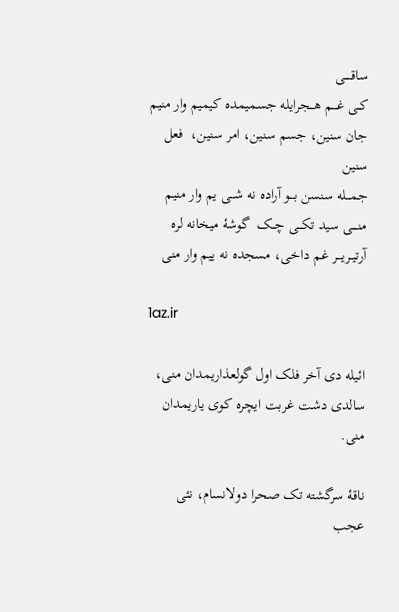ساقـــــی
کــی غــــم هـــجرایله جسمیمده کیمیم وار منیم
جان سنین، جسم سنین، امر سنین،  فعل سنین
جمـــله سنسن بـــو آراده نه شـــی یم وار منیم
منــــی سید تکـــی چــک  گوشۀ میخانه لره
آرتیــریـــر غـم داخی، مسجده نه ییم وار منی

1az.ir

ائیله دی آخر فلک اول گولعذاریمدان منی،
سالدی دشت غربت ایچره کوی یاریمدان منی.

ناقۀ سرگشته تک صحرا دولانسام، نئی عجب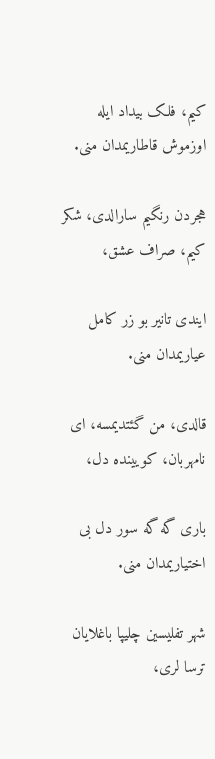کیم، فلک بیداد ایله اوزموش قاطاریمدان منی.

هجردن رنگیم سارالدی، شکر کیم، صراف عشق،

ایندی تانیر بو زر کامل عیاریمدان منی.

قالدی، من گئتدیمسه، ای نامهربان، کویینده دل،

باری گه گه سور دل بی اختیاریمدان منی.

شهر تفلیسین چلیپا باغلایان ترسا لری،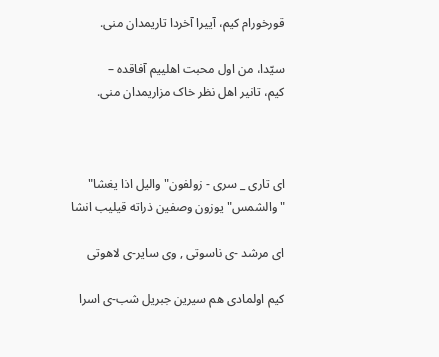قورخورام کیم، آییرا آخردا تاریمدان منی.

سیّدا، من اول محبت اهلییم آفاقده –
کیم، تانیر اهل نظر خاک مزاریمدان منی.



ای تاری _ سری - زولفون" والیل اذا یغشا"
"والشمس" یوزون وصفین ذراته قیلیب انشا

ای مرشد -ی ناسوتی , وی سایر-ی لاهوتی

کیم اولمادی هم سیرین جبریل شب-ی اسرا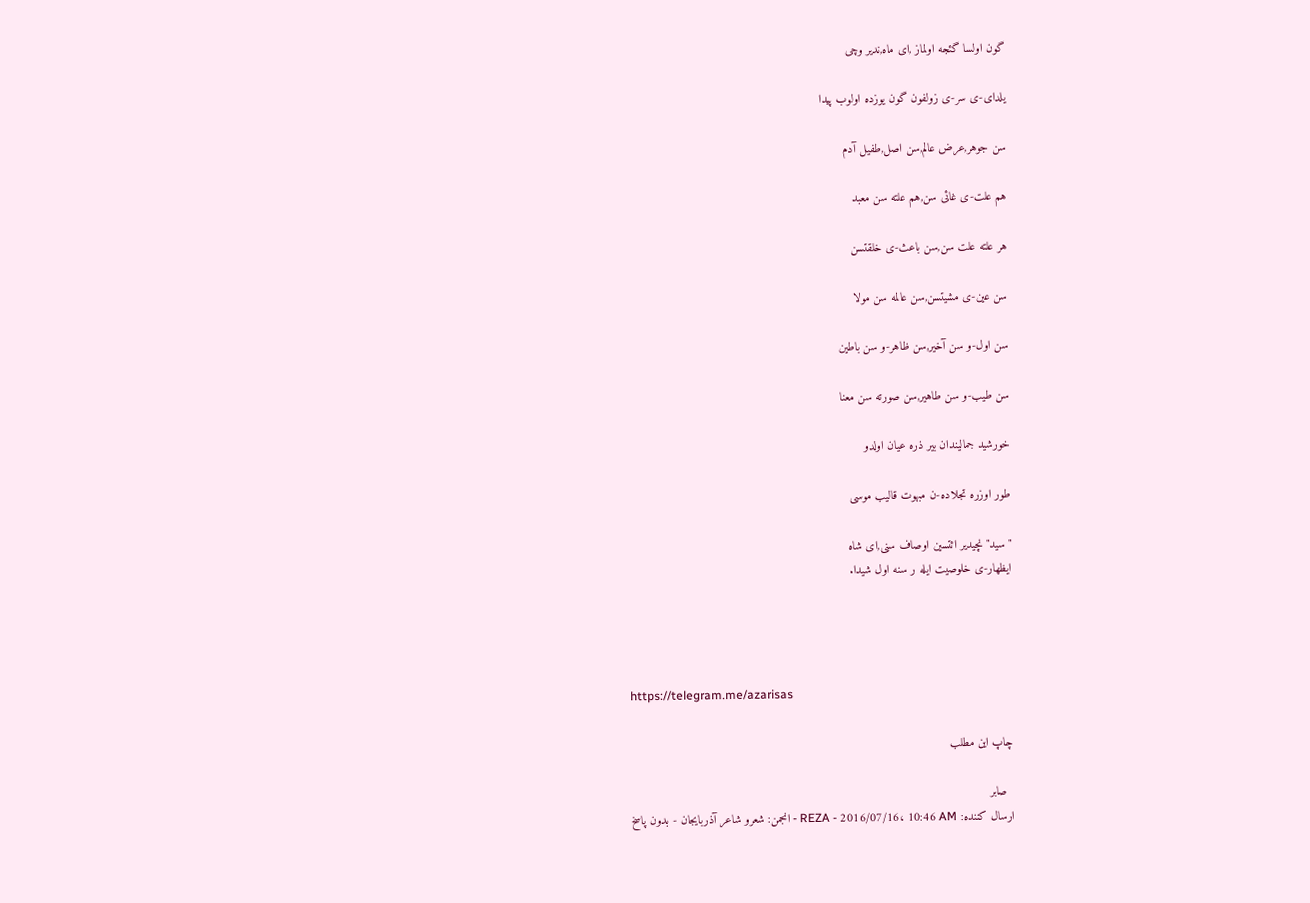گون اولسا گئجه اولماز ,ای ماه,ندیر وچی

یلدای-ی سر-ی زولفون گون یوزده اولوب پیدا

سن جوهر,عرض عالم,سن اصل,طفیل آدم

هم علت-ی غائی سن,هم علته سن معبد

هر علته علت سن,سن باعث-ی خلقتسن

سن عین-ی مشیتسن,سن عالمه سن مولا

سن اول-و سن آخیر,سن ظاهر-و سن باطین

سن طیب-و سن طاهیر,سن صورته سن معنا

خورشید جمالیندان بیر ذره عیان اولدو

طور اوزره تجلاده-ن مبهوت قالیب موسی

"سید" نچیدیر ائتسین اوصاف سنی,ای شاه
ایظهار-ی خلوصیت ایله ر سنه اول شیدا.




https://telegram.me/azarisas

چاپ این مطلب

  صابر
ارسال کننده: REZA - 2016/07/16، 10:46 AM - انجمن: شعرو شاعر آذربایجان - بدون پاسخ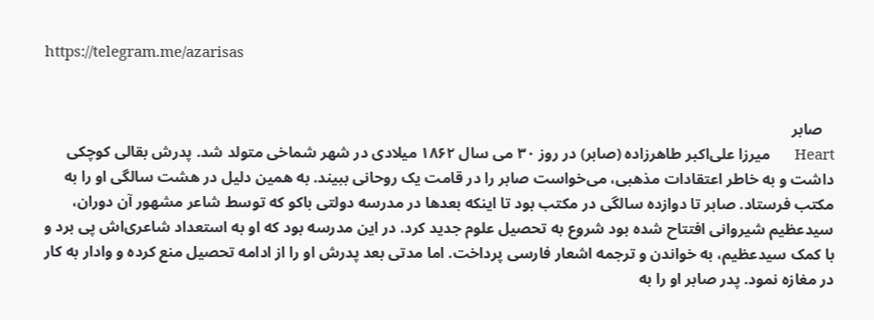https://telegram.me/azarisas


   صابر
Heart      میرزا علی‌اکبر طاهرزاده (صابر) در روز ٣٠ می سال ١٨۶٢ میلادی در شهر شماخی متولد شد. پدرش بقالی کوچکی داشت و به خاطر اعتقادات مذهبی، می‌خواست صابر را در قامت یک روحانی ببیند. به همین دلیل در هشت سالگی او را به مکتب فرستاد. صابر تا دوازده سالگی در مکتب بود تا اینکه بعدها در مدرسه دولتی باکو که توسط شاعر مشهور آن دوران، سیدعظیم شیروانی افتتاح شده بود شروع به تحصیل علوم جدید کرد. در این مدرسه بود که او به استعداد شاعری‌اش پی برد و با کمک سیدعظیم، به خواندن و ترجمه اشعار فارسی پرداخت. اما مدتی بعد پدرش او را از ادامه تحصیل منع کرده و وادار به کار در مغازه نمود. پدر صابر او را به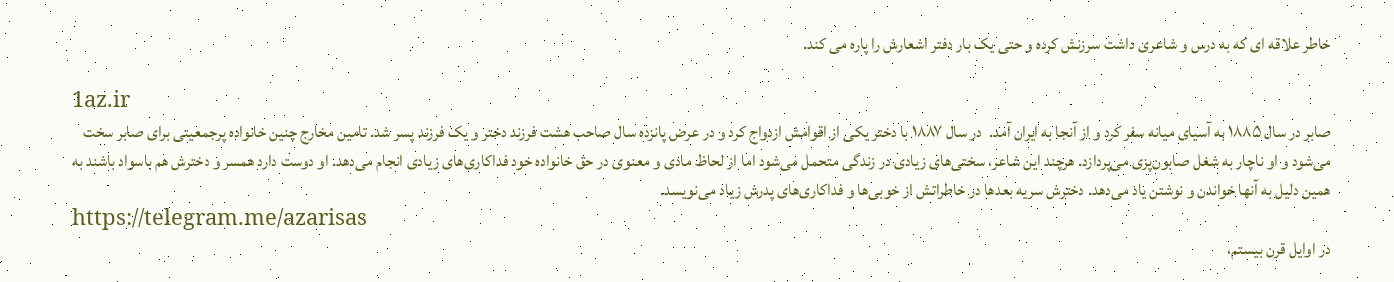خاطر علاقه ای که به درس و شاعری داشت سرزنش کرده و حتی یک بار دفتر اشعارش را پاره می کند.

1az.ir
صابر در سال ١٨٨۵ به آسیای میانه سفر کرد و از آنجا به ایران آمد.  در سال ١٨٨٧ با دختر یکی از اقوامش ازدواج کرد و در عرض پانزده سال صاحب هشت فرزند دختر و یک فرزند پسر شد. تامین مخارج چنین خانواده پرجمعیتی برای صابر سخت می‌شود و او ناچار به شغل صابون‌پزی می‌پردازد. هرچند این شاعر، سختی‌های زیادی در زندگی متحمل می‌شود اما از لحاظ مادی و معنوی در حق خانواده خود فداکاری‌های زیادی انجام می‌دهد. او دوست دارد همسر و دخترش هم باسواد باشند به همین دلیل به آنها خواندن و نوشتن یاد می‌دهد. دخترش سریه بعدها در خاطراتش از خوبی‌ها و فداکاری‌های پدرش زیاد می‌نویسد.
https://telegram.me/azarisas
در اوایل قرن بیستم،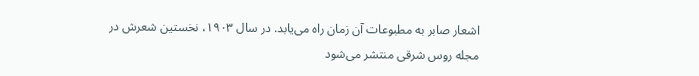اشعار صابر به مطبوعات آن زمان راه می‌یابد. در سال ١٩٠٣، نخستین شعرش در مجله روس شرقی منتشر می‌شود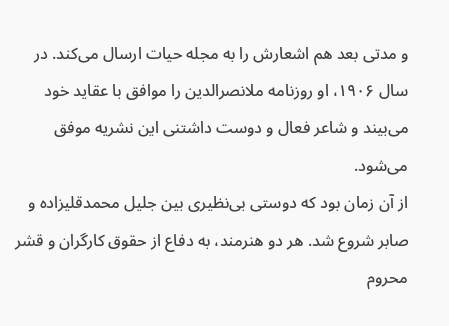و مدتی بعد هم اشعارش را به مجله حیات ارسال می‌کند. در سال ١٩٠۶، او روزنامه ملانصرالدین را موافق با عقاید خود می‌بیند و شاعر فعال و دوست داشتنی این نشریه موفق می‌شود.
از آن زمان بود که دوستی بی‌نظیری بین جلیل محمدقلیزاده و صابر شروع شد. هر دو هنرمند، به دفاع از حقوق کارگران و قشر محروم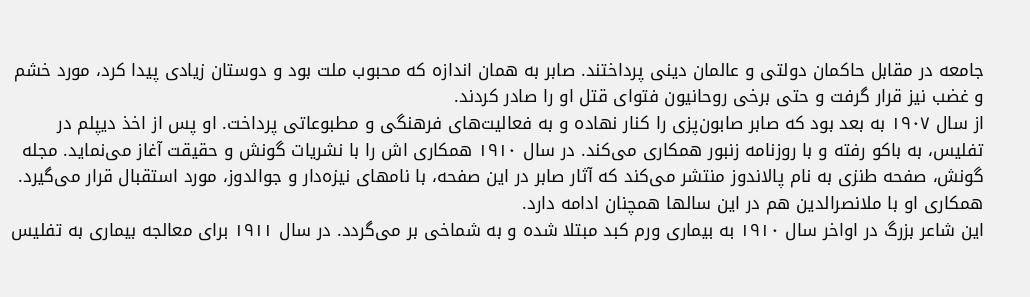جامعه در مقابل حاکمان دولتی و عالمان دینی پرداختند. صابر به همان اندازه که محبوب ملت بود و دوستان زیادی پیدا کرد، مورد خشم و غضب نیز قرار گرفت و حتی برخی روحانیون فتوای قتل او را صادر کردند.
از سال ١٩٠٧ به بعد بود که صابر صابون‌پزی را کنار نهاده و به فعالیت‌های فرهنگی و مطبوعاتی پرداخت. او پس از اخذ دیپلم در تفلیس، به باکو رفته و با روزنامه زنبور همکاری می‌کند. در سال ١٩١٠ همکاری اش را با نشریات گونش و حقیقت آغاز می‌نماید. مجله گونش، صفحه طنزی به نام پالاندوز منتشر می‌کند که آثار صابر در این صفحه، با نامهای نیزه‌دار و جوالدوز، مورد استقبال قرار می‌گیرد. همکاری او با ملانصرالدین هم در این سالها همچنان ادامه دارد.
این شاعر بزرگ در اواخر سال ١٩١٠ به بیماری ورم کبد مبتلا شده و به شماخی بر می‌گردد. در سال ١٩١١ برای معالجه بیماری به تفلیس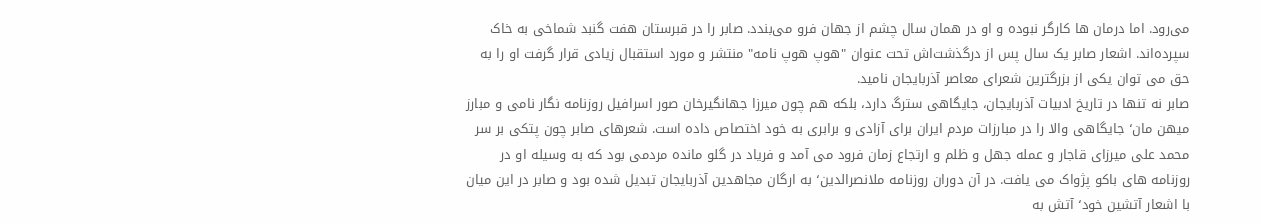می‌رود. اما درمان ها کارگر نبوده و او در همان سال چشم از جهان فرو می‌‌بندد. صابر را در قبرستان هفت گنبد شماخی به خاک سپرده‌اند. اشعار صابر یک سال پس از درگذشت‌اش تحت عنوان "هوپ هوپ نامه" منتشر و مورد استقبال زیادی قرار گرفت او را به حق می توان یکی از بزرگترین شعرای معاصر آذربایجان نامید.
صابر نه تنها در تاریخ ادبیات آذربایجان، جایگاهی سترگ دارد، بلکه هم چون میرزا جهانگیرخان صور اسرافیل روزنامه نگار نامی و مبارز میهن مان٬ جایگاهی والا را در مبارزات مردم ایران برای آزادی و برابری به خود اختصاص داده است. شعرهای صابر چون پتکی بر سر محمد علی میرزای قاجار و عمله جهل و ظلم و ارتجاع زمان فرود می آمد و فریاد در گلو مانده مردمی بود که به وسیله او در روزنامه های باکو پژواک می یافت. در آن دوران روزنامه ملانصرالدین٬ به ارگان مجاهدین آذربایجان تبدیل شده بود و صابر در این میان با اشعار آتشین خود٬ آتش به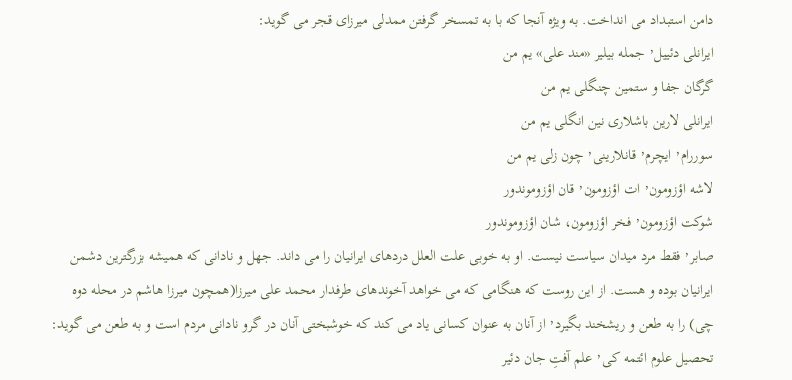دامن استبداد می انداخت. به ویژه آنجا که با به تمسخر گرفتن ممدلی میرزای قجر می گوید:
ایرانلی دئییل٬ جمله بیلیر «مند علی» یم من
گرگان جفا و ستمین چنگلی یم من
ایرانلی لارین باشلاری نین انگلی یم من
سوررام٬ ایچرم٬ قانلارینی٬ چون زلی یم من
لاشه اؤزومون٬ ات اؤزومون٬ قان اؤزوموندور
شوکت اؤزومون٬ فخر اؤزومون، شان اؤزوموندور
صابر٬ فقط مرد میدان سیاست نیست. او به خوبی علت العلل دردهای ایرانیان را می داند. جهل و نادانی که همیشه بزرگترین دشمن ایرانیان بوده و هست. از این روست که هنگامی که می خواهد آخوندهای طرفدار محمد علی میرزا(همچون میرزا هاشم در محله دوه چی) را به طعن و ریشخند بگیرد٬ از آنان به عنوان کسانی یاد می کند که خوشبختی آنان در گرو نادانی مردم است و به طعن می گوید:
تحصیل علوم ائتمه کی٬ علم آفتِ جان دئیر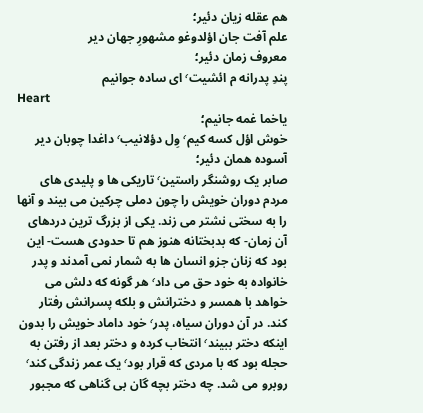هم عقله زیان دئیر؛
علم آفت جان اؤلدوغو مشهورِ جهان دیر
معروف زمان دئیر؛
پندِ پدرانه م ائشیت٬ ای ساده جوانیم
Heart
یاخما غمه جانیم؛
خوش اؤل کسه کیم٬ وِل دؤلانیب٬ داغدا چوبان دیر
آسوده همان دئیر؛
صابر یک روشنگر راستین٬ تاریکی ها و پلیدی های مردم دوران خویش را چون دملی چرکین می بیند و آنها را به سختی نشتر می زند. یکی از بزرگ ترین دردهای آن زمان- که بدبختانه هنوز هم تا حدودی هست- این بود که زنان جزو انسان ها به شمار نمی آمدند و پدر خانواده به خود حق می داد٬ هر گونه که دلش می خواهد با همسر و دخترانش و بلکه پسرانش رفتار کند. در آن دوران سیاه، پدر٬ خود داماد خویش را بدون اینکه دختر ببیند٬ انتخاب کرده و دختر بعد از رفتن به حجله بود که با مردی که قرار بود٬ یک عمر زندگی کند٬ روبرو می شد. چه دختر بچه گان بی گناهی که مجبور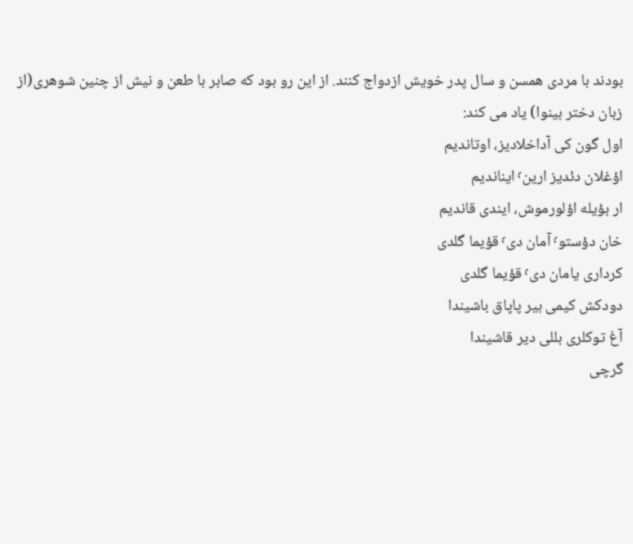بودند با مردی همسن و سال پدر خویش ازدواج کنند. از این رو بود که صابر با طعن و نیش از چنین شوهری(از زبان دختر بینوا) یاد می کند:
اول گون کی آداخلادیز، اوتاندیم
اؤغلان دئدیز ارین٬ ایناندیم
ار بؤیله اؤلورموش، ایندی قاندیم
خان دؤستو٬ آمان دی٬ قؤیما گلدی
کرداری یامان دی٬ قؤیما گلدی
دودکش کیمی بیر پاپاق باشیندا
آغ توکلری بللی دیر قاشیندا
گرچی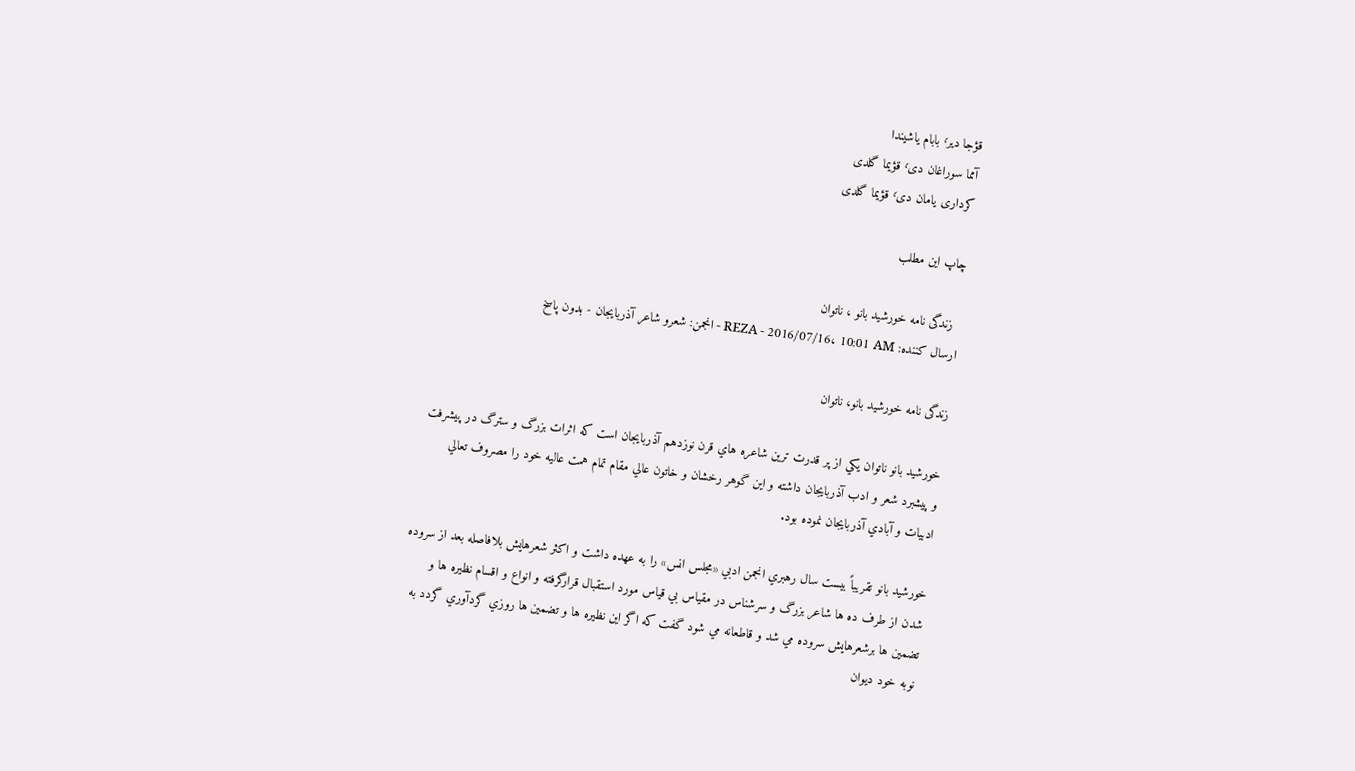قؤجا دیر٬ بابام یاشیندا
آمما سوراغان دی٬ قؤیما گلدی
کرداری یامان دی٬ قؤیما گلدی

چاپ این مطلب

  زندگی نامه خورشید بانو ، ناتوان
ارسال کننده: REZA - 2016/07/16، 10:01 AM - انجمن: شعرو شاعر آذربایجان - بدون پاسخ

زندگی نامه خورشید بانو، ناتوان

خورشيد بانو ناتوان يكي از پر قدرت ترين شاعره هاي قرن نوزدهم آذربايجان است كه اثرات بزرگ و سترگ در پيشرفت و پيشبرد شعر و ادب آذربايجان داشته و اين گوهر رخشان و خاتون عالي مقام تمام همت عاليه خود را مصروف تعالي ادبيات و آبادي آذربايجان نموده بود.

خورشيد بانو تقريباً بيست سال رهبري انجمن ادبي «مجلس انس» را به عهده داشت و اكثر شعرهايش بلافاصله بعد از سروده شدن از طرف ده ها شاعر بزرگ و سرشناس در مقياس بي قياس مورد استقبال قرارگرفته و انواع و اقسام نظيره ها و تضمين ها برشعرهايش سروده مي شد و قاطعانه مي شود گفت كه اگر اين نظيره ها و تضمين ها روزي گردآوري گردد به نوبه خود ديوان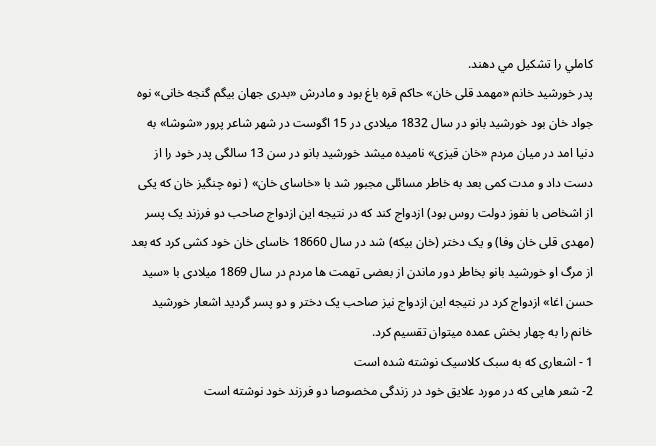كاملي را تشكيل مي دهند.
پدر خورشید خانم «مهمد قلی خان» حاکم قره باغ بود و مادرش «بدری جهان بیگم گنجه خانی» نوه جواد خان بود خورشید بانو در سال 1832 میلادی در 15 اگوست در شهر شاعر پرور «شوشا» به دنیا امد در میان مردم «خان قیزی» نامیده میشد خورشید بانو در سن 13 سالگی پدر خود را از دست داد و مدت کمی بعد به خاطر مسائلی مجبور شد با «خاسای خان» ( نوه چنگیز خان که یکی از اشخاص با نفوز دولت روس بود) ازدواج کند که در نتیجه این ازدواج صاحب دو فرزند یک پسر (مهدی قلی خان وفا) و یک دختر (خان بیکه) شد در سال 18660 خاسای خان خود کشی کرد که بعد از مرگ او خورشید بانو بخاطر دور ماندن از بعضی تهمت ها مردم در سال 1869 میلادی با «سید حسن اغا» ازدواج کرد در نتیجه این ازدواج نیز صاحب یک دختر و دو پسر گردید اشعار خورشید خانم را به چهار بخش عمده میتوان تقسیم کرد.
1 - اشعاری که به سبک کلاسیک نوشته شده است
2- شعر هایی که در مورد علایق خود در زندگی مخصوصا دو فرزند خود نوشته است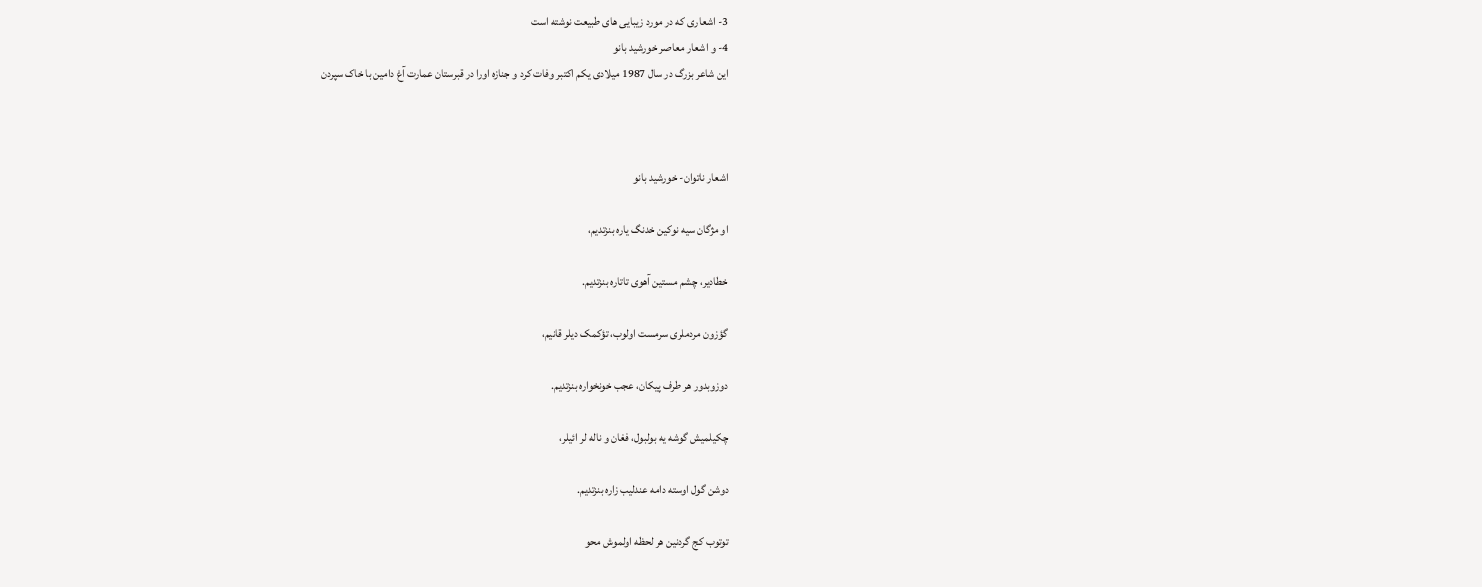3- اشعاری که در مورد زیبایی های طبیعت نوشته است
4- و اشعار معاصر خورشید بانو
این شاعر بزرگ در سال 1987 میلادی یکم اکتبر وفات کرد و جنازه اورا در قبرستان عمارت آغ دامین با خاک سپردن



اشعار ناتوان- خورشید بانو

او مژگان سیه نوکین خدنگ یاره بنزتدیم،

خطادیر، چشم مستین آهوی تاتاره بنزتدیم.

گؤزون مردملری سرمست اولوب، تؤکمک دیلر قانیم،

دوزوبدور هر طرف پیکان، عجب خونخواره بنزتدیم.

چکیلمیش گوشه یه بولبول، فغان و ناله لر ائیلر،

دوشن گول اوسته دامه عندلیب زاره بنزتدیم.

توتوب کج گردنین هر لحظه اولموش محو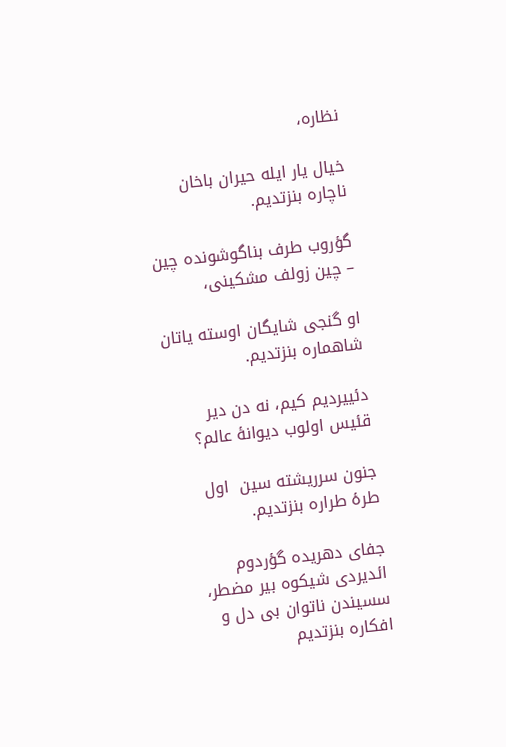نظاره،

خیال یار ایله حیران باخان ناچاره بنزتدیم.

گؤروب طرف بناگوشونده چین – چین زولف مشکینی،

او گنجی شایگان اوسته یاتان شاهماره بنزتدیم.

دئییردیم کیم، نه دن دیر قئیس اولوب دیوانۀ عالم؟

جنون سرریشته سین  اول طرۀ طراره بنزتدیم.

جفای دهریده گؤردوم ائدیردی شیکوه بیر مضطر،
سسیندن ناتوان بی دل و افکاره بنزتدیم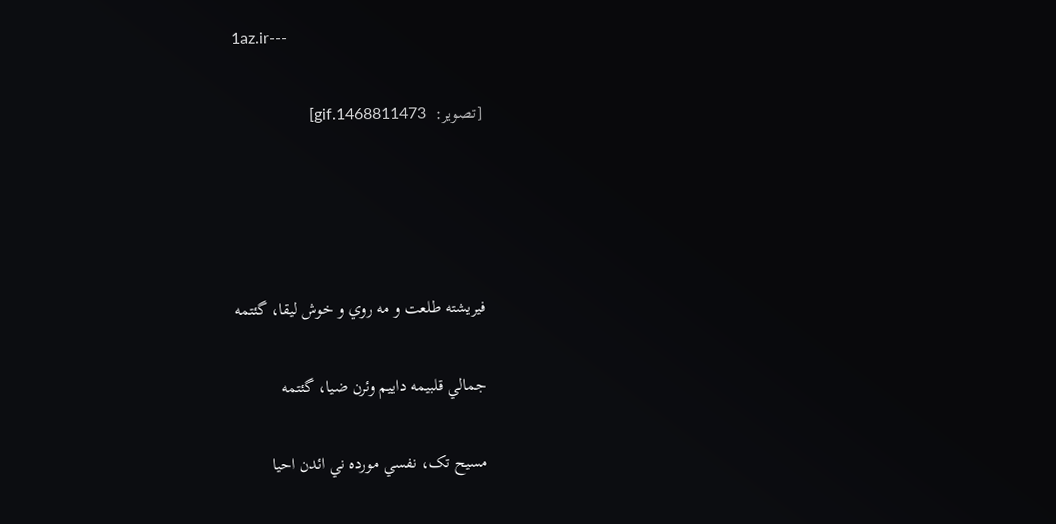1az.ir---

[تصویر:  1468811473.gif]




فيريشته طلعت و مه روي و خوش ليقا، گئتمه

جمالي قلبيمه داييم وئرن ضيا، گئتمه

مسيح تک، نفسي مورده ني ائدن احيا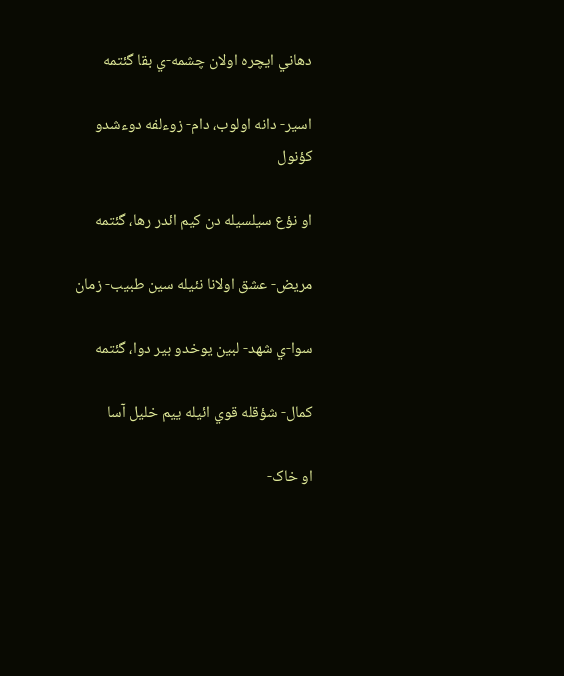دهاني ايچره اولان چشمه-ي بقا گئتمه

اسير- دانه اولوب، دام- زوءلفه دوءشدو کؤنول

او نؤع سيلسيله دن کيم ائدر رها، گئتمه

مريض- عشق اولانا نئيله سين طبيب- زمان

سوا-ي شهد- لبين يوخدو بير دوا، گئتمه

کمال- شؤقله قوي ائيله ييم خليل آسا

او خاک-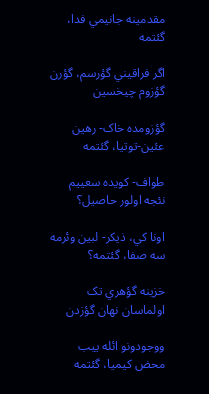مقدمينه جانيمي فدا، گئتمه

اگر فراقيني گؤرسم، گؤرن گؤزوم چيخسين

گؤزومده خاک- رهين عئين-توتيا، گئتمه

طواف- کويده سعييم نئجه اولور حاصيل؟

اونا کي، ذيکر- لبين وئرمه سه صفا، گئتمه؟

خزينه گؤهري تک اولماسان نهان گؤزدن

ووجودونو ائله ييب محض کيميا، گئتمه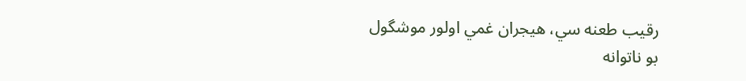رقيب طعنه سي، هيجران غمي اولور موشگول
بو ناتوانه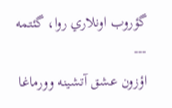گؤروب اونلاري روا، گئتمه
---
اؤزون عشق آتشینه وورماغا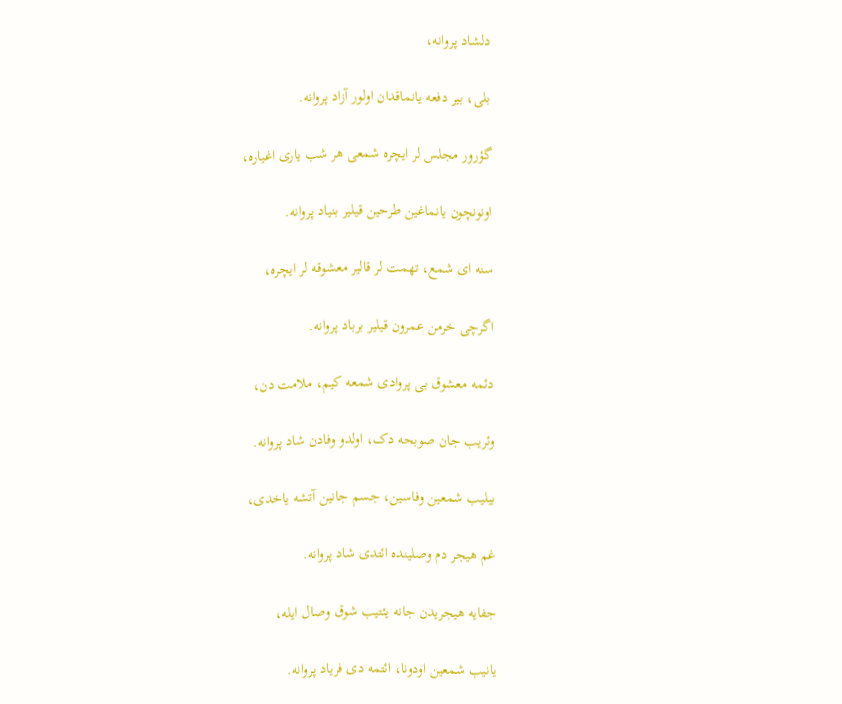دلشاد پروانه،

بلی، بیر دفعه یانماقدان اولور آزاد پروانه.

گؤرور مجلس لر ایچره شمعی هر شب یاری اغیاره،

اونونچون یانماغین طرحین قیلیر بنیاد پروانه.

سنه ای شمع، تهمت لر قالیر معشوقه لر ایچره،

اگرچی خرمن عمرون قیلیر برباد پروانه.

دئمه معشوق بی پروادی شمعه کیم، ملامت دن،

وئریب جان صوبحه دک، اولدو وفادن شاد پروانه.

بیلیب شمعین وفاسین، جسم جانین آتشه یاخدی،

غم هیجر دم وصلینده ائتدی شاد پروانه.

جفایه هیجریدن جانه یئتیب شوق وصال ایله،

یانیب شمعین اودونا، ائتمه دی فریاد پروانه.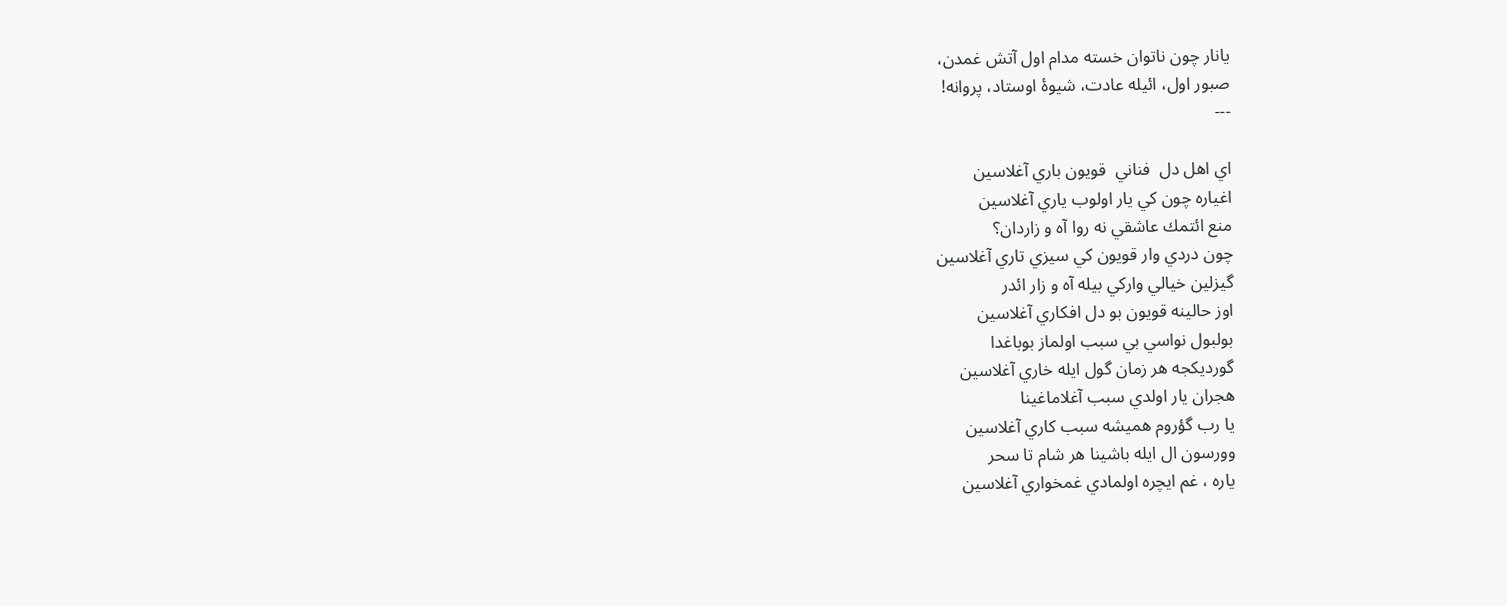یانار چون ناتوان خسته مدام اول آتش غمدن،
صبور اول، ائیله عادت، شیوۀ اوستاد، پروانه!
---

اي اهل دل  فناني  قويون باري آغلاسين
اغياره چون كي يار اولوب ياري آغلاسين
منع ائتمك عاشقي نه روا آه و زاردان؟
چون دردي وار قويون كي سيزي تاري آغلاسين
گيزلين خيالي واركي بيله آه و زار ائدر
اوز حالينه قويون بو دل افكاري آغلاسين
بولبول نواسي بي سبب اولماز بوباغدا
گوردیكجه هر زمان گول ايله خاري آغلاسين
هجران يار اولدي سبب آغلاماغينا
يا رب گؤروم هميشه سبب كاري آغلاسين
وورسون ال ايله باشينا هر شام تا سحر
ياره ، غم ايچره اولمادي غمخواري آغلاسين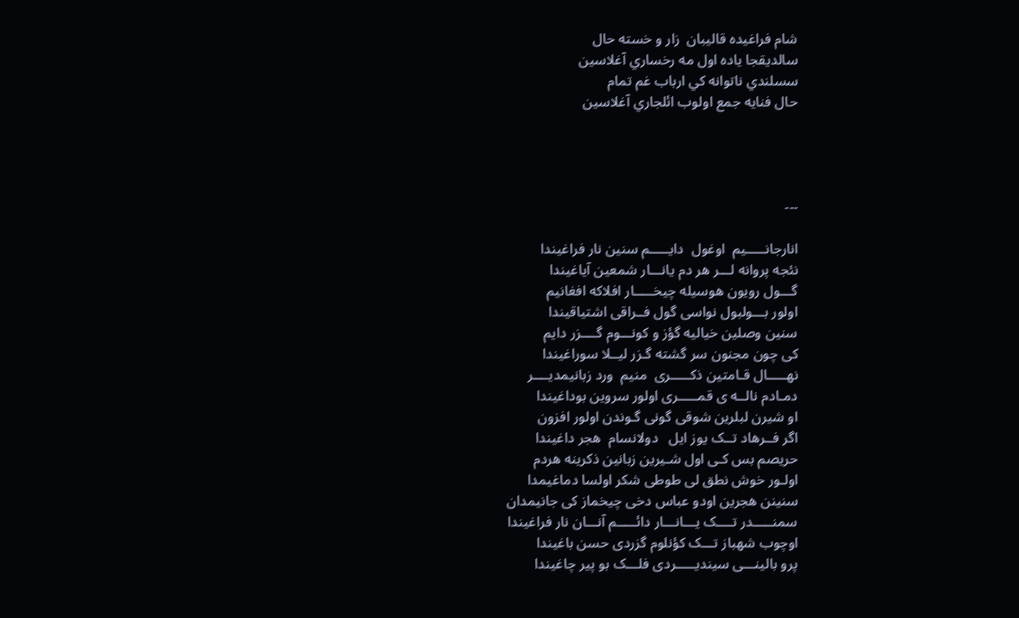شام فراغيده قاليبان  زار و خسته حال
سالديقجا ياده اول مه رخساري آغلاسين
سسلندي ناتوانه كي ارباب غم تمام
حال فنايه جمع اولوب ائلجاري آغلاسين




---

انارجانـــــیم  اوغول  دایـــــم سنین نار فراغیندا
نئجه پروانه لـــر هر دم یانـــار شمعین آیاغیندا
گـــول رویون هوسیله چیخـــــار افلاکه افغانیم
اولور بـــولبول نواسی گول فــراقی اشتیاقیندا
سنین وصلین خیالیه گؤز و کونـــوم گــــزر دایم
کی چون مجنون سر گشته گـزر لیــلا سوراغیندا
نهـــــال قـامتین ذکـــــری  منیم  ورد زبانیمدیــــر
دمـادم نالــه ی قمـــــری اولور سروین بوداغیندا
او شیرن لبلرین شوقی گونی گـوندن اولور افزون
اگر فــرهاد تــک یوز ایل   دولانسام  هجر داغیندا
حریصم بس کـی اول شـیرین زبانین ذکرینه هردم
اولـور خوش نطق لی طوطی شکر اولسا دماغیمدا
سنینن هجرین اودو عباس دخی چیخماز کی جانیمدان
سمنـــــدر تــــک یـــانـــار دائـــــم آنـــان نار فراغیندا
اوچوب شهباز تـــک کؤنلوم گزردی حسن باغیندا
پرو بالینـــی سیندیـــــردی فلـــک بو پیر چاغیندا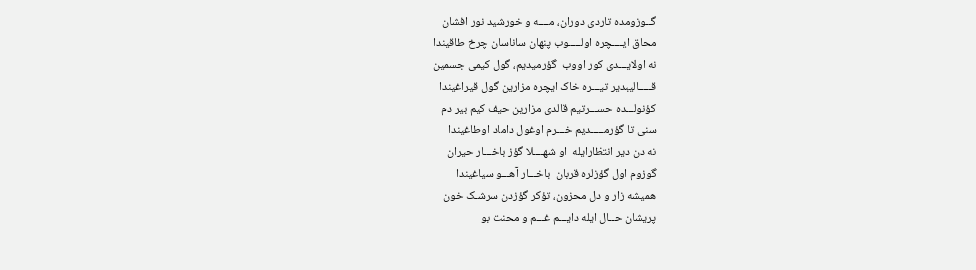گــوزومده تاردی دوران، مــــه و خورشید نور افشان
محاق ایــــچره اولـــــوب پنهان ساناسان چرخ طاقیندا
نه اولایـــدی کور اووب  گؤرمیدیم، گول کیمی جسمین
قـــــالیبدیر تیـــره خاک ایچره مزارین گول قیراغیندا
کؤنولـــده حســـرتیم قالدی مزارین حیف کیم بیر دم
سنی تا گؤرمـــــدیم خـــرم اوغول داماد اوطاغیندا
نه دن دیر انتظارایله  او شهــــلا گؤز باخـــار حیران
گوزوم اول گؤزلره قربان  باخـــار آهـــو سیاغیندا
همیشه زار و دل محزون، تؤکر گؤزدن سرشـک خون
پریشان حــال ایله دایـــم غـــم و محنت بو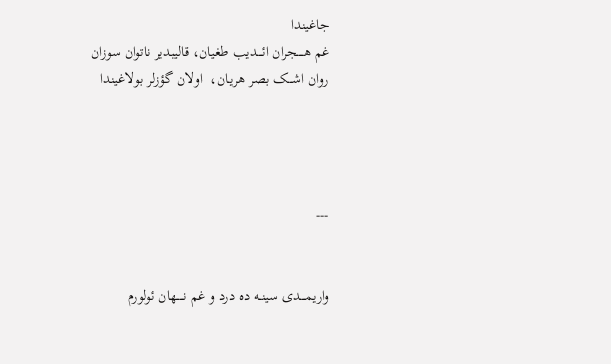جاغیندا
غم هـــــجران ائــــدیب طغیان، قالیبدیر ناتوان سوزان
روان اشـــک بصر هریـان،  اولان گؤزلر بولاغیندا




---


واریمــــدی سینــه ده درد و غم نـــــهان ئولورم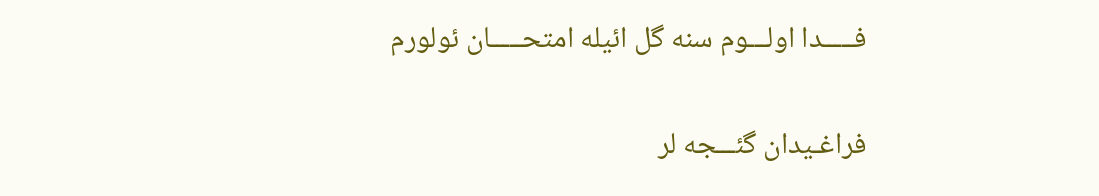فـــــدا اولـــوم سنه گل ائیله امتحـــــان ئولورم

فراغـیدان گئـــجه لر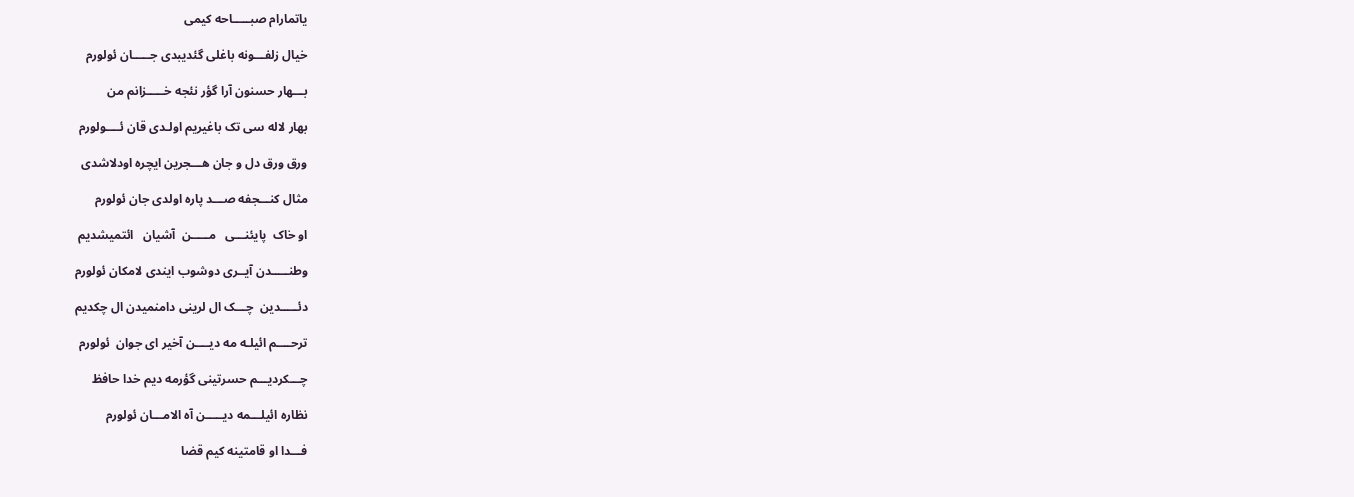یاتمارام صبـــــاحه کیمی

خیال زلفـــونه باغلی گئدیبدی جـــــان ئولورم

بـــهار حسنون آرا گؤر نئجه خـــــزانم من

بهار لاله سی تک باغیریم اولـدی قان ئــــولورم

ورق ورق دل و جان هـــجرین ایچره اودلاشدی

مثال کنـــجفه صـــد پاره اولدی جان ئولورم

او خاک  پایئنـــی   مـــــن  آشیان   ائتمیشدیم

وطنـــــدن آیــری دوشوب ایندی لامکان ئولورم

دئـــــدین  چـــک ال لرینی دامنمیدن ال چکدیم

ترحــــم ائیلـه مه دیــــن آخیر ای جوان  ئولورم

چـــکردیـــم حسرتینی گؤرمه دیم خدا حافظ

نظاره ائیلـــمه دیـــــن آه الامـــان ئولورم

فـــدا او قامتینه کیم قضا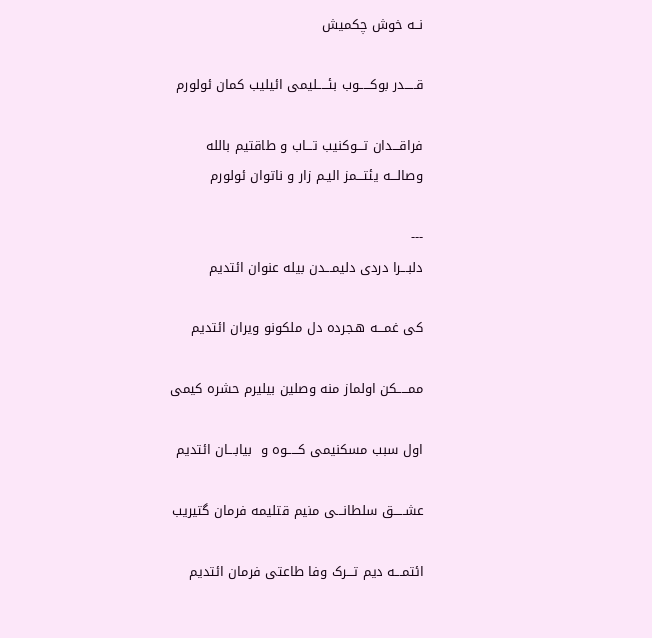نــه خوش چکمیش

قـــــدر بوکـــــوب بئـــــلیمی ائیلیب کمان ئولورم

فراقـــدان تـــوکنیب تـــاب و طاقتیم بالله
وصالـــه یئتـــمز الیـم زار و ناتوان ئولورم

---
دلبـــرا دردی دلیمـــدن بیله عنوان ائتدیم

کی غمـــه هـجرده دل ملکونو ویران ائتدیم

ممـــــکن اولماز منه وصلین بیلیرم حشره کیمی

اول سبب مسکنیمی کـــــوه و  بیابـــان ائتدیم

عشـــــق سلطانـــی منیم قتلیمه فرمان گتیریب

ائتمـــه دیم تـــرک وفا طاعتی فرمان ائتدیم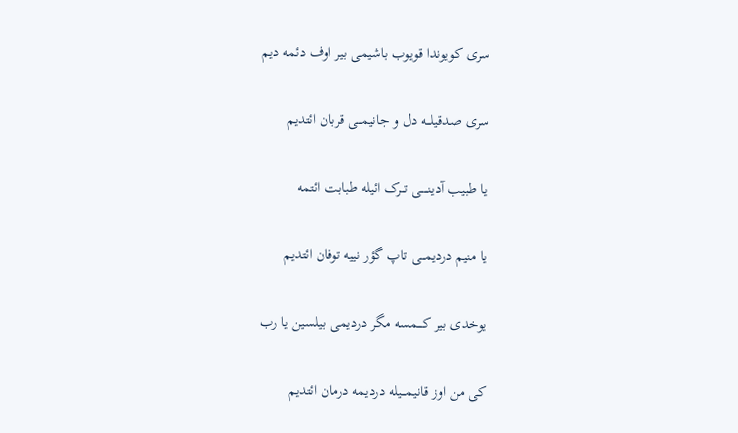سری کویوندا قویوب باشیمی بیر اوف دئمه دیم

سری صدقیلـــه دل و جانیمـــی قربان ائتدیم

یا طبیب آدینـــــی تـــرک ائیله طبابت ائتمه

یا منیم دردیمـــی تاپ گؤر نییه توفان ائتدیم

یوخدی بیر کــــمسه مگر دردیمی بیلسین یا رب

کی من اوز قانیمـــیله دردیمه درمان ائتدیم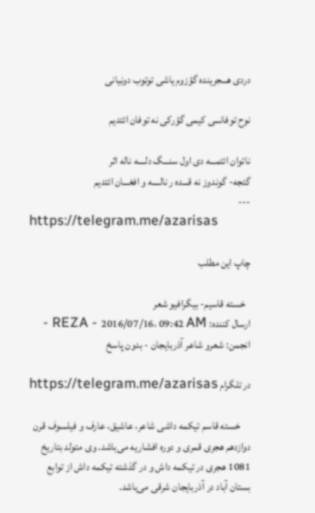دردی هـــجرینده گؤزوم یاشی توتوب دونیانی

نوح توفانـــی کیمی گؤرکی نه توفان ائتدیم

ناتوان ائتمـــه دی اول سنـــگ دلــــه ناله اثر
گئجه- گوندوز نه قـــده ر نالــــه و افغـــان ائتدیم
---
https://telegram.me/azarisas

چاپ این مطلب

  خسته قاسیم- بیگرافیو شعر
ارسال کننده: REZA - 2016/07/16، 09:42 AM - انجمن: شعرو شاعر آذربایجان - بدون پاسخ

در تلگرام https://telegram.me/azarisas

     خسته قاسم تیکمه داشی شاعر، عاشیق، عارف و فیلسوف قرن دوازدهم هجری قمری و دوره افشاریه می‌باشد. وی متولد بتاریخ 1081 هجری در تیکمه داش و در گذشته تیکمه داش از توابع بستان آباد در آذربایجان شرقی می‌باشد.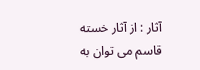آثار : از آثار خسته قاسم می توان به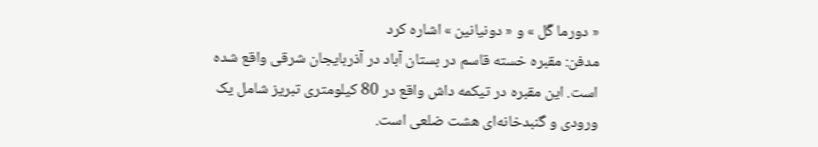« دورما گَل » و « دونیانین » اشاره کرد
مدفن: مقبره خسته قاسم در بستان آباد در آذربایجان شرقی واقع شده است. این مقبره در تیکمه داش واقع در 80 کیلومتری تبریز شامل یک ورودی و گنبدخانه‌ای هشت ضلعی است.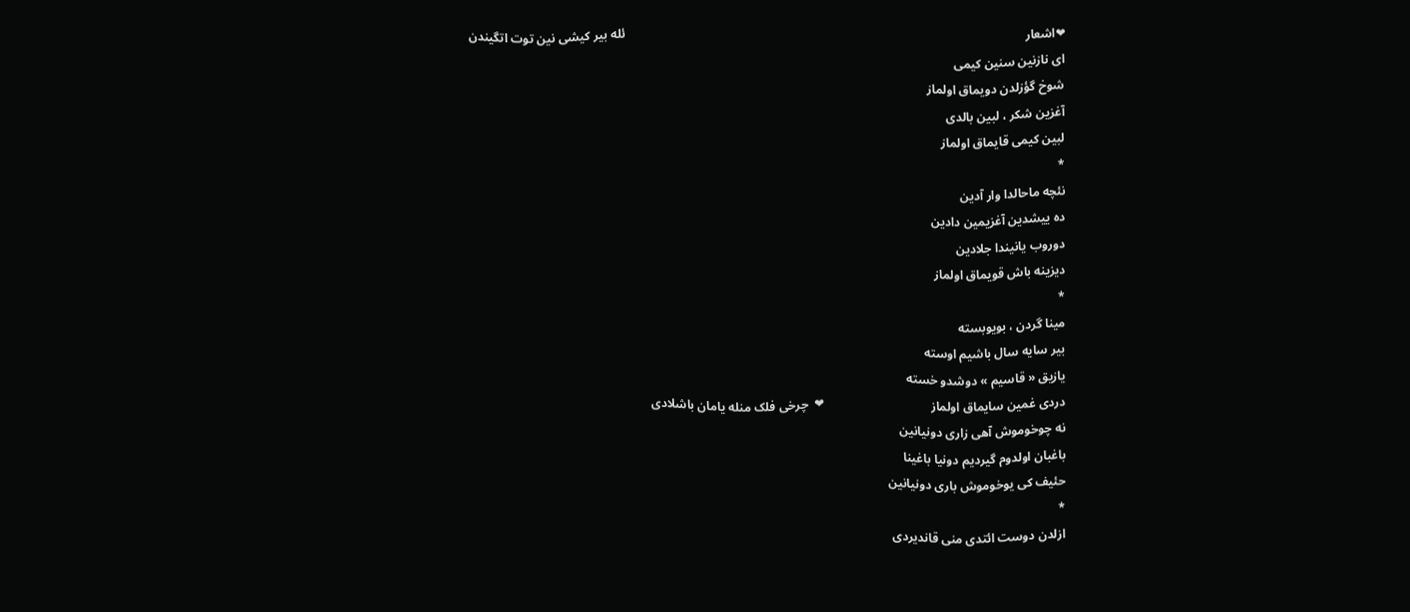❤اشعار                                                                                                                                ئله بیر کیشی نین توت اتگیندن
ای نازنین سنین کیمی
شوخ گؤزلدن دویماق اولماز
آغزین شکر ، لبین بالدی
لبین کیمی قایماق اولماز
*
نئچه ماحالدا وار آدین
ده ییشدین آغزیمین دادین
دوروب یانیندا جلادین
دیزینه باش قویماق اولماز
*
مینا گردن ، بویوبسته
بیر سایه سال باشیم اوسته
یازیق « قاسیم » دوشدو خسته
دردی غمین سایماق اولماز                                  ❤  چرخی فلک منله یامان باشلادی
نه چوخوموش آهی زاری دونیانین
باغبان اولدوم گیردیم دونیا باغینا
حئیف کی یوخوموش باری دونیانین
*
ازلدن دوست ائتدی منی قاندیردی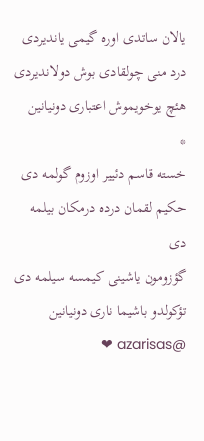یالان ساتدی اوره گیمی یاندیردی
درد منی چولقادی بوش دولاندیردی
هئچ یوخویموش اعتباری دونیانین
*
خسته قاسم دئییر اوزوم گولمه دی
حکیم لقمان درده درمکان بیلمه دی
گؤزومون یاشینی کیمسه سیلمه دی
تؤکولدو باشیما ناری دونیانین @azarisas ❤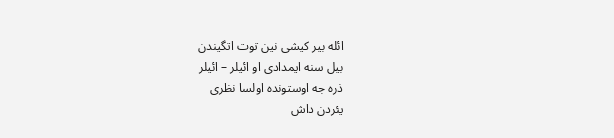ائله بیر کیشی نین توت اتگیندن
بیل سنه ایمدادی او ائیلر – ائیلر
ذره جه اوستونده اولسا نظری
یئردن داش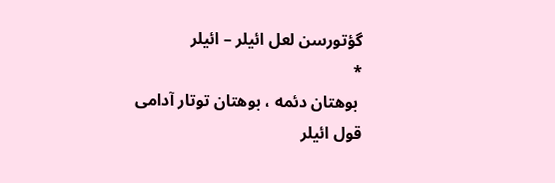گؤتورسن لعل ائیلر – ائیلر
*
 بوهتان دئمه ، بوهتان توتار آدامی
قول ائیلر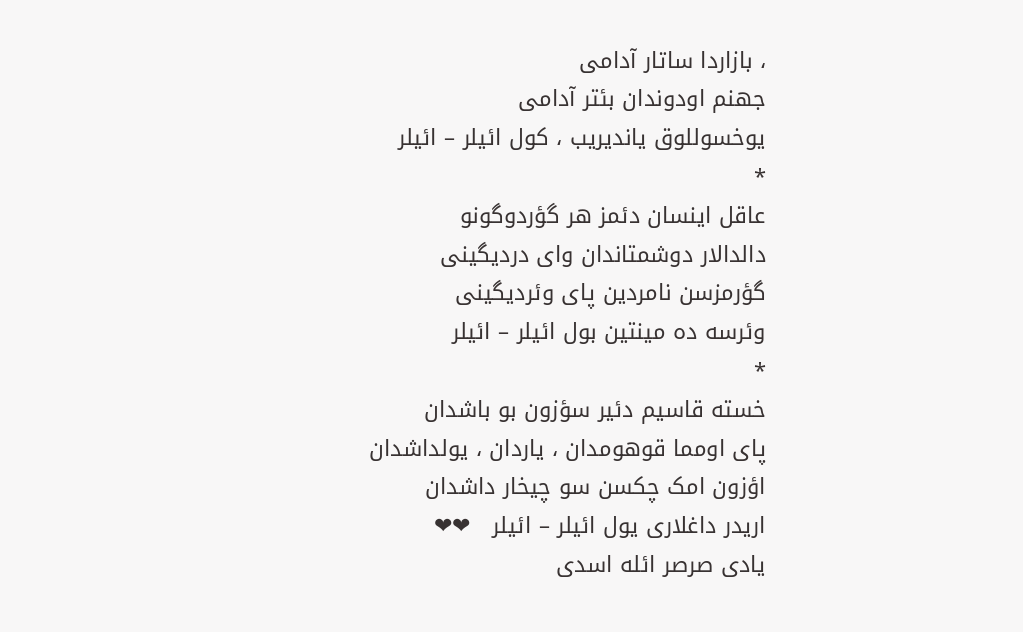، بازاردا ساتار آدامی
جهنم اودوندان بئتر آدامی
یوخسوللوق یاندیریب ، کول ائیلر – ائیلر
*
عاقل اینسان دئمز هر گؤردوگونو
دالدالار دوشمتاندان وای دردیگینی
گؤرمزسن نامردین پای وئردیگینی
وئرسه ده مینتین بول ائیلر – ائیلر
*
خسته قاسیم دئیر سؤزون بو باشدان
پای اومما قوهومدان ، یاردان ، یولداشدان
اؤزون امک چکسن سو چیخار داشدان
اریدر داغلاری یول ائیلر – ائیلر   ❤❤
یادی صرصر ائله اسدی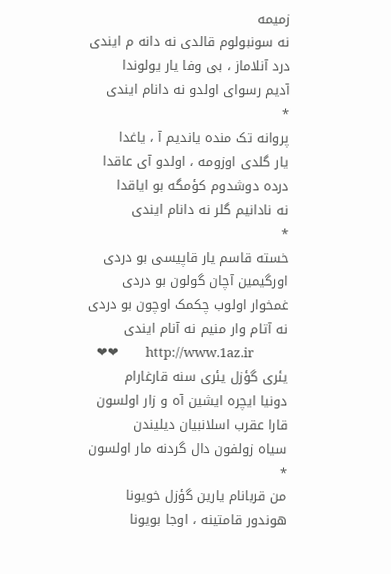زمیمه
نه سونبولوم قالدی نه دانه م ایندی
درد آنلاماز ، بی وفا یار یولوندا
آدیم رسوای اولدو نه دانام ایندی
*
پروانه تک منده یاندیم آ ، یاغدا
یار گلدی اوزومه ، اولدو آی عاقدا
درده دوشدوم کؤمگه بو ایاقدا
نه نادانیم گلر نه دانام ایندی
*
خسته قاسم یار قاپیسی بو دردی
اورگیمین آچان گولون بو دردی
غمخوار اولوب چکمک اوچون بو دردی
نه آتام وار منیم نه آنام ایندی
   ❤❤         http://www.1az.ir
یئری گؤزل یئری سنه قارغارام
دونیا ایچره ایشین آه و زار اولسون
قارا عقرب اسلانبیان دیلیندن
سیاه زولفون دال گردنه مار اولسون
*
من قربانام یارین گؤزل خویونا
هوندور قامتینه ، اوجا بویونا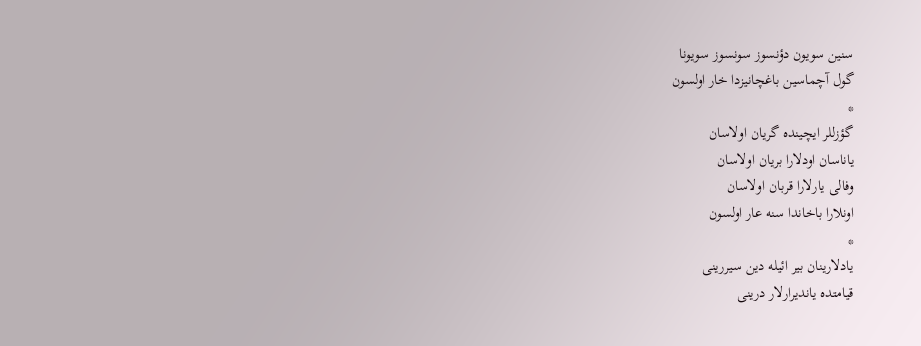سنین سویون دؤنسوز سونسوز سویونا
گول آچماسین باغچانیزدا خار اولسون
*
گؤزللر ایچینده گریان اولاسان
یاناسان اودلارا بریان اولاسان
وفالی یارلارا قربان اولاسان
اونلارا باخاندا سنه عار اولسون
*
یادلارینان بیر ائیله دین سیررینی
قیامتده یاندیرارلار درینی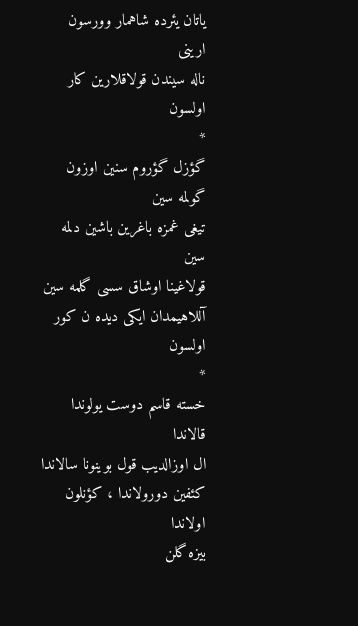یاتان یئرده شاهمار وورسون ارینی
ناله سیندن قولاقلارین کار اولسون
*
گؤزل گؤروم سنین اوزون گولمه سین
تیغی غمزه باغرین باشین دلمه سین
قولاغینا اوشاق سسی گلمه سین
آللاهیمدان ایکی دیده ن کور اولسون
*
خسته قاسم دوست یولوندا قالاندا
ال اوزالدیب قول بوینونا سالاندا
کئفین دورولاندا ، کؤنلون اولاندا
بیزه گلن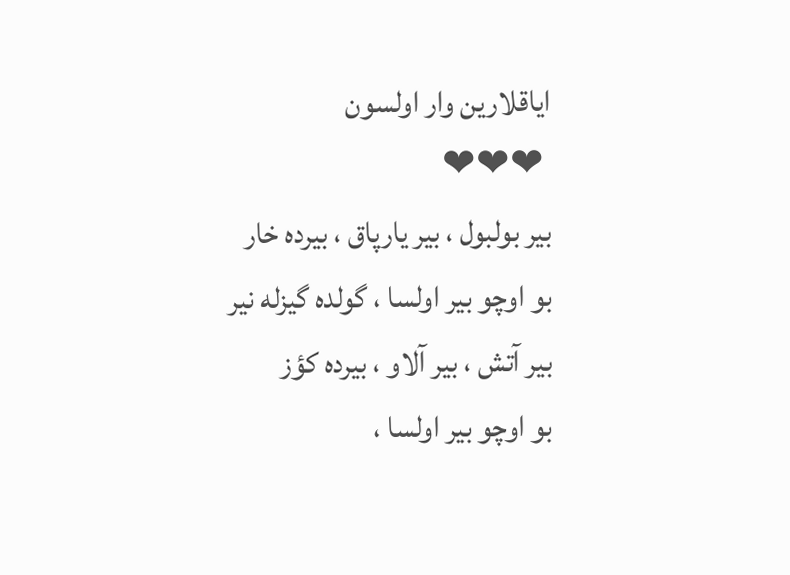ایاقلارین وار اولسون
 ❤❤❤                                                                                         بیر بولبول ، بیر یارپاق ، بیرده خار
بو اوچو بیر اولسا ، گولده گیزله نیر
بیر آتش ، بیر آلاو ، بیرده کؤز
بو اوچو بیر اولسا ،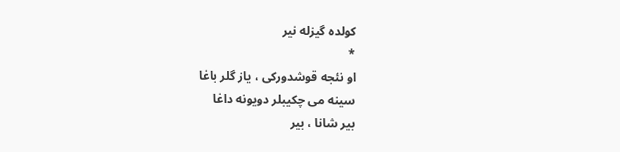کولده گیزله نیر
*
او نئجه قوشدورکی ، یاز گلر باغا
سینه می چکیبلر دویونه داغا
بیر شانا ، بیر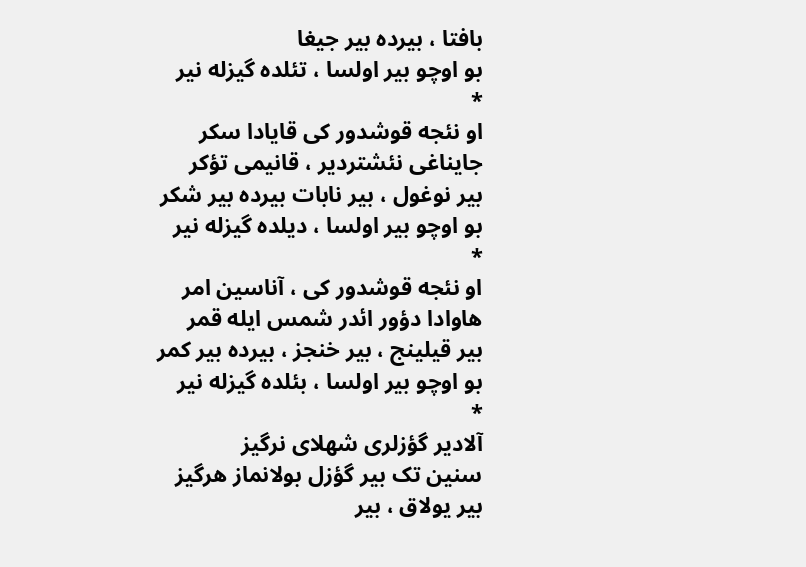بافتا ، بیرده بیر جیغا
بو اوچو بیر اولسا ، تئلده گیزله نیر
*
او نئجه قوشدور کی قایادا سکر
جایناغی نئشتردیر ، قانیمی تؤکر
بیر نوغول ، بیر نابات بیرده بیر شکر
بو اوچو بیر اولسا ، دیلده گیزله نیر
*
او نئجه قوشدور کی ، آناسین امر
هاوادا دؤور ائدر شمس ایله قمر
بیر قیلینج ، بیر خنجز ، بیرده بیر کمر
بو اوچو بیر اولسا ، بئلده گیزله نیر
*
آلادیر گؤزلری شهلای نرگیز
سنین تک بیر گؤزل بولانماز هرگیز
بیر یولاق ، بیر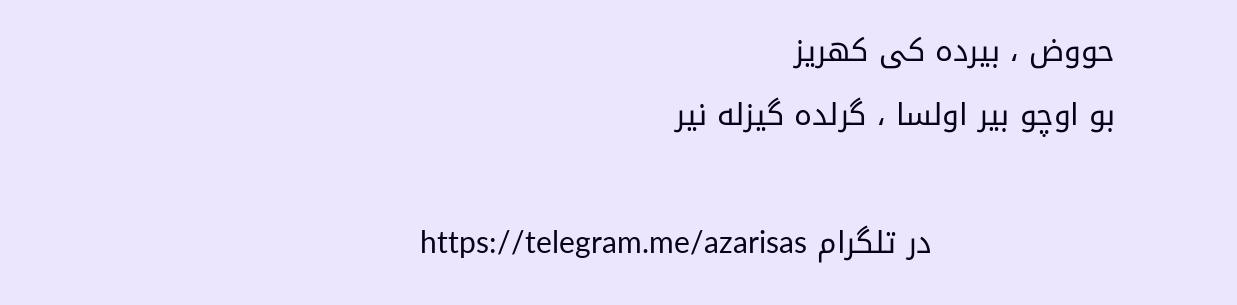حووض ، بیرده کی کهریز
بو اوچو بیر اولسا ، گرلده گیزله نیر

                  در تلگرام https://telegram.me/azarisas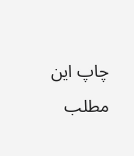چاپ این مطلب